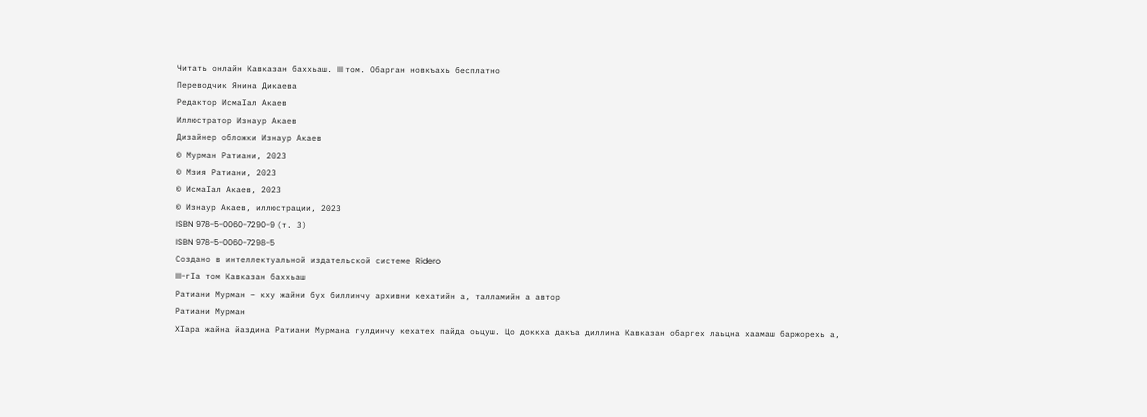Читать онлайн Кавказан баххьаш. III том. Обарган новкъахь бесплатно
Переводчик Янина Дикаева
Редактор ИсмаIал Акаев
Иллюстратор Изнаур Акаев
Дизайнер обложки Изнаур Акаев
© Мурман Ратиани, 2023
© Мзия Ратиани, 2023
© ИсмаIал Акаев, 2023
© Изнаур Акаев, иллюстрации, 2023
ISBN 978-5-0060-7290-9 (т. 3)
ISBN 978-5-0060-7298-5
Создано в интеллектуальной издательской системе Ridero
III-гIа том Кавказан баххьаш
Ратиани Мурман – кху жайни бух биллинчу архивни кехатийн а, талламийн а автор
Ратиани Мурман
ХIара жайна йаздина Ратиани Мурмана гулдинчу кехатех пайда оьцуш. Цо доккха дакъа диллина Кавказан обаргех лаьцна хаамаш баржорехь а,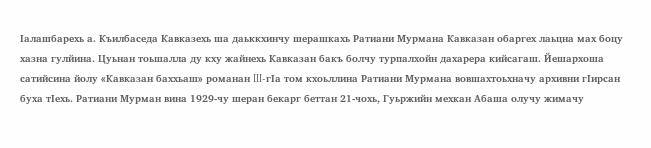Iалашбарехь а. Къилбаседа Кавказехь ша даьккхинчу шерашкахь Ратиани Мурмана Кавказан обаргех лаьцна мах боцу хазна гулйина. Цуьнан тоьшалла ду кху жайнехь Кавказан бакъ болчу турпалхойн дахарера кийсагаш. Йешархоша сатийсина йолу «Кавказан баххьаш» романан III-гIа том кхоьллина Ратиани Мурмана вовшахтоьхначу архивни гIирсан буха тIехь. Ратиани Мурман вина 1929-чу шеран бекарг беттан 21-чохь, Гуьржийн мехкан Абаша олучу жимачу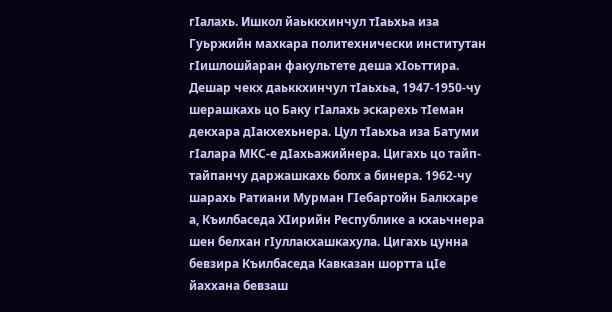гIалахь. Ишкол йаьккхинчул тIаьхьа иза Гуьржийн махкара политехнически институтан гIишлошйаран факультете деша хIоьттира. Дешар чекх даьккхинчул тIаьхьа, 1947-1950-чу шерашкахь цо Баку гIалахь эскарехь тIеман декхара дIакхехьнера. Цул тIаьхьа иза Батуми гIалара МКС-е дIахьажийнера. Цигахь цо тайп-тайпанчу даржашкахь болх а бинера. 1962-чу шарахь Ратиани Мурман ГIебартойн Балкхаре а, Къилбаседа ХIирийн Республике а кхаьчнера шен белхан гIуллакхашкахула. Цигахь цунна бевзира Къилбаседа Кавказан шортта цIе йаххана бевзаш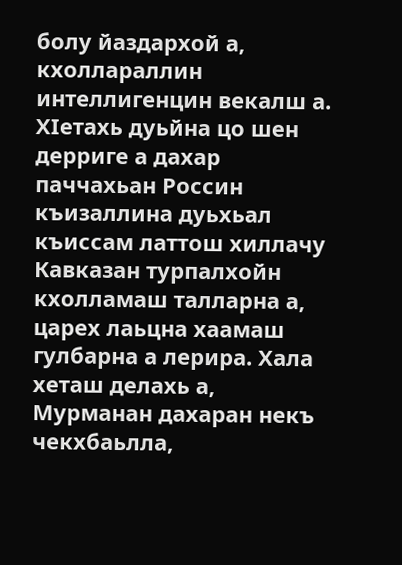болу йаздархой а, кхоллараллин интеллигенцин векалш а. ХIетахь дуьйна цо шен дерриге а дахар паччахьан Россин къизаллина дуьхьал къиссам латтош хиллачу Кавказан турпалхойн кхолламаш талларна а, царех лаьцна хаамаш гулбарна а лерира. Хала хеташ делахь а, Мурманан дахаран некъ чекхбаьлла,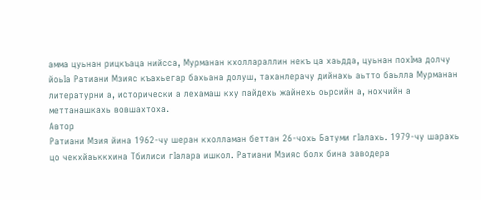амма цуьнан рицкъаца нийсса, Мурманан кхоллараллин некъ ца хаьдда, цуьнан похIма долчу йоьIа Ратиани Мзияс къахьегар бахьана долуш, таханлерачу дийнахь аьтто баьлла Мурманан литературни а, исторически а лехамаш кху пайдехь жайнехь оьрсийн а, нохчийн а меттанашкахь вовшахтоха.
Автор
Ратиани Мзия йина 1962-чу шеран кхолламан беттан 26-чохь Батуми гIалахь. 1979-чу шарахь цо чекхйаьккхина Тбилиси гIалара ишкол. Ратиани Мзияс болх бина заводера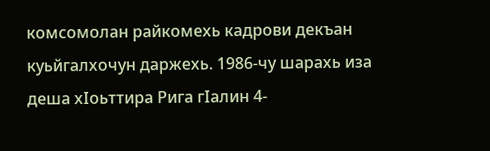комсомолан райкомехь кадрови декъан куьйгалхочун даржехь. 1986-чу шарахь иза деша хIоьттира Рига гIалин 4-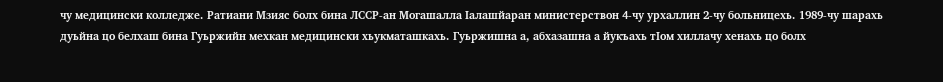чу медицински колледже. Ратиани Мзияс болх бина ЛССР-ан Могашалла Iалашйаран министерствон 4-чу урхаллин 2-чу больницехь. 1989-чу шарахь дуьйна цо белхаш бина Гуьржийн мехкан медицински хьукматашкахь. Гуьржишна а, абхазашна а йукъахь тIом хиллачу хенахь цо болх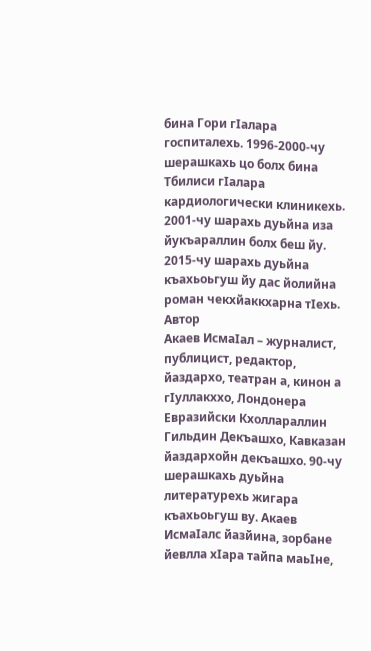бина Гори гIалара госпиталехь. 1996-2000-чу шерашкахь цо болх бина Тбилиси гIалара кардиологически клиникехь. 2001-чу шарахь дуьйна иза йукъараллин болх беш йу. 2015-чу шарахь дуьйна къахьоьгуш йу дас йолийна роман чекхйаккхарна тIехь.
Автор
Акаев ИсмаIал – журналист, публицист, редактор, йаздархо, театран а, кинон а гIуллакххо, Лондонера Евразийски Кхоллараллин Гильдин Декъашхо, Кавказан йаздархойн декъашхо. 90-чу шерашкахь дуьйна литературехь жигара къахьоьгуш ву. Акаев ИсмаIалс йазйина, зорбане йевлла хIара тайпа маьIне,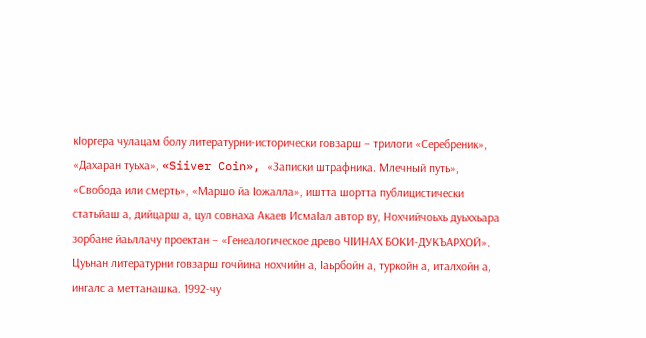кIоргера чулацам болу литературни-исторически говзарш – трилоги «Серебреник», «Дахаран туьха», «Siiver Coin», «Записки штрафника. Млечный путь», «Свобода или смерть», «Маршо йа Iожалла», иштта шортта публицистически статьйаш а, дийцарш а, цул совнаха Акаев ИсмаIал автор ву, Нохчийчоьхь дуьххьара зорбане йаьллачу проектан – «Генеалогическое древо ЧIИНАХ БОКИ-ДУКЪАРХОЙ». Цуьнан литературни говзарш гочйина нохчийн а, Iаьрбойн а, туркойн а, италхойн а, ингалс а меттанашка. 1992-чу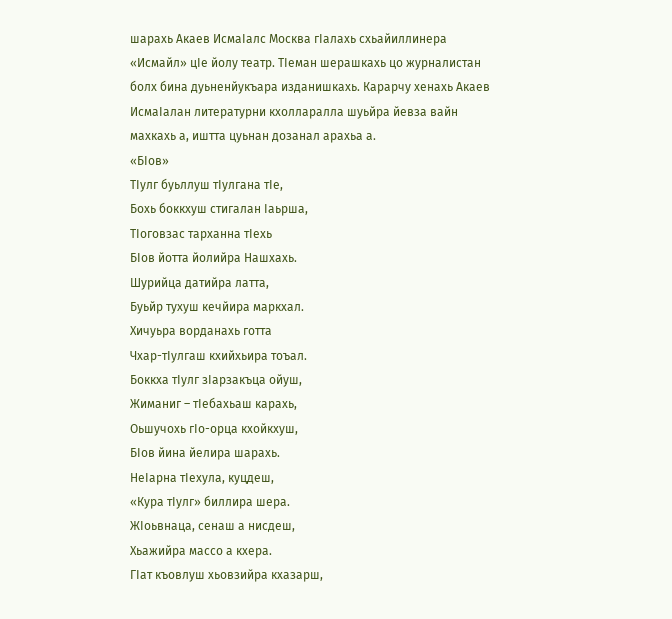шарахь Акаев ИсмаIалс Москва гIалахь схьайиллинера «Исмайл» цIе йолу театр. ТIеман шерашкахь цо журналистан болх бина дуьненйукъара изданишкахь. Карарчу хенахь Акаев ИсмаIалан литературни кхолларалла шуьйра йевза вайн махкахь а, иштта цуьнан дозанал арахьа а.
«БIов»
ТIулг буьллуш тIулгана тIе,
Бохь боккхуш стигалан Iаьрша,
ТIоговзас тарханна тIехь
БIов йотта йолийра Нашхахь.
Шурийца датийра латта,
Буьйр тухуш кечйира маркхал.
Хичуьра ворданахь готта
Чхар-тIулгаш кхийхьира тоъал.
Боккха тIулг зIарзакъца ойуш,
Жиманиг – тIебахьаш карахь,
Оьшучохь гIо-орца кхойкхуш,
БIов йина йелира шарахь.
НеIарна тIехула, куцдеш,
«Кура тIулг» биллира шера.
ЖIоьвнаца, сенаш а нисдеш,
Хьажийра массо а кхера.
ГIат къовлуш хьовзийра кхазарш,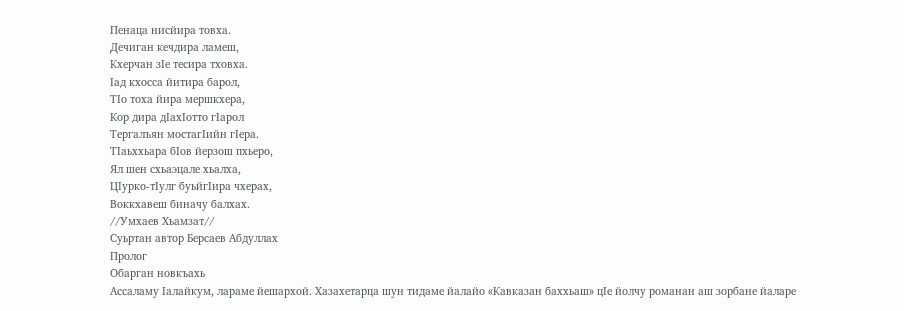Пенаца нисйира товха.
Дечиган кечдира ламеш,
Кхерчан зIе тесира тховха.
Iад кхосса йитира барол,
ТIо тоха йира мершкхера,
Кор дира дIахIотто гIарол
Тергалъян мостагIийн гIера.
ТIаьххьара бIов йерзош пхьеро,
Ял шен схьаэцале хьалха,
ЦIурко-тIулг буьйгIира чхерах,
Воккхавеш биначу балхах.
//Умхаев Хьамзат//
Суьртан автор Берсаев Абдуллах
Пролог
Обарган новкъахь
Ассаламу Iалайкум, лараме йешархой. Хазахетарца шун тидаме йалайо «Кавказан баххьаш» цIе йолчу романан аш зорбане йаларе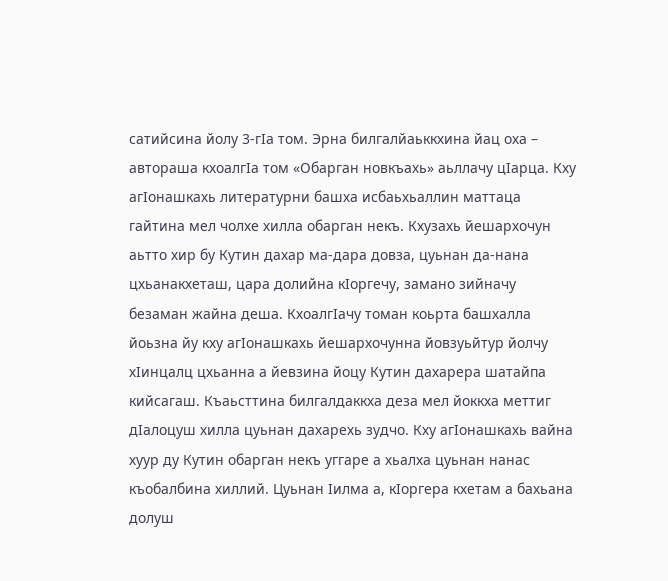сатийсина йолу 3-гIа том. Эрна билгалйаьккхина йац оха – автораша кхоалгIа том «Обарган новкъахь» аьллачу цIарца. Кху агIонашкахь литературни башха исбаьхьаллин маттаца гайтина мел чолхе хилла обарган некъ. Кхузахь йешархочун аьтто хир бу Кутин дахар ма-дара довза, цуьнан да-нана цхьанакхеташ, цара долийна кIоргечу, замано зийначу безаман жайна деша. КхоалгIачу томан коьрта башхалла йоьзна йу кху агIонашкахь йешархочунна йовзуьйтур йолчу хIинцалц цхьанна а йевзина йоцу Кутин дахарера шатайпа кийсагаш. Къаьсттина билгалдаккха деза мел йоккха меттиг дIалоцуш хилла цуьнан дахарехь зудчо. Кху агIонашкахь вайна хуур ду Кутин обарган некъ уггаре а хьалха цуьнан нанас къобалбина хиллий. Цуьнан Iилма а, кIоргера кхетам а бахьана долуш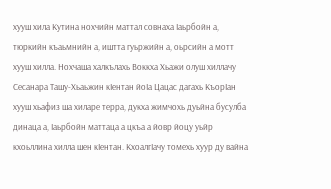хууш хила Кутина нохчийн маттал совнаха Iаьрбойн а, тюркийн къаьмнийн а, иштта гуьржийн а, оьрсийн а мотт хууш хилла. Нохчаша халкълахь Воккха Хьажи олуш хиллачу Сесанара Ташу-Хьаьжин кIентан йоIа Цацас дагахь КъорIан хууш хьафиз ша хиларе терра, дукха жимчохь дуьйна бусулба динаца а, Iаьрбойн маттаца а цкъа а йовр йоцу уьйр кхоьллина хилла шен кIентан. КхоалгIачу томехь хуур ду вайна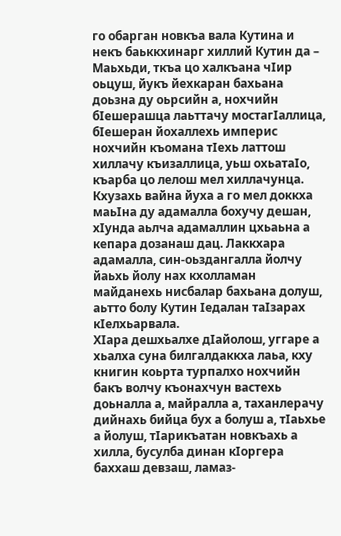го обарган новкъа вала Кутина и некъ баьккхинарг хиллий Кутин да – Маьхьди, ткъа цо халкъана чIир оьцуш, йукъ йехкаран бахьана доьзна ду оьрсийн а, нохчийн бIешерашца лаьттачу мостагIаллица, бIешеран йохаллехь империс нохчийн къомана тIехь латтош хиллачу къизаллица, уьш охьатаIо, къарба цо лелош мел хиллачунца. Кхузахь вайна йуха а го мел доккха маьIна ду адамалла бохучу дешан, хIунда аьлча адамаллин цхьаьна а кепара дозанаш дац. Лаккхара адамалла, син-оьздангалла йолчу йаьхь йолу нах кхолламан майданехь нисбалар бахьана долуш, аьтто болу Кутин Iедалан таIзарах кIелхьарвала.
ХIара дешхьалхе дIайолош, уггаре а хьалха суна билгалдаккха лаьа, кху книгин коьрта турпалхо нохчийн бакъ волчу къонахчун вастехь доьналла а, майралла а, таханлерачу дийнахь бийца бух а болуш а, тIаьхье а йолуш, тIарикъатан новкъахь а хилла, бусулба динан кIоргера баххаш девзаш, ламаз-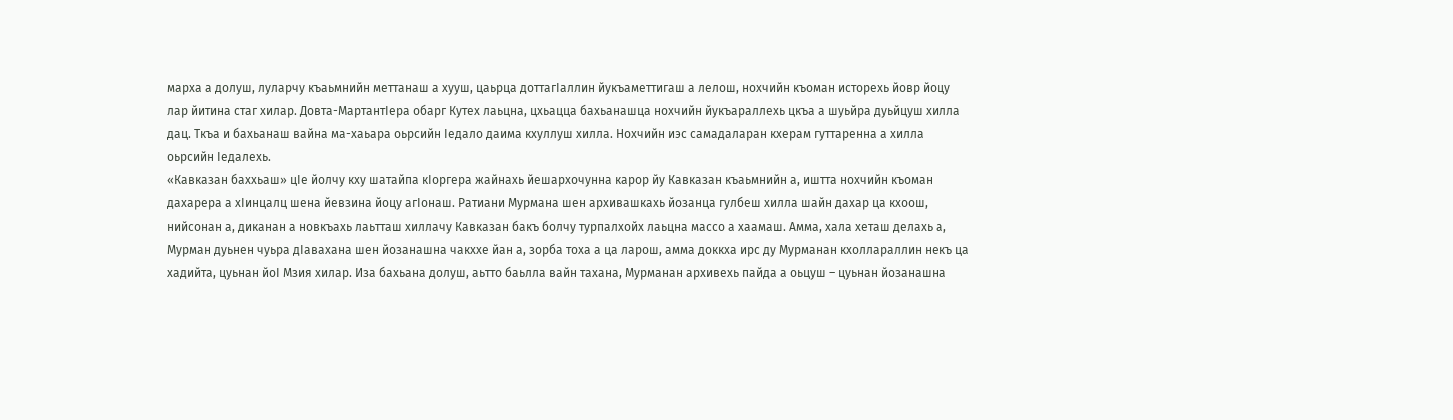марха а долуш, луларчу къаьмнийн меттанаш а хууш, цаьрца доттагIаллин йукъаметтигаш а лелош, нохчийн къоман исторехь йовр йоцу лар йитина стаг хилар. Довта-МартантIера обарг Кутех лаьцна, цхьацца бахьанашца нохчийн йукъараллехь цкъа а шуьйра дуьйцуш хилла дац. Ткъа и бахьанаш вайна ма-хаьара оьрсийн Iедало даима кхуллуш хилла. Нохчийн иэс самадаларан кхерам гуттаренна а хилла оьрсийн Iедалехь.
«Кавказан баххьаш» цIе йолчу кху шатайпа кIоргера жайнахь йешархочунна карор йу Кавказан къаьмнийн а, иштта нохчийн къоман дахарера а хIинцалц шена йевзина йоцу агIонаш. Ратиани Мурмана шен архивашкахь йозанца гулбеш хилла шайн дахар ца кхоош, нийсонан а, диканан а новкъахь лаьтташ хиллачу Кавказан бакъ болчу турпалхойх лаьцна массо а хаамаш. Амма, хала хеташ делахь а, Мурман дуьнен чуьра дIавахана шен йозанашна чакххе йан а, зорба тоха а ца ларош, амма доккха ирс ду Мурманан кхоллараллин некъ ца хадийта, цуьнан йоI Мзия хилар. Иза бахьана долуш, аьтто баьлла вайн тахана, Мурманан архивехь пайда а оьцуш – цуьнан йозанашна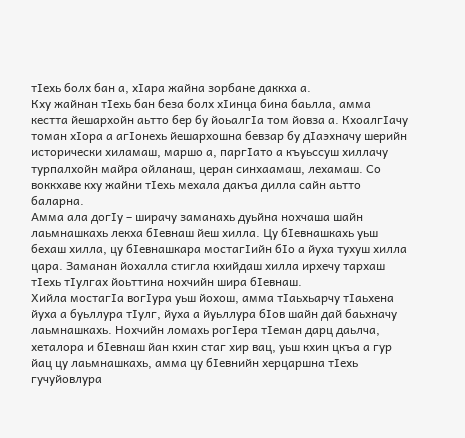тIехь болх бан а, хIара жайна зорбане даккха а.
Кху жайнан тIехь бан беза болх хIинца бина баьлла, амма кестта йешархойн аьтто бер бу йоьалгIа том йовза а. КхоалгIачу томан хIора а агIонехь йешархошна бевзар бу дIаэхначу шерийн исторически хиламаш, маршо а, паргIато а къуьссуш хиллачу турпалхойн майра ойланаш, церан синхаамаш, лехамаш. Со воккхаве кху жайни тIехь мехала дакъа дилла сайн аьтто баларна.
Амма ала догIу – ширачу заманахь дуьйна нохчаша шайн лаьмнашкахь лекха бIевнаш йеш хилла. Цу бIевнашкахь уьш бехаш хилла, цу бIевнашкара мостагIийн бIо а йуха тухуш хилла цара. Заманан йохалла стигла кхийдаш хилла ирхечу тархаш тIехь тIулгах йоьттина нохчийн шира бIевнаш.
Хийла мостагIа вогIура уьш йохош, амма тIаьхьарчу тIаьхена йуха а буьллура тIулг, йуха а йуьллура бIов шайн дай баьхначу лаьмнашкахь. Нохчийн ломахь рогIера тIеман дарц даьлча, хеталора и бIевнаш йан кхин стаг хир вац, уьш кхин цкъа а гур йац цу лаьмнашкахь, амма цу бIевнийн херцаршна тIехь гучуйовлура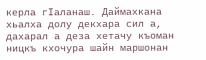керла гIаланаш. Даймахкана хьалха долу декхара сил а, дахарал а деза хетачу къоман ницкъ кхочура шайн маршонан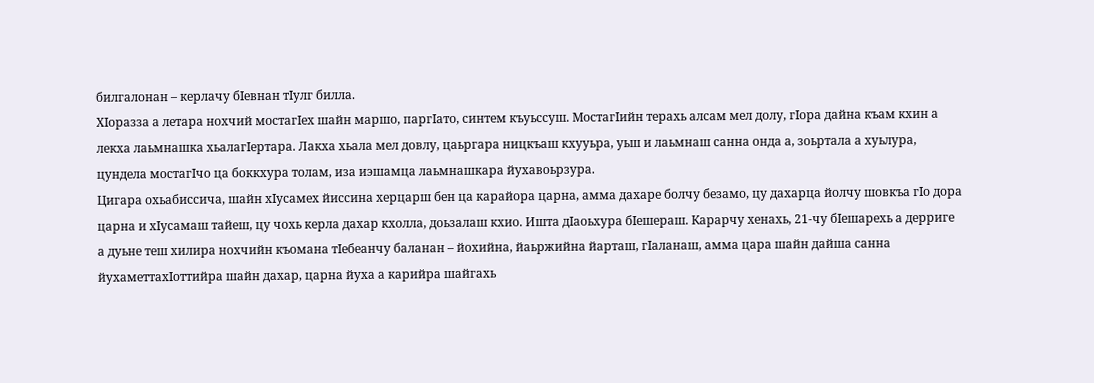билгалонан – керлачу бIевнан тIулг билла.
ХIоразза а летара нохчий мостагIех шайн маршо, паргIато, синтем къуьссуш. МостагIийн терахь алсам мел долу, гIора дайна къам кхин а лекха лаьмнашка хьалагIертара. Лакха хьала мел довлу, цаьргара ницкъаш кхууьра, уьш и лаьмнаш санна онда а, зоьртала а хуьлура, цундела мостагIчо ца боккхура толам, иза иэшамца лаьмнашкара йухавоьрзура.
Цигара охьабиссича, шайн хIусамех йиссина херцарш бен ца карайора царна, амма дахаре болчу безамо, цу дахарца йолчу шовкъа гIо дора царна и хIусамаш тайеш, цу чохь керла дахар кхолла, доьзалаш кхио. Ишта дIаоьхура бIешераш. Карарчу хенахь, 21-чу бIешарехь а дерриге а дуьне теш хилира нохчийн къомана тIебеанчу баланан – йохийна, йаьржийна йарташ, гIаланаш, амма цара шайн дайша санна йухаметтахIоттийра шайн дахар, царна йуха а карийра шайгахь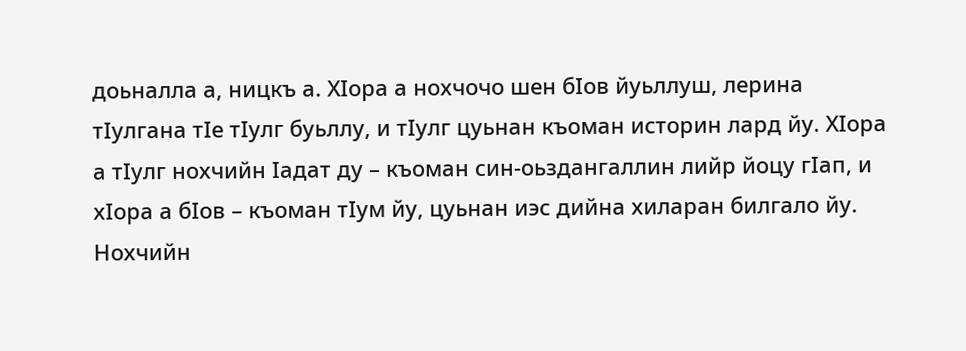доьналла а, ницкъ а. ХIора а нохчочо шен бIов йуьллуш, лерина тIулгана тIе тIулг буьллу, и тIулг цуьнан къоман историн лард йу. ХIора а тIулг нохчийн Iадат ду – къоман син-оьздангаллин лийр йоцу гIап, и хIора а бIов – къоман тIум йу, цуьнан иэс дийна хиларан билгало йу. Нохчийн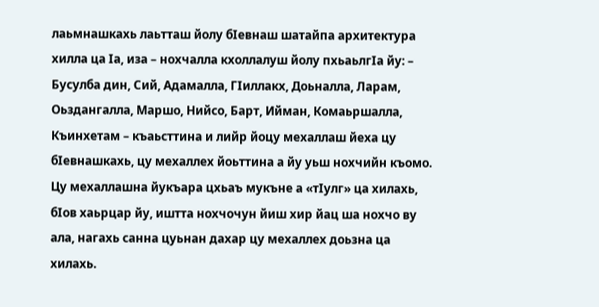лаьмнашкахь лаьтташ йолу бIевнаш шатайпа архитектура хилла ца Iа, иза – нохчалла кхоллалуш йолу пхьаьлгIа йу: – Бусулба дин, Сий, Адамалла, ГIиллакх, Доьналла, Ларам, Оьздангалла, Маршо, Нийсо, Барт, Ийман, Комаьршалла, Къинхетам – къаьсттина и лийр йоцу мехаллаш йеха цу бIевнашкахь, цу мехаллех йоьттина а йу уьш нохчийн къомо. Цу мехаллашна йукъара цхьаъ мукъне а «тIулг» ца хилахь, бIов хаьрцар йу, иштта нохчочун йиш хир йац ша нохчо ву ала, нагахь санна цуьнан дахар цу мехаллех доьзна ца хилахь.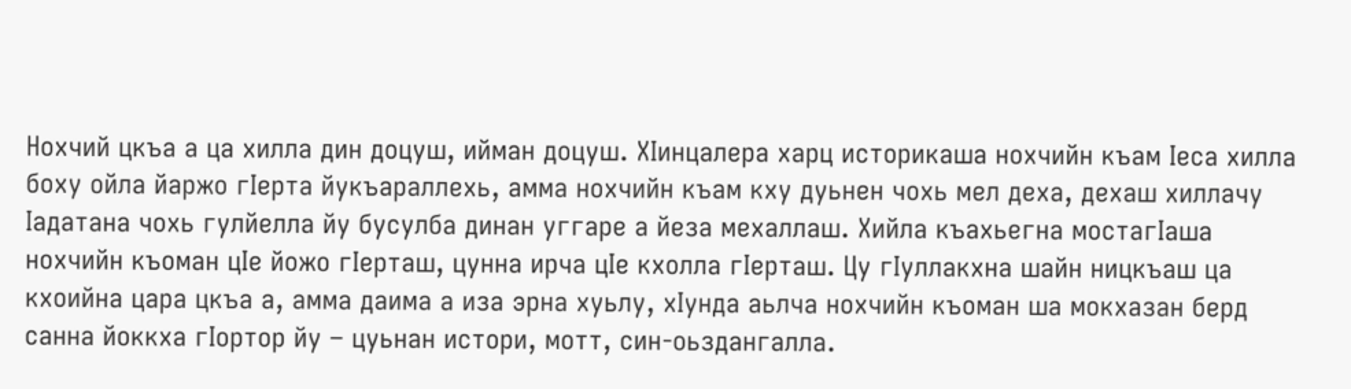Нохчий цкъа а ца хилла дин доцуш, ийман доцуш. ХIинцалера харц историкаша нохчийн къам Iеса хилла боху ойла йаржо гIерта йукъараллехь, амма нохчийн къам кху дуьнен чохь мел деха, дехаш хиллачу Iадатана чохь гулйелла йу бусулба динан уггаре а йеза мехаллаш. Хийла къахьегна мостагIаша нохчийн къоман цIе йожо гIерташ, цунна ирча цIе кхолла гIерташ. Цу гIуллакхна шайн ницкъаш ца кхоийна цара цкъа а, амма даима а иза эрна хуьлу, хIунда аьлча нохчийн къоман ша мокхазан берд санна йоккха гIортор йу – цуьнан истори, мотт, син-оьздангалла.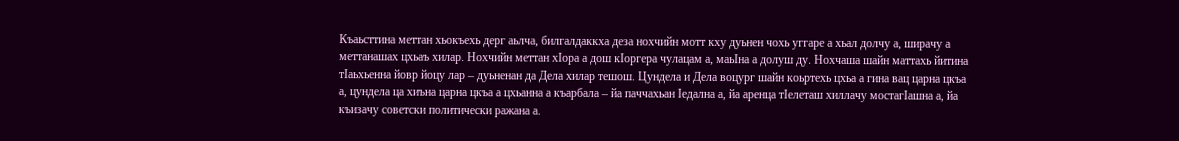Къаьсттина меттан хьокъехь дерг аьлча, билгалдаккха деза нохчийн мотт кху дуьнен чохь уггаре а хьал долчу а, ширачу а меттанашах цхьаъ хилар. Нохчийн меттан хIора а дош кIоргера чулацам а, маьIна а долуш ду. Нохчаша шайн маттахь йитина тIаьхьенна йовр йоцу лар – дуьненан да Дела хилар тешош. Цундела и Дела воцург шайн коьртехь цхьа а гина вац царна цкъа а, цундела ца хиъна царна цкъа а цхьанна а къарбала – йа паччахьан Iедална а, йа аренца тIелеташ хиллачу мостагIашна а, йа къизачу советски политически ражана а.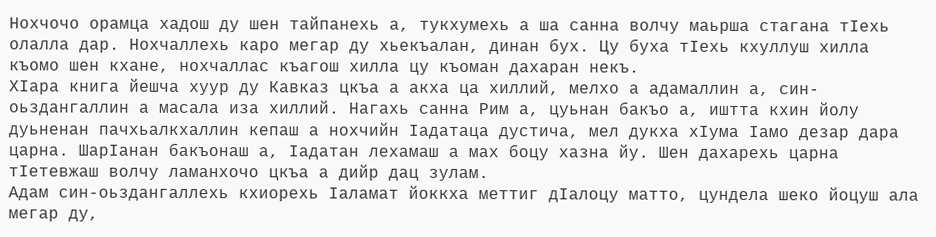Нохчочо орамца хадош ду шен тайпанехь а, тукхумехь а ша санна волчу маьрша стагана тIехь олалла дар. Нохчаллехь каро мегар ду хьекъалан, динан бух. Цу буха тIехь кхуллуш хилла къомо шен кхане, нохчаллас къагош хилла цу къоман дахаран некъ.
ХIара книга йешча хуур ду Кавказ цкъа а акха ца хиллий, мелхо а адамаллин а, син-оьздангаллин а масала иза хиллий. Нагахь санна Рим а, цуьнан бакъо а, иштта кхин йолу дуьненан пачхьалкхаллин кепаш а нохчийн Iадатаца дустича, мел дукха хIума Iамо дезар дара царна. ШарIанан бакъонаш а, Iадатан лехамаш а мах боцу хазна йу. Шен дахарехь царна тIетевжаш волчу ламанхочо цкъа а дийр дац зулам.
Адам син-оьздангаллехь кхиорехь Iаламат йоккха меттиг дIалоцу матто, цундела шеко йоцуш ала мегар ду,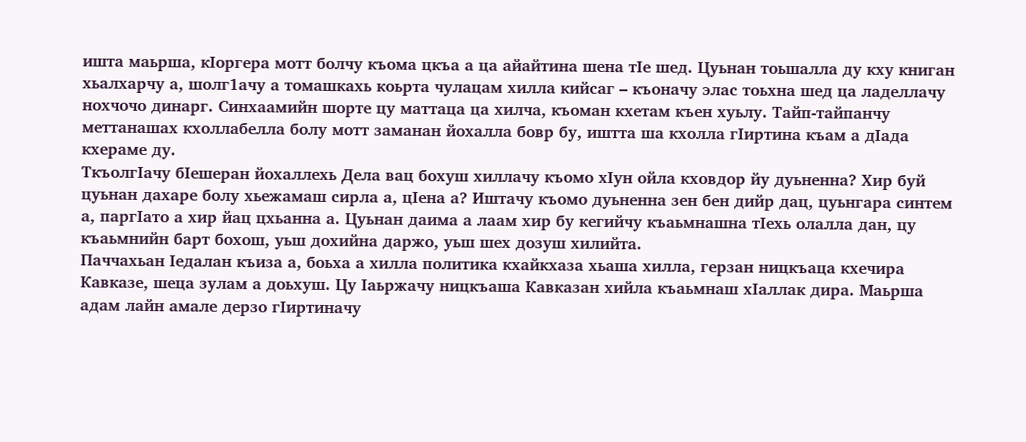ишта маьрша, кIоргера мотт болчу къома цкъа а ца айайтина шена тIе шед. Цуьнан тоьшалла ду кху книган хьалхарчу а, шолг1ачу а томашкахь коьрта чулацам хилла кийсаг – къоначу элас тоьхна шед ца ладеллачу нохчочо динарг. Синхаамийн шорте цу маттаца ца хилча, къоман кхетам къен хуьлу. Тайп-тайпанчу меттанашах кхоллабелла болу мотт заманан йохалла бовр бу, иштта ша кхолла гIиртина къам а дIада кхераме ду.
ТкъолгIачу бIешеран йохаллехь Дела вац бохуш хиллачу къомо хIун ойла кховдор йу дуьненна? Хир буй цуьнан дахаре болу хьежамаш сирла а, цIена а? Иштачу къомо дуьненна зен бен дийр дац, цуьнгара синтем а, паргIато а хир йац цхьанна а. Цуьнан даима а лаам хир бу кегийчу къаьмнашна тIехь олалла дан, цу къаьмнийн барт бохош, уьш дохийна даржо, уьш шех дозуш хилийта.
Паччахьан Iедалан къиза а, боьха а хилла политика кхайкхаза хьаша хилла, герзан ницкъаца кхечира Кавказе, шеца зулам а доьхуш. Цу Iаьржачу ницкъаша Кавказан хийла къаьмнаш хIаллак дира. Маьрша адам лайн амале дерзо гIиртиначу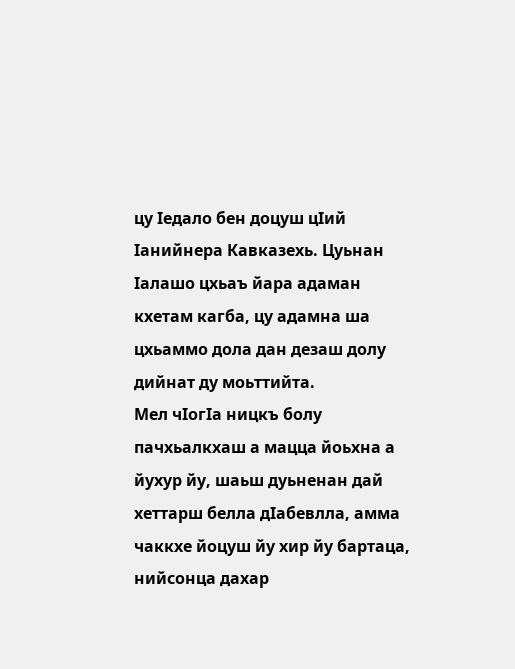цу Iедало бен доцуш цIий Iанийнера Кавказехь. Цуьнан Iалашо цхьаъ йара адаман кхетам кагба, цу адамна ша цхьаммо дола дан дезаш долу дийнат ду моьттийта.
Мел чIогIа ницкъ болу пачхьалкхаш а мацца йоьхна а йухур йу, шаьш дуьненан дай хеттарш белла дIабевлла, амма чаккхе йоцуш йу хир йу бартаца, нийсонца дахар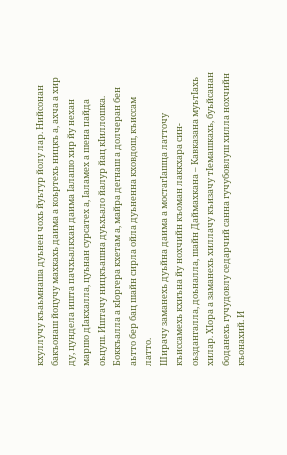кхуллучу къаьмнаша дуьнен чохь йуьтур йолу лар. Нийсонан бакъонаш йоцучу махкахь даима а коьртехь ницкъ а, ахча а хир ду, цундела ишта пачхьалкхан даима Iалашо хир йу нехан маршо дIакхалла, цуьнан сурсатех а, Iаламех а шена пайда оьцуш. Иштачу ницкъашна дуьхьало йалур йац кIиллошка. Боккъалла а кIоргера кхетам а, майра дегнаш а долчеран бен аьтто бер бац шайн сирла ойла дуьненна кховдош, къиссам латто.
Ширачу заманехь дуьйна даима а мостагIашца латточу къиссамехь кхиъна йу нохчийн къоман лаккхара син-оьздангалла, доьналла, шайн Даймахкана – Кавказана муьтIахь хилар. ХIора а заманехь хиллачу къизачу тIемашкахь, буьйсанан боданехь гучудовлу седарчий санна гучубовлуш хилла нохчийн къонахий. И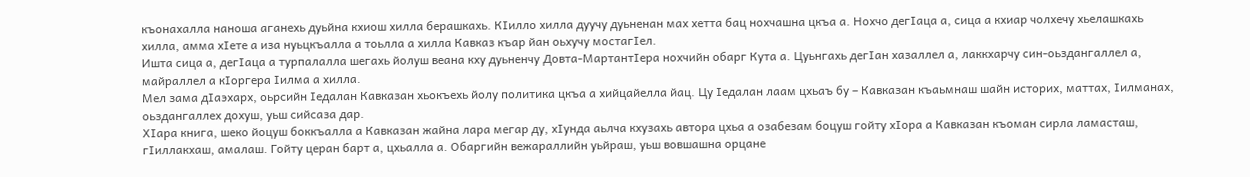къонахалла наноша аганехь дуьйна кхиош хилла берашкахь. КIилло хилла дуучу дуьненан мах хетта бац нохчашна цкъа а. Нохчо дегIаца а, сица а кхиар чолхечу хьелашкахь хилла, амма хIете а иза нуьцкъалла а тоьлла а хилла Кавказ къар йан оьхучу мостагIел.
Ишта сица а, дегIаца а турпалалла шегахь йолуш веана кху дуьненчу Довта-МартантIера нохчийн обарг Кута а. Цуьнгахь дегIан хазаллел а, лаккхарчу син-оьздангаллел а, майраллел а кIоргера Iилма а хилла.
Мел зама дIаэхарх, оьрсийн Iедалан Кавказан хьокъехь йолу политика цкъа а хийцайелла йац. Цу Iедалан лаам цхьаъ бу – Кавказан къаьмнаш шайн историх, маттах, Iилманах, оьздангаллех дохуш, уьш сийсаза дар.
ХIара книга, шеко йоцуш боккъалла а Кавказан жайна лара мегар ду, хIунда аьлча кхузахь автора цхьа а озабезам боцуш гойту хIора а Кавказан къоман сирла ламасташ, гIиллакхаш, амалаш. Гойту церан барт а, цхьалла а. Обаргийн вежараллийн уьйраш, уьш вовшашна орцане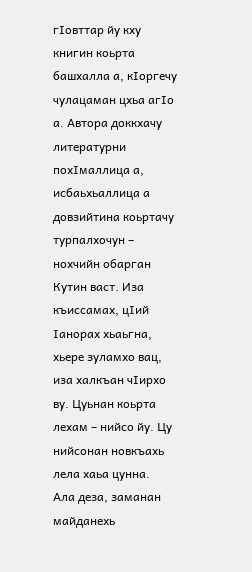гIовттар йу кху книгин коьрта башхалла а, кIоргечу чулацаман цхьа агIо а. Автора доккхачу литературни похIмаллица а, исбаьхьаллица а довзийтина коьртачу турпалхочун – нохчийн обарган Кутин васт. Иза къиссамах, цIий Iанорах хьаьгна, хьере зуламхо вац, иза халкъан чIирхо ву. Цуьнан коьрта лехам – нийсо йу. Цу нийсонан новкъахь лела хаьа цунна.
Ала деза, заманан майданехь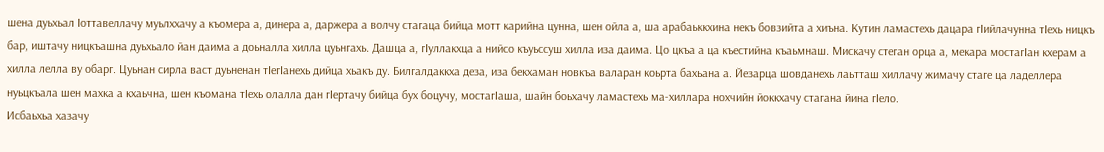шена дуьхьал Iоттавеллачу муьлххачу а къомера а, динера а, даржера а волчу стагаца бийца мотт карийна цунна, шен ойла а, ша арабаьккхина некъ бовзийта а хиъна. Кутин ламастехь дацара гIийлачунна тIехь ницкъ бар, иштачу ницкъашна дуьхьало йан даима а доьналла хилла цуьнгахь. Дашца а, гIуллакхца а нийсо къуьссуш хилла иза даима. Цо цкъа а ца къестийна къаьмнаш. Мискачу стеган орца а, мекара мостагIан кхерам а хилла лелла ву обарг. Цуьнан сирла васт дуьненан тIегIанехь дийца хьакъ ду. Билгалдаккха деза, иза бекхаман новкъа валаран коьрта бахьана а. Йезарца шовданехь лаьтташ хиллачу жимачу стаге ца ладеллера нуьцкъала шен махка а кхаьчна, шен къомана тIехь олалла дан гIертачу бийца бух боцучу, мостагIаша, шайн боьхачу ламастехь ма-хиллара нохчийн йоккхачу стагана йина гIело.
Исбаьхьа хазачу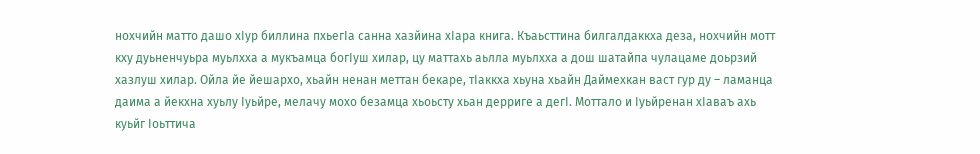нохчийн матто дашо хIур биллина пхьегIа санна хазйина хIара книга. Къаьсттина билгалдаккха деза, нохчийн мотт кху дуьненчуьра муьлхха а мукъамца богIуш хилар, цу маттахь аьлла муьлхха а дош шатайпа чулацаме доьрзий хазлуш хилар. Ойла йе йешархо, хьайн ненан меттан бекаре, тIаккха хьуна хьайн Даймехкан васт гур ду – ламанца даима а йекхна хуьлу Iуьйре, мелачу мохо безамца хьоьсту хьан дерриге а дегI. Моттало и Iуьйренан хIаваъ ахь куьйг Iоьттича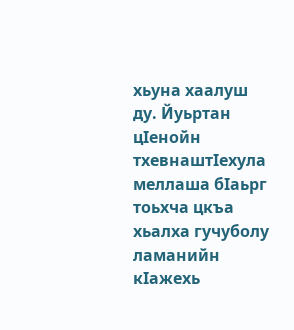хьуна хаалуш ду. Йуьртан цIенойн тхевнаштIехула меллаша бIаьрг тоьхча цкъа хьалха гучуболу ламанийн кIажехь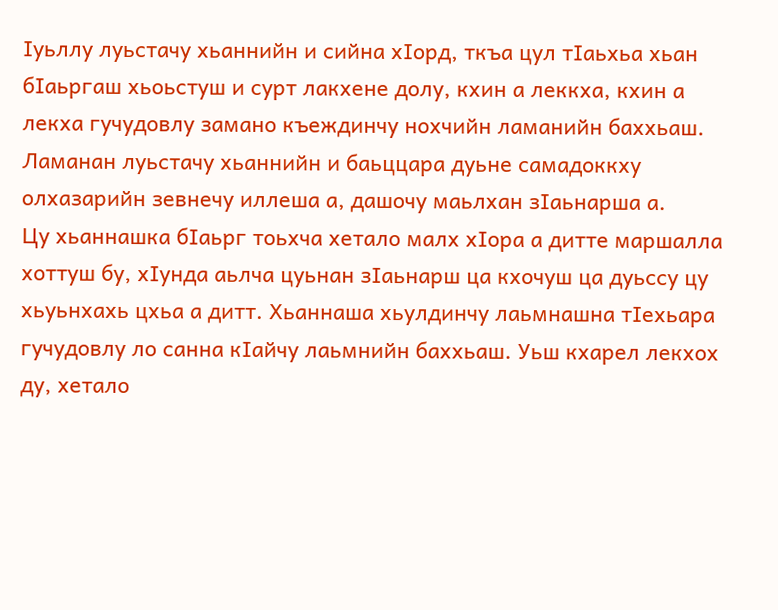Iуьллу луьстачу хьаннийн и сийна хIорд, ткъа цул тIаьхьа хьан бIаьргаш хьоьстуш и сурт лакхене долу, кхин а леккха, кхин а лекха гучудовлу замано къеждинчу нохчийн ламанийн баххьаш. Ламанан луьстачу хьаннийн и баьццара дуьне самадоккху олхазарийн зевнечу иллеша а, дашочу маьлхан зIаьнарша а.
Цу хьаннашка бIаьрг тоьхча хетало малх хIора а дитте маршалла хоттуш бу, хIунда аьлча цуьнан зIаьнарш ца кхочуш ца дуьссу цу хьуьнхахь цхьа а дитт. Хьаннаша хьулдинчу лаьмнашна тIехьара гучудовлу ло санна кIайчу лаьмнийн баххьаш. Уьш кхарел лекхох ду, хетало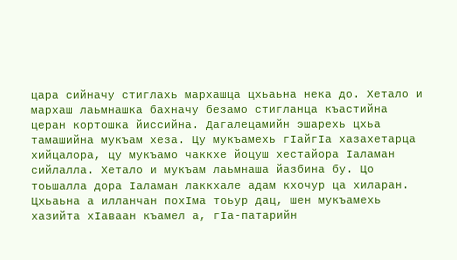цара сийначу стиглахь мархашца цхьаьна нека до. Хетало и мархаш лаьмнашка бахначу безамо стигланца къастийна церан кортошка йиссийна. Дагалецамийн эшарехь цхьа тамашийна мукъам хеза. Цу мукъамехь гIайгIа хазахетарца хийцалора, цу мукъамо чаккхе йоцуш хестайора Iаламан сийлалла. Хетало и мукъам лаьмнаша йазбина бу. Цо тоьшалла дора Iаламан лаккхале адам кхочур ца хиларан.
Цхьаьна а илланчан похIма тоьур дац, шен мукъамехь хазийта хIаваан къамел а, гIа-патарийн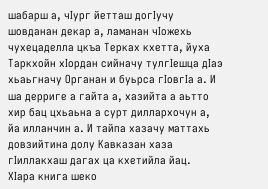шабарш а, чIург йетташ догIучу шовданан декар а, ламанан чIожехь чухецаделла цкъа Терках кхетта, йуха Таркхойн хIордан сийначу тулгIешца дIаэ хьаьгначу Органан и буьрса гIовгIа а. И ша дерриге а гайта а, хазийта а аьтто хир бац цхьаьна а сурт диллархочун а, йа илланчин а. И тайпа хазачу маттахь довзийтина долу Кавказан хаза гIиллакхаш дагах ца кхетийла йац.
ХIара книга шеко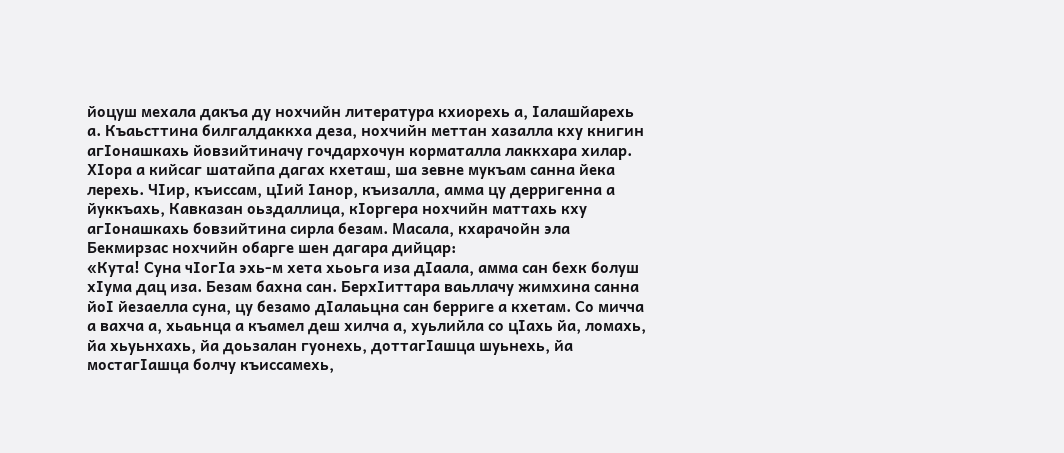йоцуш мехала дакъа ду нохчийн литература кхиорехь а, Iалашйарехь а. Къаьсттина билгалдаккха деза, нохчийн меттан хазалла кху книгин агIонашкахь йовзийтиначу гочдархочун корматалла лаккхара хилар. ХIора а кийсаг шатайпа дагах кхеташ, ша зевне мукъам санна йека лерехь. ЧIир, къиссам, цIий Iанор, къизалла, амма цу дерригенна а йуккъахь, Кавказан оьздаллица, кIоргера нохчийн маттахь кху агIонашкахь бовзийтина сирла безам. Масала, кхарачойн эла Бекмирзас нохчийн обарге шен дагара дийцар:
«Кута! Суна чIогIа эхь-м хета хьоьга иза дIаала, амма сан бехк болуш хIума дац иза. Безам бахна сан. БерхIиттара ваьллачу жимхина санна йоI йезаелла суна, цу безамо дIалаьцна сан берриге а кхетам. Со мичча а вахча а, хьаьнца а къамел деш хилча а, хуьлийла со цIахь йа, ломахь, йа хьуьнхахь, йа доьзалан гуонехь, доттагIашца шуьнехь, йа мостагIашца болчу къиссамехь,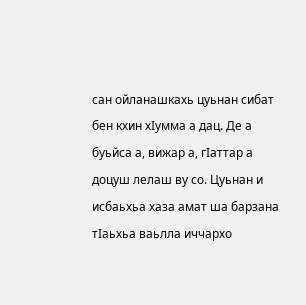сан ойланашкахь цуьнан сибат бен кхин хIумма а дац. Де а буьйса а, вижар а, гIаттар а доцуш лелаш ву со. Цуьнан и исбаьхьа хаза амат ша барзана тIаьхьа ваьлла иччархо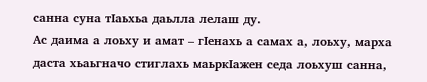санна суна тIаьхьа даьлла лелаш ду.
Ас даима а лоьху и амат – гIенахь а самах а, лоьху, марха даста хьаьгначо стиглахь маьркIажен седа лоьхуш санна,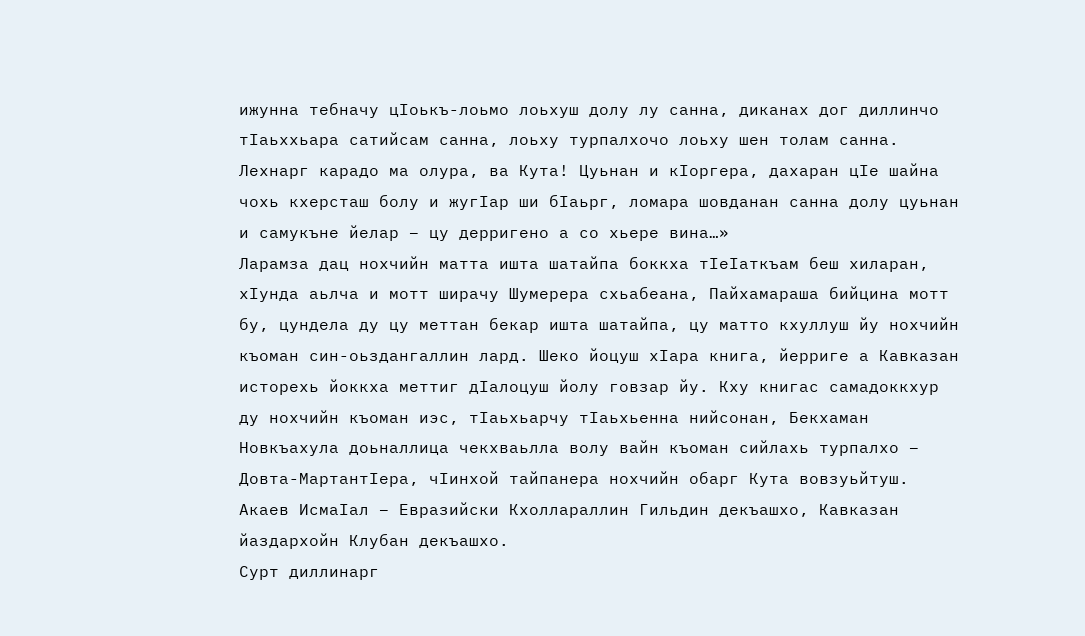ижунна тебначу цIоькъ-лоьмо лоьхуш долу лу санна, диканах дог диллинчо тIаьххьара сатийсам санна, лоьху турпалхочо лоьху шен толам санна. Лехнарг карадо ма олура, ва Кута! Цуьнан и кIоргера, дахаран цIе шайна чохь кхерсташ болу и жугIар ши бIаьрг, ломара шовданан санна долу цуьнан и самукъне йелар – цу дерригено а со хьере вина…»
Ларамза дац нохчийн матта ишта шатайпа боккха тIеIаткъам беш хиларан, хIунда аьлча и мотт ширачу Шумерера схьабеана, Пайхамараша бийцина мотт бу, цундела ду цу меттан бекар ишта шатайпа, цу матто кхуллуш йу нохчийн къоман син-оьздангаллин лард. Шеко йоцуш хIара книга, йерриге а Кавказан исторехь йоккха меттиг дIалоцуш йолу говзар йу. Кху книгас самадоккхур ду нохчийн къоман иэс, тIаьхьарчу тIаьхьенна нийсонан, Бекхаман Новкъахула доьналлица чекхваьлла волу вайн къоман сийлахь турпалхо – Довта-МартантIера, чIинхой тайпанера нохчийн обарг Кута вовзуьйтуш.
Акаев ИсмаIал – Евразийски Кхоллараллин Гильдин декъашхо, Кавказан йаздархойн Клубан декъашхо.
Сурт диллинарг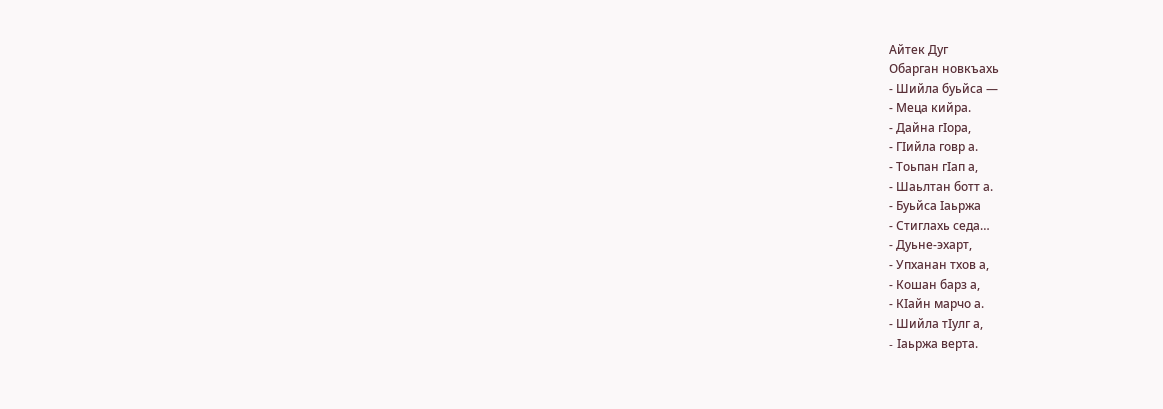Айтек Дуг
Обарган новкъахь
- Шийла буьйса —
- Меца кийра.
- Дайна гIора,
- ГIийла говр а.
- Тоьпан гIап а,
- Шаьлтан ботт а.
- Буьйса Iаьржа
- Стиглахь седа…
- Дуьне-эхарт,
- Упханан тхов а,
- Кошан барз а,
- КIайн марчо а.
- Шийла тIулг а,
- Iаьржа верта.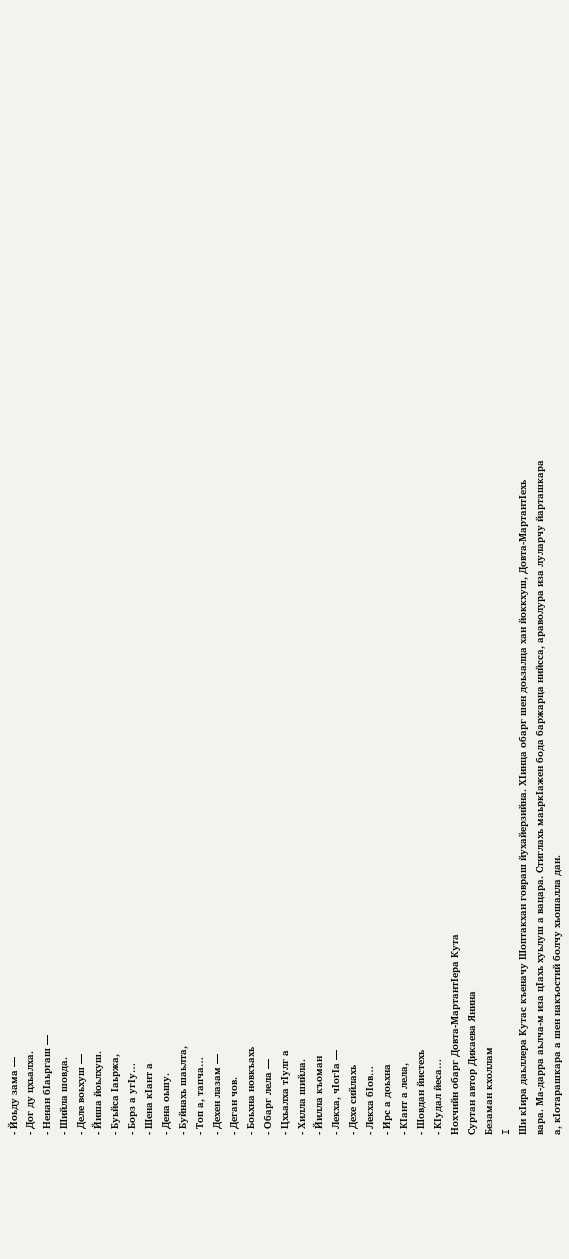- Йоьду зама —
- Дог ду цхьалха.
- Ненан бIаьргаш —
- Шийла шовда.
- Деле воьхуш —
- Йиша йоьлхуш.
- Буьйса Iаьржа,
- Борз а угIу…
- Шена кIант а
- Дена оьшу.
- Буйнахь шаьлта,
- Топ а, тапча…
- Дехен лазам —
- Деган чов.
- Боьхна новкъахь
- Обарг лела —
- Цхьалха тIулг а
- Хилла шийла.
- Йилла къоман
- Лекха, чIогIа —
- Дехе сийлахь
- Лекха бIов…
- Ирс а доьхна
- КIант а лела,
- Шовдан йистехь
- КIудал йеса…
Нохчийн обарг Довта-МартантIера Кута
Суртан автор Дикаева Янина
Безаман кхоллам
I
Ши кIира даьллера Кутас къеначу Шоптакхан говраш йухайерзийна. ХIинца обарг шен доьзалца хан йоккхуш, Довта-МартантIехь вара. Ма-дарра аьлча-м иза цIахь хуьлуш а вацара. Стиглахь маьркIажен бода баржарца нийсса, араволура иза луларчу йарташкара а, кIотарашкара а шен накъостий болчу хьошалла дан.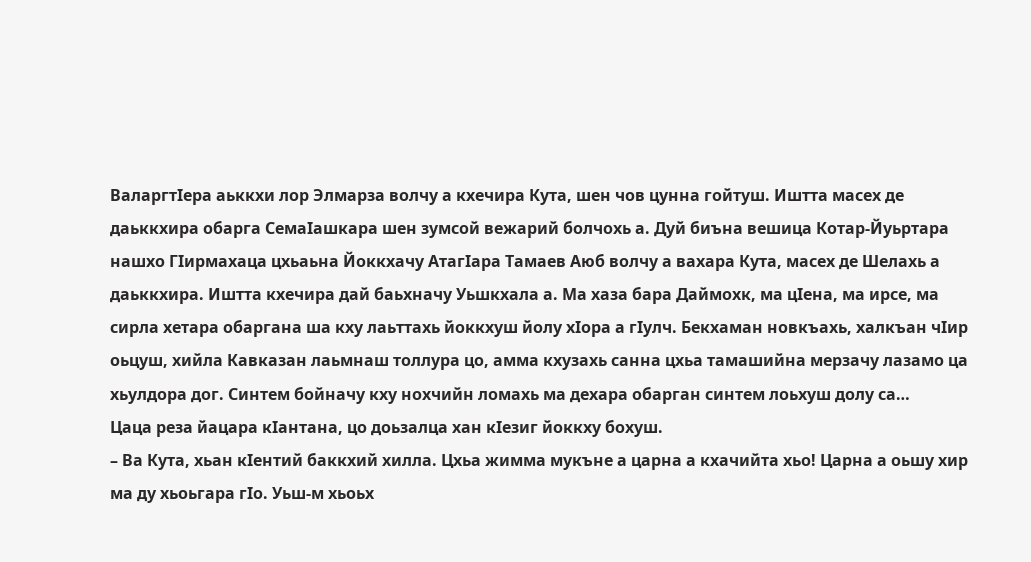ВаларгтIера аьккхи лор Элмарза волчу а кхечира Кута, шен чов цунна гойтуш. Иштта масех де даьккхира обарга СемаIашкара шен зумсой вежарий болчохь а. Дуй биъна вешица Котар-Йуьртара нашхо ГIирмахаца цхьаьна Йоккхачу АтагIара Тамаев Аюб волчу а вахара Кута, масех де Шелахь а даьккхира. Иштта кхечира дай баьхначу Уьшкхала а. Ма хаза бара Даймохк, ма цIена, ма ирсе, ма сирла хетара обаргана ша кху лаьттахь йоккхуш йолу хIора а гIулч. Бекхаман новкъахь, халкъан чIир оьцуш, хийла Кавказан лаьмнаш толлура цо, амма кхузахь санна цхьа тамашийна мерзачу лазамо ца хьулдора дог. Синтем бойначу кху нохчийн ломахь ма дехара обарган синтем лоьхуш долу са…
Цаца реза йацара кIантана, цо доьзалца хан кIезиг йоккху бохуш.
– Ва Кута, хьан кIентий баккхий хилла. Цхьа жимма мукъне а царна а кхачийта хьо! Царна а оьшу хир ма ду хьоьгара гIо. Уьш-м хьоьх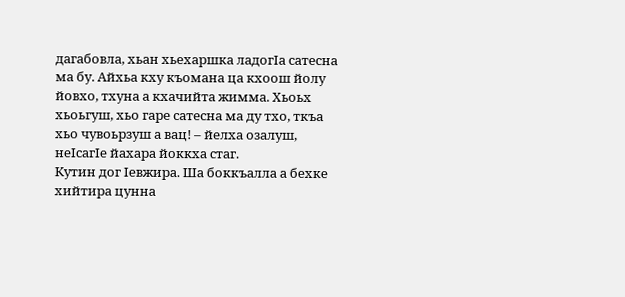дагабовла, хьан хьехаршка ладогIа сатесна ма бу. Айхьа кху къомана ца кхоош йолу йовхо, тхуна а кхачийта жимма. Хьоьх хьоьгуш, хьо гаре сатесна ма ду тхо, ткъа хьо чувоьрзуш а вац! – йелха озалуш, неIсагIе йахара йоккха стаг.
Кутин дог Iевжира. Ша боккъалла а бехке хийтира цунна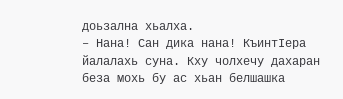доьзална хьалха.
– Нана! Сан дика нана! КъинтIера йалалахь суна. Кху чолхечу дахаран беза мохь бу ас хьан белшашка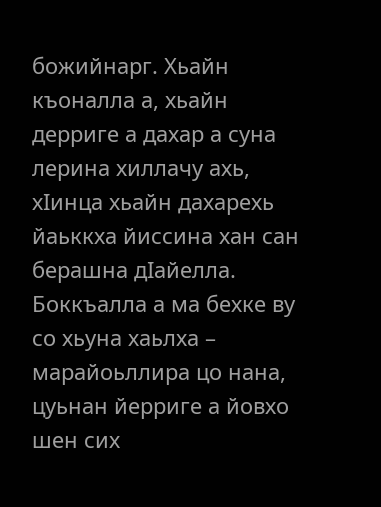божийнарг. Хьайн къоналла а, хьайн дерриге а дахар а суна лерина хиллачу ахь, хIинца хьайн дахарехь йаьккха йиссина хан сан берашна дIайелла. Боккъалла а ма бехке ву со хьуна хаьлха – марайоьллира цо нана, цуьнан йерриге а йовхо шен сих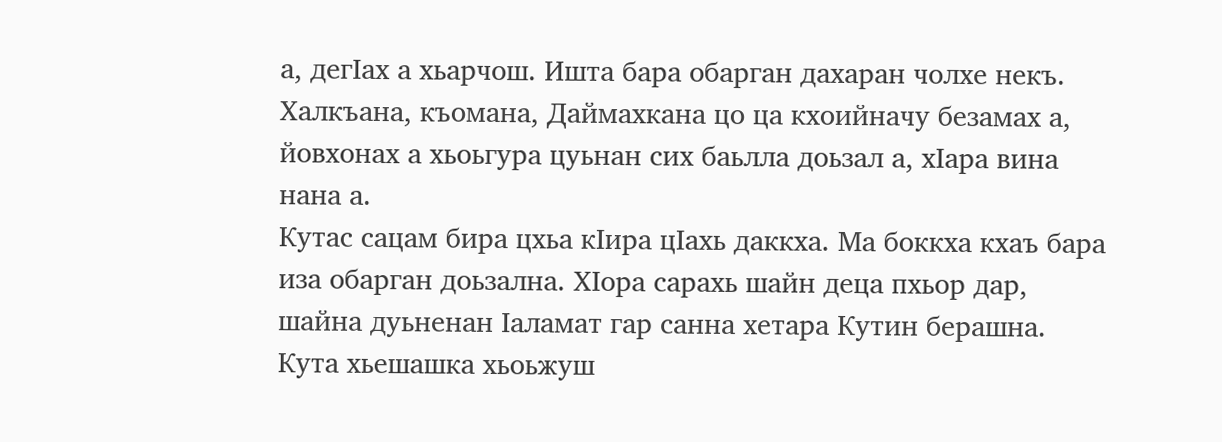а, дегIах а хьарчош. Ишта бара обарган дахаран чолхе некъ. Халкъана, къомана, Даймахкана цо ца кхоийначу безамах а, йовхонах а хьоьгура цуьнан сих баьлла доьзал а, хIара вина нана а.
Кутас сацам бира цхьа кIира цIахь даккха. Ма боккха кхаъ бара иза обарган доьзална. ХIора сарахь шайн деца пхьор дар, шайна дуьненан Iаламат гар санна хетара Кутин берашна. Кута хьешашка хьоьжуш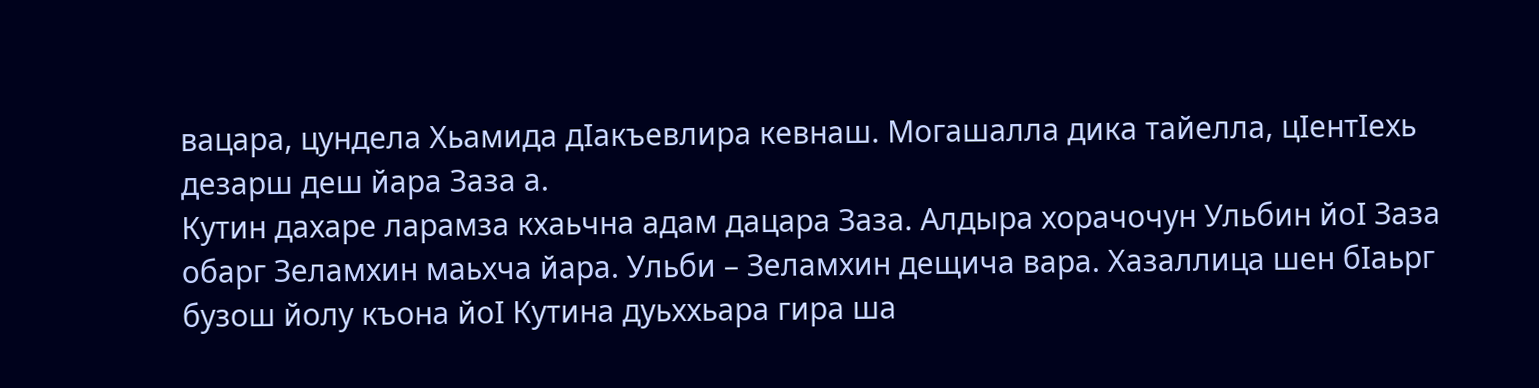вацара, цундела Хьамида дIакъевлира кевнаш. Могашалла дика тайелла, цIентIехь дезарш деш йара Заза а.
Кутин дахаре ларамза кхаьчна адам дацара Заза. Алдыра хорачочун Ульбин йоI Заза обарг Зеламхин маьхча йара. Ульби – Зеламхин дещича вара. Хазаллица шен бIаьрг бузош йолу къона йоI Кутина дуьххьара гира ша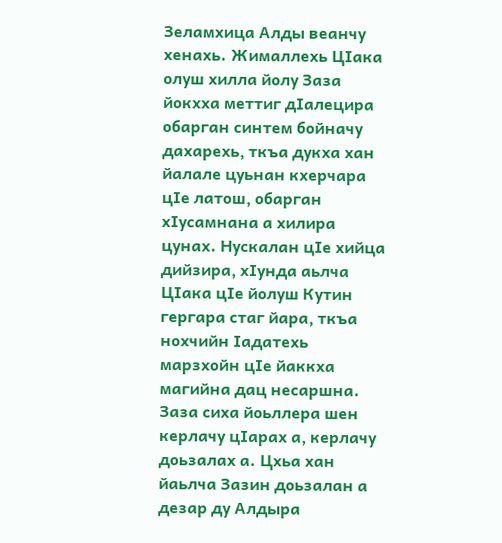Зеламхица Алды веанчу хенахь. Жималлехь ЦIака олуш хилла йолу Заза йокхха меттиг дIалецира обарган синтем бойначу дахарехь, ткъа дукха хан йалале цуьнан кхерчара цIе латош, обарган хIусамнана а хилира цунах. Нускалан цIе хийца дийзира, хIунда аьлча ЦIака цIе йолуш Кутин гергара стаг йара, ткъа нохчийн Iадатехь марзхойн цIе йаккха магийна дац несаршна. Заза сиха йоьллера шен керлачу цIарах а, керлачу доьзалах а. Цхьа хан йаьлча Зазин доьзалан а дезар ду Алдыра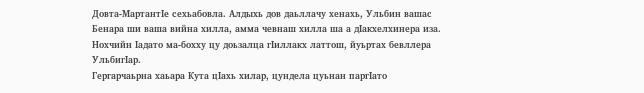Довта-МартантIе сехьабовла. Алдыхь дов даьллачу хенахь, Ульбин вашас Бенара ши ваша вийна хилла, амма чевнаш хилла ша а дIакхелхинера иза. Нохчийн Iадато ма-бохху цу доьзалца гIиллакх латтош, йуьртах бевллера УльбигIар.
Гергарчаьрна хаьара Кута цIахь хилар, цундела цуьнан паргIато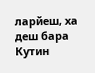ларйеш, ха деш бара Кутин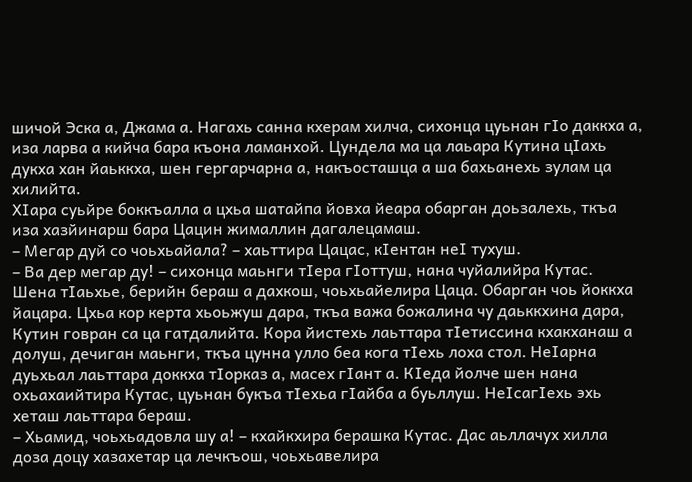шичой Эска а, Джама а. Нагахь санна кхерам хилча, сихонца цуьнан гIо даккха а, иза ларва а кийча бара къона ламанхой. Цундела ма ца лаьара Кутина цIахь дукха хан йаьккха, шен гергарчарна а, накъосташца а ша бахьанехь зулам ца хилийта.
ХIара суьйре боккъалла а цхьа шатайпа йовха йеара обарган доьзалехь, ткъа иза хазйинарш бара Цацин жималлин дагалецамаш.
– Мегар дуй со чоьхьайала? – хаьттира Цацас, кIентан неI тухуш.
– Ва дер мегар ду! – сихонца маьнги тIера гIоттуш, нана чуйалийра Кутас.
Шена тIаьхье, берийн бераш а дахкош, чоьхьайелира Цаца. Обарган чоь йоккха йацара. Цхьа кор керта хьоьжуш дара, ткъа важа божалина чу даьккхина дара, Кутин говран са ца гатдалийта. Кора йистехь лаьттара тIетиссина кхакханаш а долуш, дечиган маьнги, ткъа цунна улло беа кога тIехь лоха стол. НеIарна дуьхьал лаьттара доккха тIорказ а, масех гIант а. КIеда йолче шен нана охьахаийтира Кутас, цуьнан букъа тIехьа гIайба а буьллуш. НеIсагIехь эхь хеташ лаьттара бераш.
– Хьамид, чоьхьадовла шу а! – кхайкхира берашка Кутас. Дас аьллачух хилла доза доцу хазахетар ца лечкъош, чоьхьавелира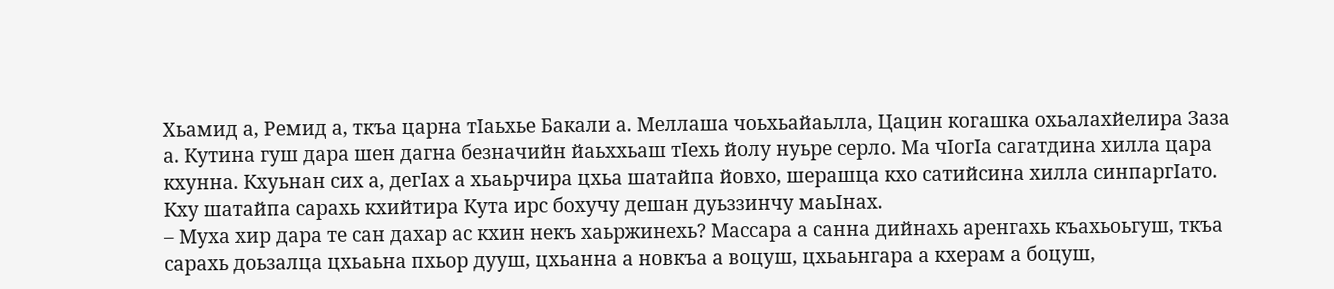Хьамид а, Ремид а, ткъа царна тIаьхье Бакали а. Меллаша чоьхьайаьлла, Цацин когашка охьалахйелира Заза а. Кутина гуш дара шен дагна безначийн йаьххьаш тIехь йолу нуьре серло. Ма чIогIа сагатдина хилла цара кхунна. Кхуьнан сих а, дегIах а хьаьрчира цхьа шатайпа йовхо, шерашца кхо сатийсина хилла синпаргIато. Кху шатайпа сарахь кхийтира Кута ирс бохучу дешан дуьззинчу маьIнах.
– Муха хир дара те сан дахар ас кхин некъ хаьржинехь? Массара а санна дийнахь аренгахь къахьоьгуш, ткъа сарахь доьзалца цхьаьна пхьор дууш, цхьанна а новкъа а воцуш, цхьаьнгара а кхерам а боцуш,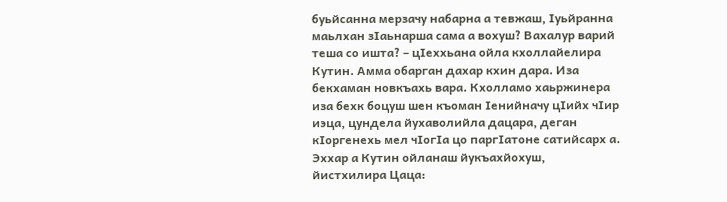буьйсанна мерзачу набарна а тевжаш, Iуьйранна маьлхан зIаьнарша сама а вохуш? Вахалур варий теша со ишта? – цIеххьана ойла кхоллайелира Кутин. Амма обарган дахар кхин дара. Иза бекхаман новкъахь вара. Кхолламо хаьржинера иза бехк боцуш шен къоман Iенийначу цIийх чIир иэца, цундела йухаволийла дацара, деган кIоргенехь мел чIогIа цо паргIатоне сатийсарх а. Эххар а Кутин ойланаш йукъахйохуш, йистхилира Цаца: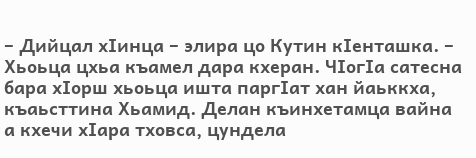– Дийцал хIинца – элира цо Кутин кIенташка. – Хьоьца цхьа къамел дара кхеран. ЧIогIа сатесна бара хIорш хьоьца ишта паргIат хан йаьккха, къаьсттина Хьамид. Делан къинхетамца вайна а кхечи хIара тховса, цундела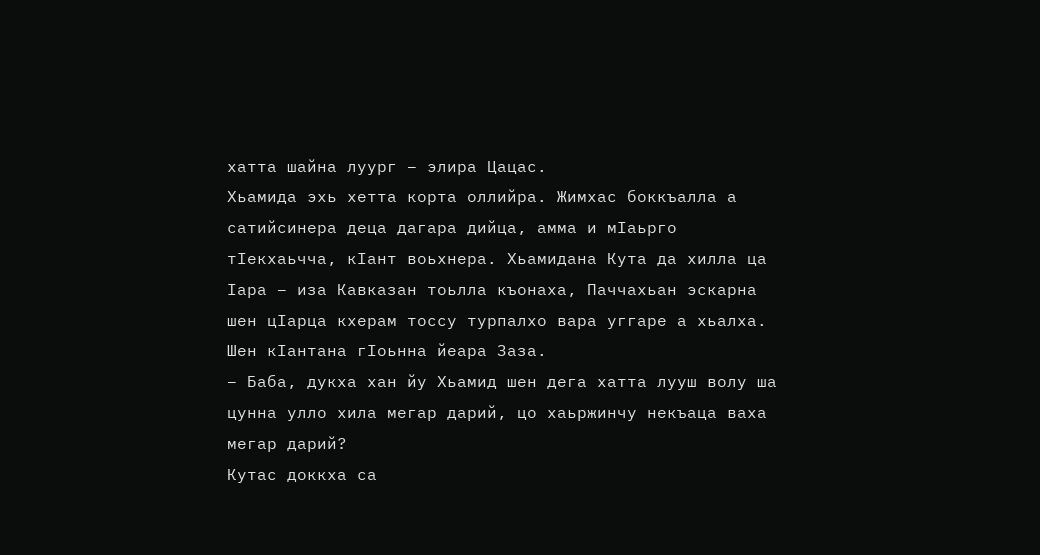хатта шайна луург – элира Цацас.
Хьамида эхь хетта корта оллийра. Жимхас боккъалла а сатийсинера деца дагара дийца, амма и мIаьрго тIекхаьчча, кIант воьхнера. Хьамидана Кута да хилла ца Iара – иза Кавказан тоьлла къонаха, Паччахьан эскарна шен цIарца кхерам тоссу турпалхо вара уггаре а хьалха. Шен кIантана гIоьнна йеара Заза.
– Баба, дукха хан йу Хьамид шен дега хатта лууш волу ша цунна улло хила мегар дарий, цо хаьржинчу некъаца ваха мегар дарий?
Кутас доккха са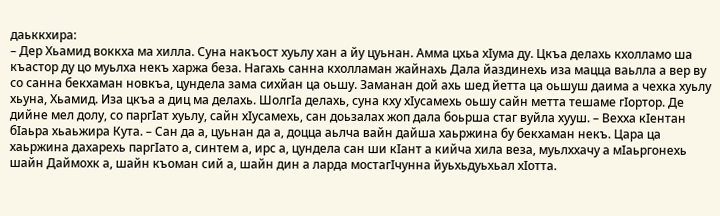даьккхира:
– Дер Хьамид воккха ма хилла. Суна накъост хуьлу хан а йу цуьнан. Амма цхьа хIума ду. Цкъа делахь кхолламо ша къастор ду цо муьлха некъ харжа беза. Нагахь санна кхолламан жайнахь Дала йаздинехь иза мацца ваьлла а вер ву со санна бекхаман новкъа, цундела зама сихйан ца оьшу. Заманан дой ахь шед йетта ца оьшуш даима а чехка хуьлу хьуна, Хьамид. Иза цкъа а диц ма делахь. ШолгIа делахь, суна кху хIусамехь оьшу сайн метта тешаме гIортор. Де дийне мел долу, со паргIат хуьлу, сайн хIусамехь, сан доьзалах жоп дала боьрша стаг вуйла хууш. – Вехха кIентан бIаьра хьаьжира Кута. – Сан да а, цуьнан да а, доцца аьлча вайн дайша хаьржина бу бекхаман некъ. Цара ца хаьржина дахарехь паргIато а, синтем а, ирс а, цундела сан ши кIант а кийча хила веза, муьлххачу а мIаьргонехь шайн Даймохк а, шайн къоман сий а, шайн дин а ларда мостагIчунна йуьхьдуьхьал хIотта.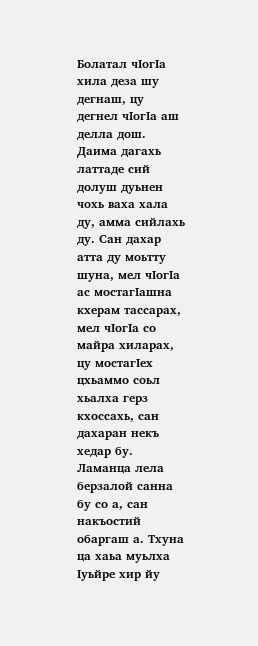Болатал чIогIа хила деза шу дегнаш, цу дегнел чIогIа аш делла дош. Даима дагахь латтаде сий долуш дуьнен чохь ваха хала ду, амма сийлахь ду. Сан дахар атта ду моьтту шуна, мел чIогIа ас мостагIашна кхерам тассарах, мел чIогIа со майра хиларах, цу мостагIех цхьаммо соьл хьалха герз кхоссахь, сан дахаран некъ хедар бу. Ламанца лела берзалой санна бу со а, сан накъостий обаргаш а. Тхуна ца хаьа муьлха Iуьйре хир йу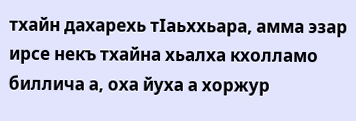тхайн дахарехь тIаьххьара, амма эзар ирсе некъ тхайна хьалха кхолламо биллича а, оха йуха а хоржур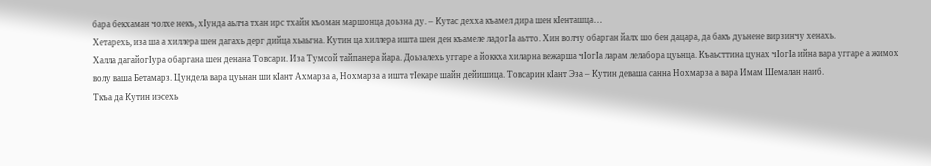бара бекхаман чолхе некъ, хIунда аьлча тхан ирс тхайн къоман маршонца доьзна ду. – Кутас дехха къамел дира шен кIенташца…
Хетарехь, иза ша а хиллера шен дагахь дерг дийца хьаьгна. Кутин ца хиллера ишта шен ден къамеле ладогIа аьтто. Хин волчу обарган йалх шо бен дацара, да бакъ дуьнене вирзинчу хенахь.
Халла дагайогIура обаргана шен денана Товсари. Иза Тумсой тайпанера йара. Доьзалехь уггаре а йоккха хиларна вежарша чIогIа ларам лелабора цуьнца. Къаьсттина цунах чIогIа ийна вара уггаре а жимох волу ваша Бетамарз. Цундела вара цуьнан ши кIант Ахмарза а, Нохмарза а ишта тIекаре шайн дейишица. Товсарин кIант Эза – Кутин деваша санна Нохмарза а вара Имам Шемалан наиб.
Ткъа да Кутин иэсехь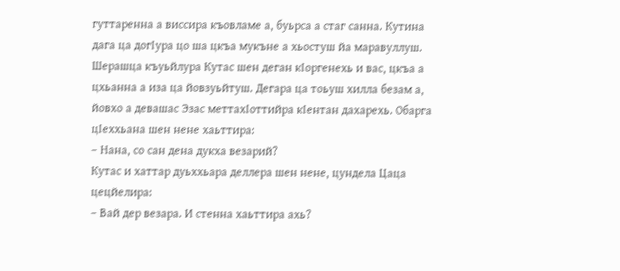гуттаренна а виссира къовламе а, буьрса а стаг санна. Кутина дага ца догIура цо ша цкъа мукъне а хьостуш йа маравуллуш. Шерашца къуьйлура Кутас шен деган кIоргенехь и вас, цкъа а цхьанна а иза ца йовзуьйтуш. Дегара ца тоьуш хилла безам а, йовхо а девашас Эзас меттахIоттийра кIентан дахарехь. Обарга цIеххьана шен нене хаьттира:
– Нана, со сан дена дукха везарий?
Кутас и хаттар дуьххьара деллера шен нене, цундела Цаца цецйелира:
– Вай дер везара. И стенна хаьттира ахь?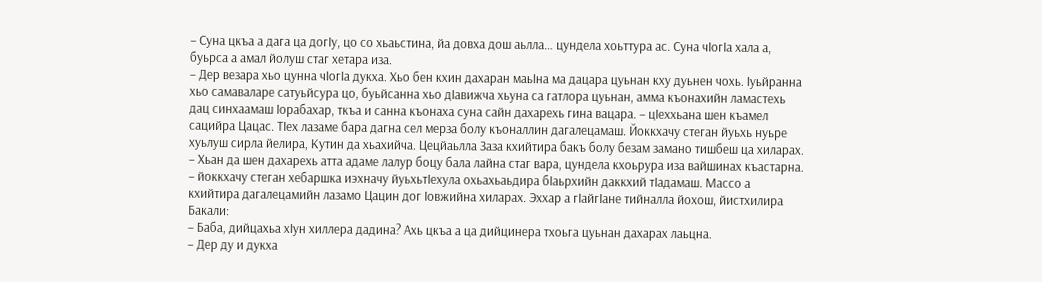– Суна цкъа а дага ца догIу, цо со хьаьстина, йа довха дош аьлла… цундела хоьттура ас. Суна чIогIа хала а, буьрса а амал йолуш стаг хетара иза.
– Дер везара хьо цунна чIогIа дукха. Хьо бен кхин дахаран маьIна ма дацара цуьнан кху дуьнен чохь. Iуьйранна хьо самаваларе сатуьйсура цо, буьйсанна хьо дIавижча хьуна са гатлора цуьнан, амма къонахийн ламастехь дац синхаамаш Iорабахар, ткъа и санна къонаха суна сайн дахарехь гина вацара. – цIеххьана шен къамел сацийра Цацас. ТIех лазаме бара дагна сел мерза болу къоналлин дагалецамаш. Йоккхачу стеган йуьхь нуьре хуьлуш сирла йелира, Кутин да хьахийча. Цецйаьлла Заза кхийтира бакъ болу безам замано тишбеш ца хиларах.
– Хьан да шен дахарехь атта адаме лалур боцу бала лайна стаг вара, цундела кхоьрура иза вайшинах къастарна. – йоккхачу стеган хебаршка иэхначу йуьхьтIехула охьахьаьдира бIаьрхийн даккхий тIадамаш. Массо а кхийтира дагалецамийн лазамо Цацин дог Iовжийна хиларах. Эххар а гIайгIане тийналла йохош, йистхилира Бакали:
– Баба, дийцахьа хIун хиллера дадина? Ахь цкъа а ца дийцинера тхоьга цуьнан дахарах лаьцна.
– Дер ду и дукха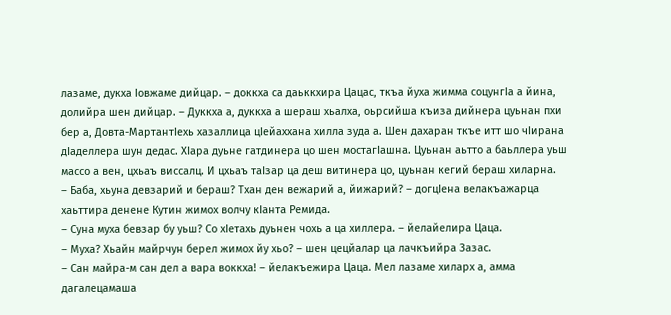лазаме, дукха Iовжаме дийцар. – доккха са даьккхира Цацас, ткъа йуха жимма соцунгIа а йина, долийра шен дийцар. – Дуккха а, дуккха а шераш хьалха, оьрсийша къиза дийнера цуьнан пхи бер а, Довта-МартантIехь хазаллица цIейаххана хилла зуда а. Шен дахаран ткъе итт шо чIирана дIаделлера шун дедас. ХIара дуьне гатдинера цо шен мостагIашна. Цуьнан аьтто а баьллера уьш массо а вен, цхьаъ виссалц. И цхьаъ таIзар ца деш витинера цо, цуьнан кегий бераш хиларна.
– Баба, хьуна девзарий и бераш? Тхан ден вежарий а, йижарий? – догцIена велакъажарца хаьттира денене Кутин жимох волчу кIанта Ремида.
– Суна муха бевзар бу уьш? Со хIетахь дуьнен чохь а ца хиллера. – йелайелира Цаца.
– Муха? Хьайн майрчун берел жимох йу хьо? – шен цецйалар ца лачкъийра Зазас.
– Сан майра-м сан дел а вара воккха! – йелакъежира Цаца. Мел лазаме хиларх а, амма дагалецамаша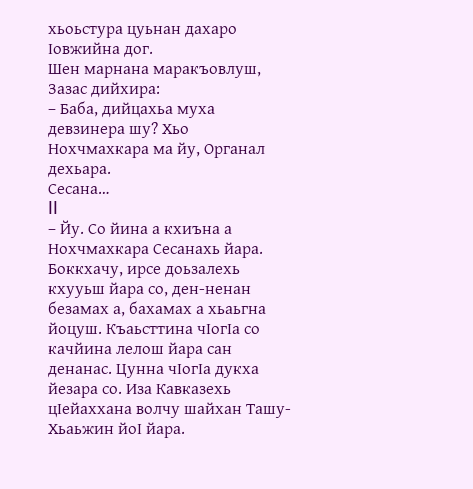хьоьстура цуьнан дахаро Iовжийна дог.
Шен марнана маракъовлуш, Зазас дийхира:
– Баба, дийцахьа муха девзинера шу? Хьо Нохчмахкара ма йу, Органал дехьара.
Сесана…
II
– Йу. Со йина а кхиъна а Нохчмахкара Сесанахь йара. Боккхачу, ирсе доьзалехь кхууьш йара со, ден-ненан безамах а, бахамах а хьаьгна йоцуш. Къаьсттина чIогIа со качйина лелош йара сан денанас. Цунна чIогIа дукха йезара со. Иза Кавказехь цIейаххана волчу шайхан Ташу-Хьаьжин йоI йара.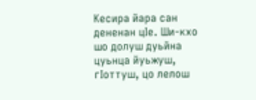Кесира йара сан дененан цIе. Ши-кхо шо долуш дуьйна цуьнца йуьжуш, гIоттуш, цо лелош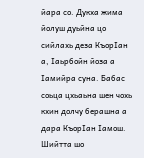йара со. Дукха жима йолуш дуьйна цо сийлахь деза КъорIан а, Iаьрбойн йоза а Iамийра суна. Бабас соьца цхьаьна шен чохь кхин долчу берашна а дара КъорIан Iамош. Шийтта шо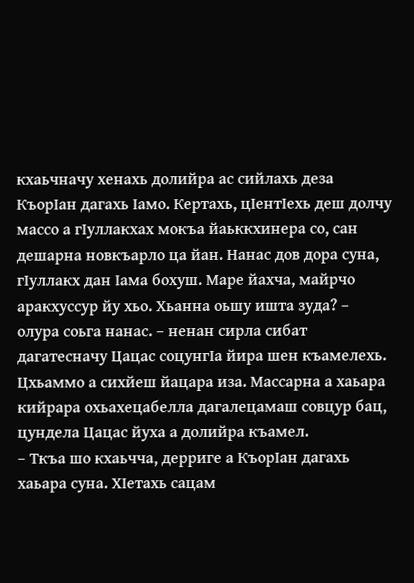кхаьчначу хенахь долийра ас сийлахь деза КъорIан дагахь Iамо. Кертахь, цIентIехь деш долчу массо а гIуллакхах мокъа йаьккхинера со, сан дешарна новкъарло ца йан. Нанас дов дора суна, гIуллакх дан Iама бохуш. Маре йахча, майрчо аракхуссур йу хьо. Хьанна оьшу ишта зуда? – олура соьга нанас. – ненан сирла сибат дагатесначу Цацас соцунгIа йира шен къамелехь. Цхьаммо а сихйеш йацара иза. Массарна а хаьара кийрара охьахецабелла дагалецамаш совцур бац, цундела Цацас йуха а долийра къамел.
– Ткъа шо кхаьчча, дерриге а КъорIан дагахь хаьара суна. ХIетахь сацам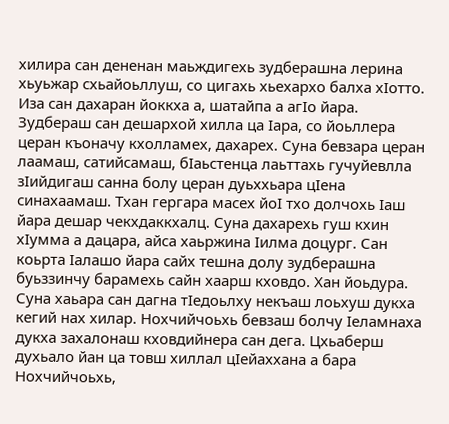хилира сан дененан маьждигехь зудберашна лерина хьуьжар схьайоьллуш, со цигахь хьехархо балха хIотто. Иза сан дахаран йоккха а, шатайпа а агIо йара. Зудбераш сан дешархой хилла ца Iара, со йоьллера церан къоначу кхолламех, дахарех. Суна бевзара церан лаамаш, сатийсамаш, бIаьстенца лаьттахь гучуйевлла зIийдигаш санна болу церан дуьххьара цIена синахаамаш. Тхан гергара масех йоI тхо долчохь Iаш йара дешар чекхдаккхалц. Суна дахарехь гуш кхин хIумма а дацара, айса хаьржина Iилма доцург. Сан коьрта Iалашо йара сайх тешна долу зудберашна буьззинчу барамехь сайн хаарш кховдо. Хан йоьдура. Суна хаьара сан дагна тIедоьлху некъаш лоьхуш дукха кегий нах хилар. Нохчийчоьхь бевзаш болчу Iеламнаха дукха захалонаш кховдийнера сан дега. Цхьаберш духьало йан ца товш хиллал цIейаххана а бара Нохчийчоьхь,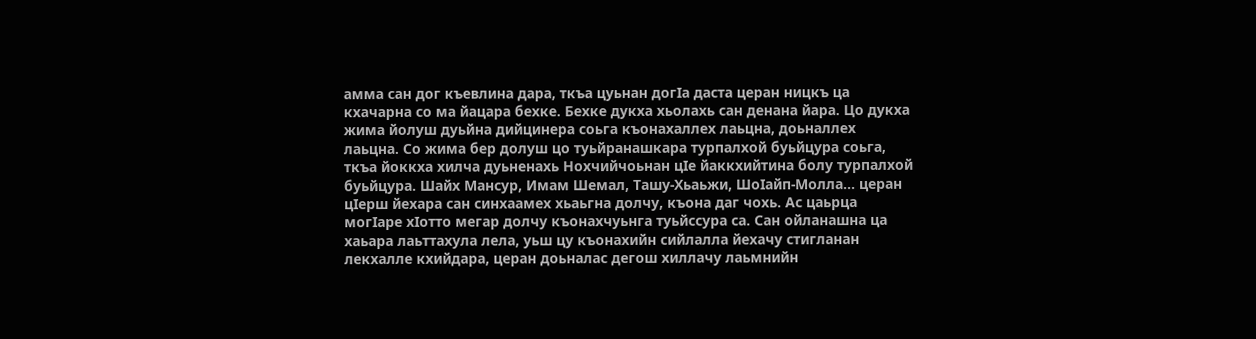амма сан дог къевлина дара, ткъа цуьнан догIа даста церан ницкъ ца кхачарна со ма йацара бехке. Бехке дукха хьолахь сан денана йара. Цо дукха жима йолуш дуьйна дийцинера соьга къонахаллех лаьцна, доьналлех лаьцна. Со жима бер долуш цо туьйранашкара турпалхой буьйцура соьга, ткъа йоккха хилча дуьненахь Нохчийчоьнан цIе йаккхийтина болу турпалхой буьйцура. Шайх Мансур, Имам Шемал, Ташу-Хьаьжи, ШоIайп-Молла… церан цIерш йехара сан синхаамех хьаьгна долчу, къона даг чохь. Ас цаьрца могIаре хIотто мегар долчу къонахчуьнга туьйссура са. Сан ойланашна ца хаьара лаьттахула лела, уьш цу къонахийн сийлалла йехачу стигланан лекхалле кхийдара, церан доьналас дегош хиллачу лаьмнийн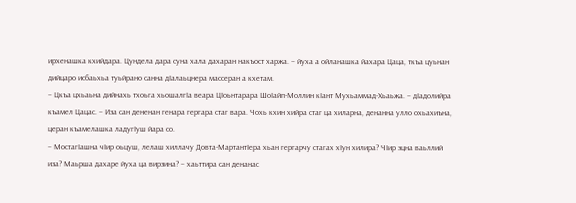ирхенашка кхийдара. Цундела дара суна хала дахаран накъост харжа. – йуха а ойланашка йахара Цаца, ткъа цуьнан дийцаро исбаьхьа туьйрано санна дIалаьцнера массеран а кхетам.
– Цкъа цхьаьна дийнахь тхоьга хьошалгIа веара ЦIоьнтарара ШоIайп-Моллин кIант Мухьаммад-Хьаьжа. – дIадолийра къамел Цацас. – Иза сан дененан генара гергара стаг вара. Чохь кхин хийра стаг ца хиларна, денанна улло охьахиъна, церан къамелашка ладугIуш йара со.
– МостагIашна чIир оьцуш, лелаш хиллачу Довта-МартантIера хьан гергарчу стагах хIун хилира? ЧIир эцна ваьллий иза? Маьрша дахаре йуха ца вирзина? – хаьттира сан денанас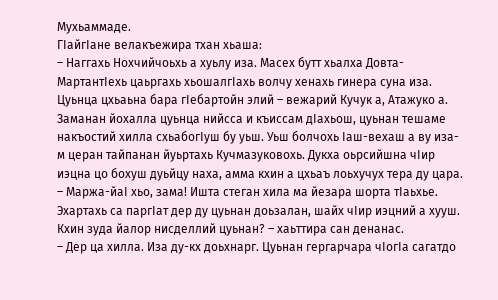Мухьаммаде.
ГIайгIане велакъежира тхан хьаша:
– Наггахь Нохчийчоьхь а хуьлу иза. Масех бутт хьалха Довта-МартантIехь цаьргахь хьошалгIахь волчу хенахь гинера суна иза. Цуьнца цхьаьна бара гIебартойн элий – вежарий Кучук а, Атажуко а. Заманан йохалла цуьнца нийсса и къиссам дIахьош, цуьнан тешаме накъостий хилла схьабогIуш бу уьш. Уьш болчохь Iаш-вехаш а ву иза-м церан тайпанан йуьртахь Кучмазуковохь. Дукха оьрсийшна чIир иэцна цо бохуш дуьйцу наха, амма кхин а цхьаъ лоьхучух тера ду цара.
– Маржа-йаI хьо, зама! Ишта стеган хила ма йезара шорта тIаьхье. Эхартахь са паргIат дер ду цуьнан доьзалан, шайх чIир иэцний а хууш. Кхин зуда йалор нисделлий цуьнан? – хаьттира сан денанас.
– Дер ца хилла. Иза ду-кх доьхнарг. Цуьнан гергарчара чIогIа сагатдо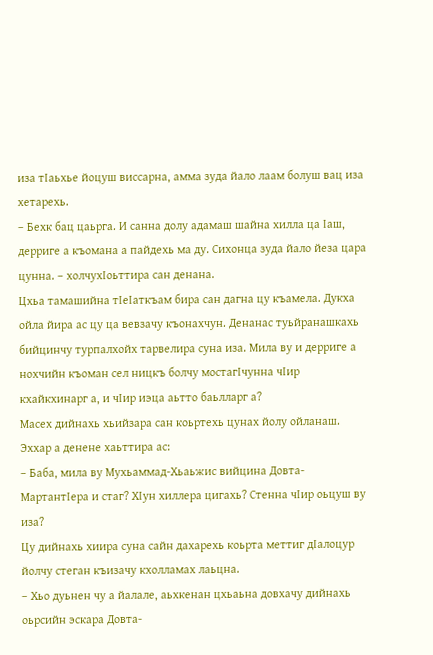иза тIаьхье йоцуш виссарна, амма зуда йало лаам болуш вац иза хетарехь.
– Бехк бац цаьрга. И санна долу адамаш шайна хилла ца Iаш, дерриге а къомана а пайдехь ма ду. Сихонца зуда йало йеза цара цунна. – холчухIоьттира сан денана.
Цхьа тамашийна тIеIаткъам бира сан дагна цу къамела. Дукха ойла йира ас цу ца вевзачу къонахчун. Денанас туьйранашкахь бийцинчу турпалхойх тарвелира суна иза. Мила ву и дерриге а нохчийн къоман сел ницкъ болчу мостагIчунна чIир кхайкхинарг а, и чIир иэца аьтто баьлларг а?
Масех дийнахь хьийзара сан коьртехь цунах йолу ойланаш. Эххар а денене хаьттира ас:
– Баба, мила ву Мухьаммад-Хьаьжис вийцина Довта-МартантIера и стаг? ХIун хиллера цигахь? Стенна чIир оьцуш ву иза?
Цу дийнахь хиира суна сайн дахарехь коьрта меттиг дIалоцур йолчу стеган къизачу кхолламах лаьцна.
– Хьо дуьнен чу а йалале, аьхкенан цхьаьна довхачу дийнахь оьрсийн эскара Довта-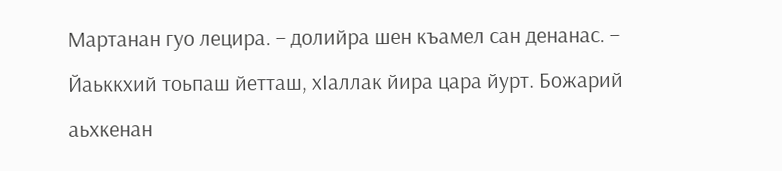Мартанан гуо лецира. – долийра шен къамел сан денанас. – Йаьккхий тоьпаш йетташ, хIаллак йира цара йурт. Божарий аьхкенан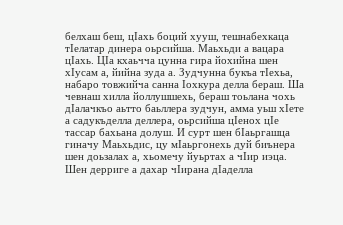белхаш беш, цIахь боций хууш, тешнабехкаца тIелатар динера оьрсийша. Маьхьди а вацара цIахь. ЦIа кхаьчча цунна гира йохийна шен хIусам а, йийна зуда а. Зудчунна букъа тIехьа, набаро товжийча санна Iохкура делла бераш. Ша чевнаш хилла йоллушшехь, бераш тоьлана чохь дIалачкъо аьтто баьллера зудчун, амма уьш хIете а садукъделла деллера, оьрсийша цIенох цIе тассар бахьана долуш. И сурт шен бIаьргашца гиначу Маьхьдис, цу мIаьргонехь дуй биънера шен доьзалах а, хьомечу йуьртах а чIир иэца. Шен дерриге а дахар чIирана дIаделла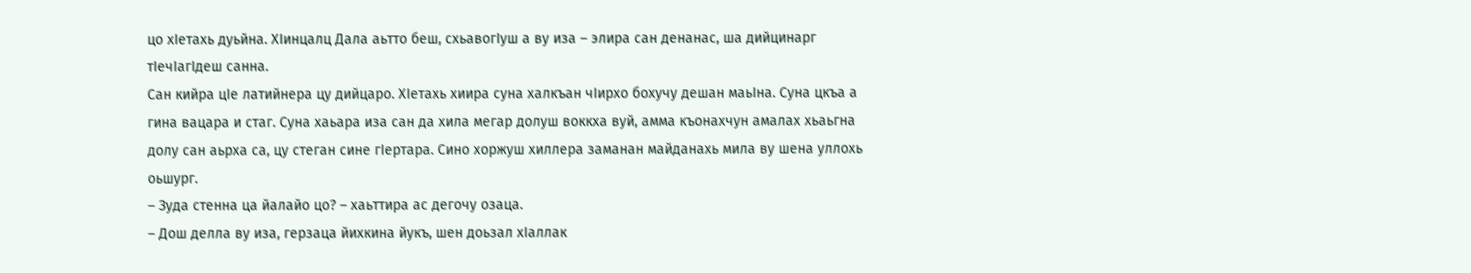цо хIетахь дуьйна. ХIинцалц Дала аьтто беш, схьавогIуш а ву иза – элира сан денанас, ша дийцинарг тIечIагIдеш санна.
Сан кийра цIе латийнера цу дийцаро. ХIетахь хиира суна халкъан чIирхо бохучу дешан маьIна. Суна цкъа а гина вацара и стаг. Суна хаьара иза сан да хила мегар долуш воккха вуй, амма къонахчун амалах хьаьгна долу сан аьрха са, цу стеган сине гIертара. Сино хоржуш хиллера заманан майданахь мила ву шена уллохь оьшург.
– Зуда стенна ца йалайо цо? – хаьттира ас дегочу озаца.
– Дош делла ву иза, герзаца йихкина йукъ, шен доьзал хIаллак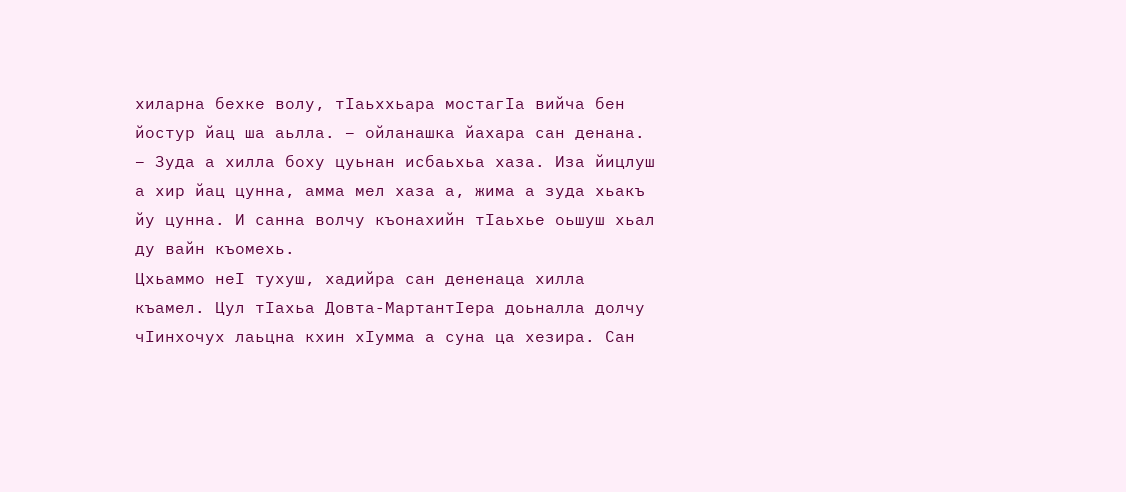хиларна бехке волу, тIаьххьара мостагIа вийча бен йостур йац ша аьлла. – ойланашка йахара сан денана. – Зуда а хилла боху цуьнан исбаьхьа хаза. Иза йицлуш а хир йац цунна, амма мел хаза а, жима а зуда хьакъ йу цунна. И санна волчу къонахийн тIаьхье оьшуш хьал ду вайн къомехь.
Цхьаммо неI тухуш, хадийра сан дененаца хилла къамел. Цул тIахьа Довта-МартантIера доьналла долчу чIинхочух лаьцна кхин хIумма а суна ца хезира. Сан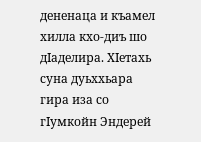дененаца и къамел хилла кхо-диъ шо дIаделира. ХIетахь суна дуьххьара гира иза со гIумкойн Эндерей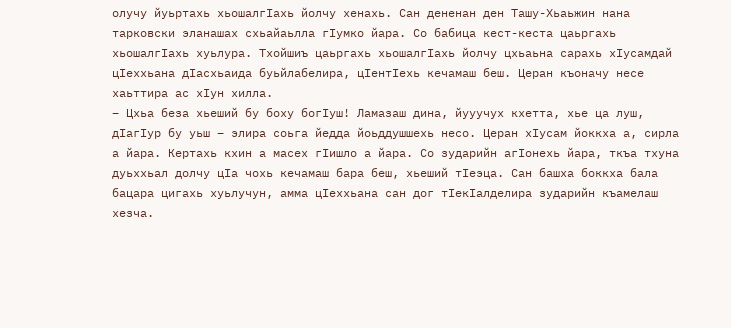олучу йуьртахь хьошалгIахь йолчу хенахь. Сан дененан ден Ташу-Хьаьжин нана тарковски эланашах схьайаьлла гIумко йара. Со бабица кест-кеста цаьргахь хьошалгIахь хуьлура. Тхойшиъ цаьргахь хьошалгIахь йолчу цхьаьна сарахь хIусамдай цIеххьана дIасхьаида буьйлабелира, цIентIехь кечамаш беш. Церан къоначу несе хаьттира ас хIун хилла.
– Цхьа беза хьеший бу боху богIуш! Ламазаш дина, йууучух кхетта, хье ца луш, дIагIур бу уьш – элира соьга йедда йоьддушшехь несо. Церан хIусам йоккха а, сирла а йара. Кертахь кхин а масех гIишло а йара. Со зударийн агIонехь йара, ткъа тхуна дуьххьал долчу цIа чохь кечамаш бара беш, хьеший тIеэца. Сан башха боккха бала бацара цигахь хуьлучун, амма цIеххьана сан дог тIекIалделира зударийн къамелаш хезча.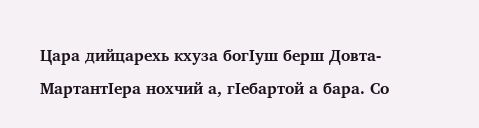Цара дийцарехь кхуза богIуш берш Довта-МартантIера нохчий а, гIебартой а бара. Со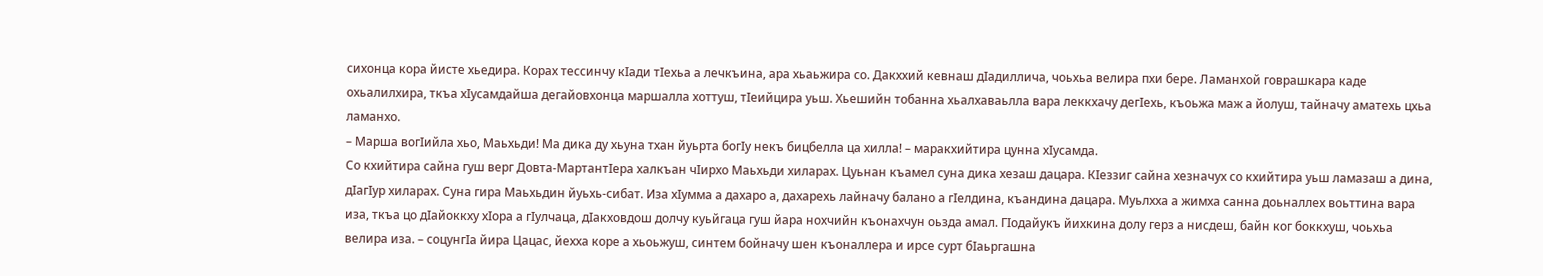сихонца кора йисте хьедира. Корах тессинчу кIади тIехьа а лечкъина, ара хьаьжира со. Дакххий кевнаш дIадиллича, чоьхьа велира пхи бере. Ламанхой говрашкара каде охьалилхира, ткъа хIусамдайша дегайовхонца маршалла хоттуш, тIеийцира уьш. Хьешийн тобанна хьалхаваьлла вара леккхачу дегIехь, къоьжа маж а йолуш, тайначу аматехь цхьа ламанхо.
– Марша вогIийла хьо, Маьхьди! Ма дика ду хьуна тхан йуьрта богIу некъ бицбелла ца хилла! – маракхийтира цунна хIусамда.
Со кхийтира сайна гуш верг Довта-МартантIера халкъан чIирхо Маьхьди хиларах. Цуьнан къамел суна дика хезаш дацара. КIеззиг сайна хезначух со кхийтира уьш ламазаш а дина, дIагIур хиларах. Суна гира Маьхьдин йуьхь-сибат. Иза хIумма а дахаро а, дахарехь лайначу балано а гIелдина, къандина дацара. Муьлхха а жимха санна доьналлех воьттина вара иза, ткъа цо дIайоккху хIора а гIулчаца, дIакховдош долчу куьйгаца гуш йара нохчийн къонахчун оьзда амал. ГIодайукъ йихкина долу герз а нисдеш, байн ког боккхуш, чоьхьа велира иза. – соцунгIа йира Цацас, йехха коре а хьоьжуш, синтем бойначу шен къоналлера и ирсе сурт бIаьргашна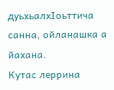дуьхьалхIоьттича санна, ойланашка а йахана.
Кутас леррина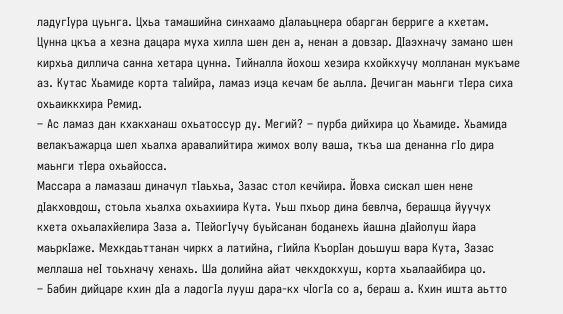ладугIура цуьнга. Цхьа тамашийна синхаамо дIалаьцнера обарган берриге а кхетам. Цунна цкъа а хезна дацара муха хилла шен ден а, ненан а довзар. ДIаэхначу замано шен кирхьа диллича санна хетара цунна. Тийналла йохош хезира кхойкхучу молланан мукъаме аз. Кутас Хьамиде корта таIийра, ламаз иэца кечам бе аьлла. Дечиган маьнги тIера сиха охьаиккхира Ремид.
– Ас ламаз дан кхакханаш охьатоссур ду. Мегий? – пурба дийхира цо Хьамиде. Хьамида велакъажарца шел хьалха аравалийтира жимох волу ваша, ткъа ша денанна гIо дира маьнги тIера охьайосса.
Массара а ламазаш диначул тIаьхьа, Зазас стол кечйира. Йовха сискал шен нене дIакховдош, стоьла хьалха охьахиира Кута. Уьш пхьор дина бевлча, берашца йуучух кхета охьалахйелира Заза а. ТIейогIучу буьйсанан боданехь йашна дIайолуш йара маьркIаже. Мехкдаьттанан чиркх а латийна, гIийла КъорIан доьшуш вара Кута, Зазас меллаша неI тоьхначу хенахь. Ша долийна айат чекхдокхуш, корта хьалаайбира цо.
– Бабин дийцаре кхин дIа а ладогIа лууш дара-кх чIогIа со а, бераш а. Кхин ишта аьтто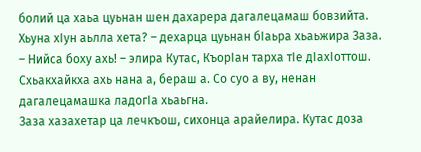болий ца хаьа цуьнан шен дахарера дагалецамаш бовзийта. Хьуна хIун аьлла хета? – дехарца цуьнан бIаьра хьаьжира Заза.
– Нийса боху ахь! – элира Кутас, КъорIан тарха тIе дIахIоттош. Схьакхайкха ахь нана а, бераш а. Со суо а ву, ненан дагалецамашка ладогIа хьаьгна.
Заза хазахетар ца лечкъош, сихонца арайелира. Кутас доза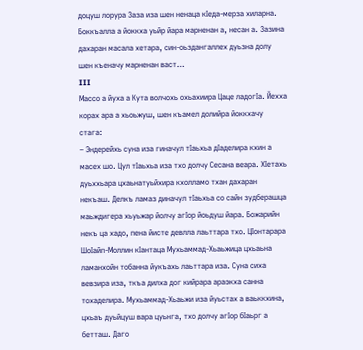доцуш лорура Заза иза шен ненаца кIеда-мерза хиларна. Боккъалла а йоккха уьйр йара марненан а, несан а. Зазина дахаран масала хетара, син-оьздангаллех дуьзна долу шен къеначу марненан васт…
III
Массо а йуха а Кута волчохь охьахиира Цаце ладогIа. Йехха корах ара а хьоьжуш, шен къамел долийра йоккхачу стага:
– Эндерейхь суна иза гиначул тIаьхьа дIаделира кхин а масех шо. Цул тIаьхьа иза тхо долчу Сесана веара. ХIетахь дуьххьара цхаьнатуьйхира кхолламо тхан дахаран некъаш. Делкъ ламаз диначул тIаьхьа со сайн зудберашца маьждигера хьуьжар йолчу агIор йоьдуш йара. Божарийн некъ ца хадо, пена йисте девлла лаьттара тхо. ЦIонтарара ШоIайп-Моллин кIантаца Мухьаммад-Хьаьжица цхьаьна ламанхойн тобанна йукъахь лаьттара иза. Суна сиха вевзира иза, ткъа дилха дог кийрара араэкха санна тохаделира. Мухьаммад-Хьаьжи иза йуьстах а ваьккхина, цхьаъ дуьйцуш вара цуьнга, тхо долчу агIор бIаьрг а бетташ. Даго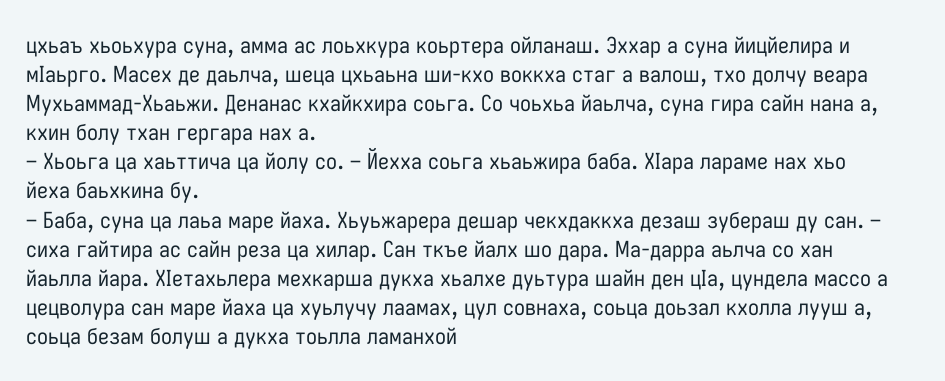цхьаъ хьоьхура суна, амма ас лоьхкура коьртера ойланаш. Эххар а суна йицйелира и мIаьрго. Масех де даьлча, шеца цхьаьна ши-кхо воккха стаг а валош, тхо долчу веара Мухьаммад-Хьаьжи. Денанас кхайкхира соьга. Со чоьхьа йаьлча, суна гира сайн нана а, кхин болу тхан гергара нах а.
– Хьоьга ца хаьттича ца йолу со. – Йехха соьга хьаьжира баба. ХIара лараме нах хьо йеха баьхкина бу.
– Баба, суна ца лаьа маре йаха. Хьуьжарера дешар чекхдаккха дезаш зубераш ду сан. – сиха гайтира ас сайн реза ца хилар. Сан ткъе йалх шо дара. Ма-дарра аьлча со хан йаьлла йара. ХIетахьлера мехкарша дукха хьалхе дуьтура шайн ден цIа, цундела массо а цецволура сан маре йаха ца хуьлучу лаамах, цул совнаха, соьца доьзал кхолла лууш а, соьца безам болуш а дукха тоьлла ламанхой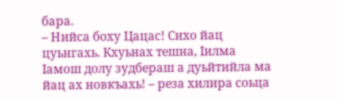бара.
– Нийса боху Цацас! Сихо йац цуьнгахь. Кхуьнах тешна, Iилма Iамош долу зудбераш а дуьйтийла ма йац ах новкъахь! – реза хилира соьца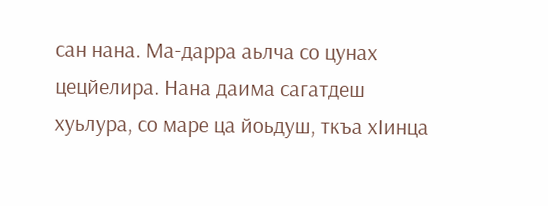сан нана. Ма-дарра аьлча со цунах цецйелира. Нана даима сагатдеш хуьлура, со маре ца йоьдуш, ткъа хIинца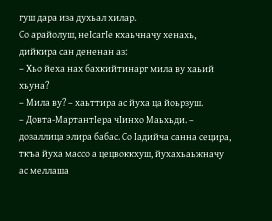гуш дара иза духьал хилар.
Со арайолуш, неIсагIе кхаьчначу хенахь, дийкира сан дененан аз:
– Хьо йеха нах бахкийтинарг мила ву хаьий хьуна?
– Мила ву? – хаьттира ас йуха ца йоьрзуш.
– Довта-МартантIера чIинхо Маьхьди. – дозаллица элира бабас. Со Iадийча санна сецира, ткъа йуха массо а цецвоккхуш, йухахьаьжначу ас меллаша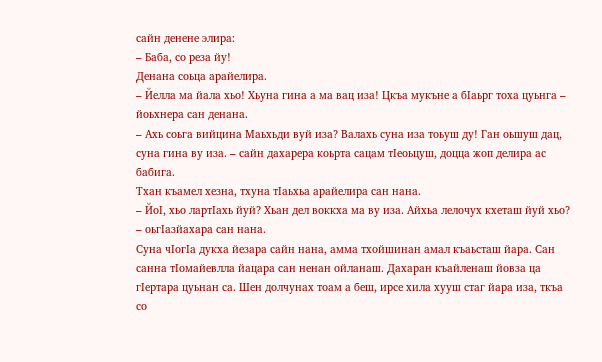сайн денене элира:
– Баба, со реза йу!
Денана соьца арайелира.
– Йелла ма йала хьо! Хьуна гина а ма вац иза! Цкъа мукъне а бIаьрг тоха цуьнга – йоьхнера сан денана.
– Ахь соьга вийцина Маьхьди вуй иза? Валахь суна иза тоьуш ду! Ган оьшуш дац, суна гина ву иза. – сайн дахарера коьрта сацам тIеоьцуш, доцца жоп делира ас бабига.
Тхан къамел хезна, тхуна тIаьхьа арайелира сан нана.
– ЙоI, хьо лартIахь йуй? Хьан дел воккха ма ву иза. Айхьа лелочух кхеташ йуй хьо? – оьгIазйахара сан нана.
Суна чIогIа дукха йезара сайн нана, амма тхойшинан амал къаьсташ йара. Сан санна тIомайевлла йацара сан ненан ойланаш. Дахаран къайленаш йовза ца гIертара цуьнан са. Шен долчунах тоам а беш, ирсе хила хууш стаг йара иза, ткъа со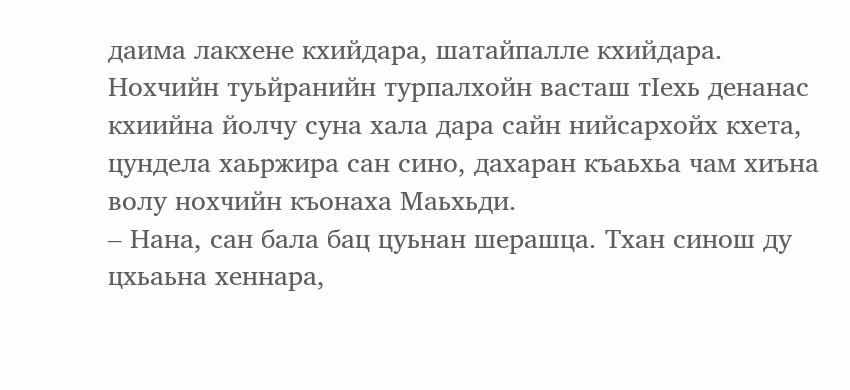даима лакхене кхийдара, шатайпалле кхийдара. Нохчийн туьйранийн турпалхойн васташ тIехь денанас кхиийна йолчу суна хала дара сайн нийсархойх кхета, цундела хаьржира сан сино, дахаран къаьхьа чам хиъна волу нохчийн къонаха Маьхьди.
– Нана, сан бала бац цуьнан шерашца. Тхан синош ду цхьаьна хеннара,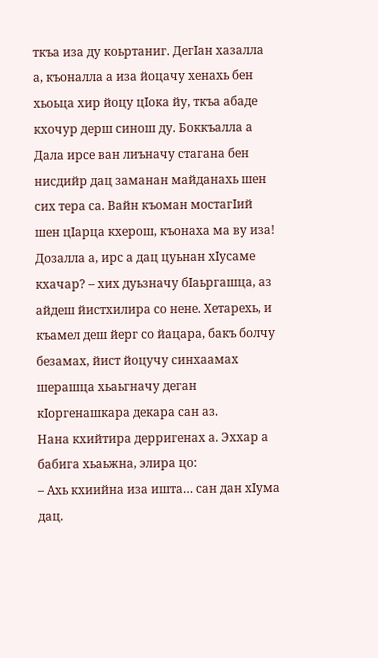ткъа иза ду коьртаниг. ДегIан хазалла а, къоналла а иза йоцачу хенахь бен хьоьца хир йоцу цIока йу, ткъа абаде кхочур дерш синош ду. Боккъалла а Дала ирсе ван лиъначу стагана бен нисдийр дац заманан майданахь шен сих тера са. Вайн къоман мостагIий шен цIарца кхерош, къонаха ма ву иза! Дозалла а, ирс а дац цуьнан хIусаме кхачар? – хих дуьзначу бIаьргашца, аз айдеш йистхилира со нене. Хетарехь, и къамел деш йерг со йацара, бакъ болчу безамах, йист йоцучу синхаамах шерашца хьаьгначу деган кIоргенашкара декара сан аз.
Нана кхийтира дерригенах а. Эххар а бабига хьаьжна, элира цо:
– Ахь кхиийна иза ишта… сан дан хIума дац.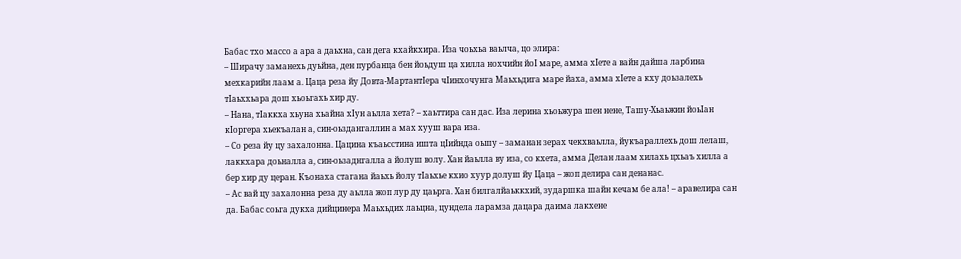Бабас тхо массо а ара а даьхна, сан дега кхайкхира. Иза чоьхьа ваьлча, цо элира:
– Ширачу заманехь дуьйна, ден пурбанца бен йоьдуш ца хилла нохчийн йоI маре, амма хIете а вайн дайша ларбина мехкарийн лаам а. Цаца реза йу Довта-МартантIера чIинхочунга Маьхьдига маре йаха, амма хIете а кху доьзалехь тIаьххьара дош хьоьгахь хир ду.
– Нана, тIаккха хьуна хьайна хIун аьлла хета? – хаьттира сан дас. Иза лерина хьоьжура шен нене, Ташу-Хьаьжин йоьIан кIоргера хьекъалан а, син-оьздангаллин а мах хууш вара иза.
– Со реза йу цу захалонна. Цацина къаьсстина ишта цIийнда оьшу – заманан зерах чекхваьлла, йукъараллехь дош лелаш, лаккхара доьналла а, син-оьзаднгалла а йолуш волу. Хан йаьлла ву иза, со кхета, амма Делан лаам хилахь цхьаъ хилла а бер хир ду церан. Къонаха стагана йаьхь йолу тIаьхье кхио хуур долуш йу Цаца – жоп делира сан денанас.
– Ас вай цу захалонна реза ду аьлла жоп лур ду цаьрга. Хан билгалйаьккхий, зударшка шайн кечам бе ала! – аравелира сан да. Бабас соьга дукха дийцинера Маьхьдих лаьцна, цундела ларамза дацара даима лакхене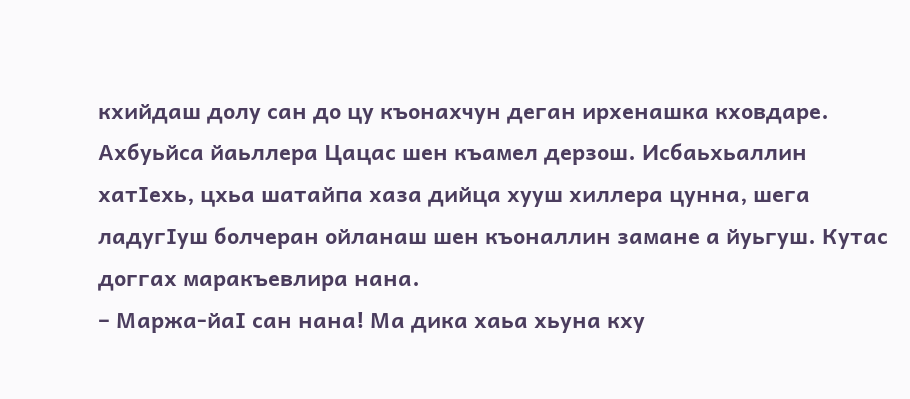кхийдаш долу сан до цу къонахчун деган ирхенашка кховдаре.
Ахбуьйса йаьллера Цацас шен къамел дерзош. Исбаьхьаллин хатIехь, цхьа шатайпа хаза дийца хууш хиллера цунна, шега ладугIуш болчеран ойланаш шен къоналлин замане а йуьгуш. Кутас доггах маракъевлира нана.
– Маржа-йаI сан нана! Ма дика хаьа хьуна кху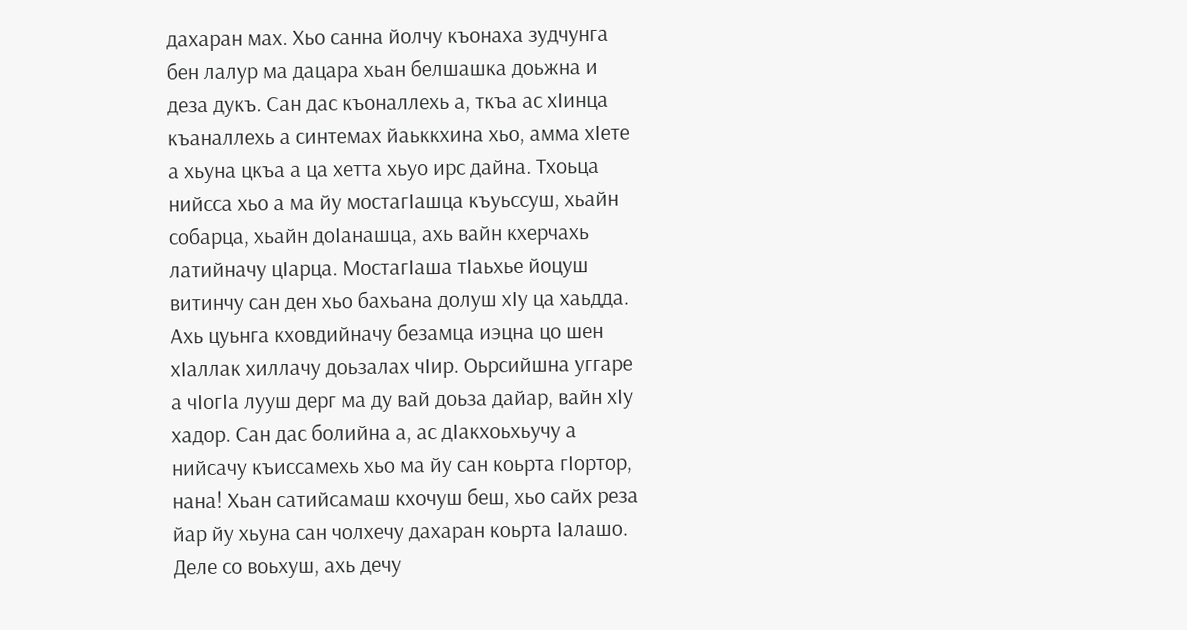дахаран мах. Хьо санна йолчу къонаха зудчунга бен лалур ма дацара хьан белшашка доьжна и деза дукъ. Сан дас къоналлехь а, ткъа ас хIинца къаналлехь а синтемах йаьккхина хьо, амма хIете а хьуна цкъа а ца хетта хьуо ирс дайна. Тхоьца нийсса хьо а ма йу мостагIашца къуьссуш, хьайн собарца, хьайн доIанашца, ахь вайн кхерчахь латийначу цIарца. МостагIаша тIаьхье йоцуш витинчу сан ден хьо бахьана долуш хIу ца хаьдда. Ахь цуьнга кховдийначу безамца иэцна цо шен хIаллак хиллачу доьзалах чIир. Оьрсийшна уггаре а чIогIа лууш дерг ма ду вай доьза дайар, вайн хIу хадор. Сан дас болийна а, ас дIакхоьхьучу а нийсачу къиссамехь хьо ма йу сан коьрта гIортор, нана! Хьан сатийсамаш кхочуш беш, хьо сайх реза йар йу хьуна сан чолхечу дахаран коьрта Iалашо. Деле со воьхуш, ахь дечу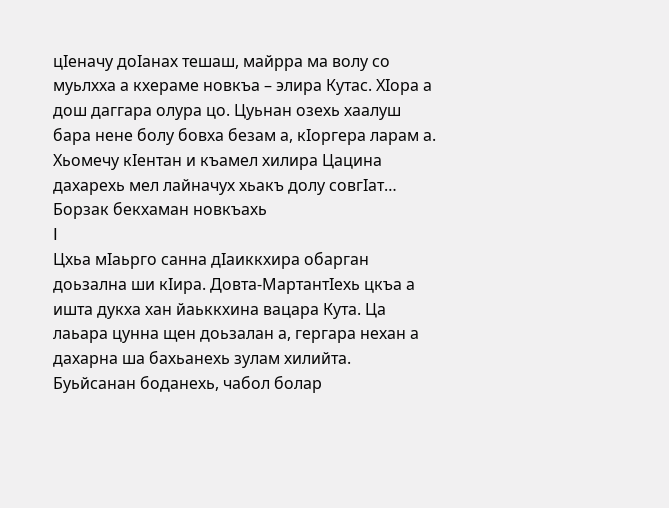цIеначу доIанах тешаш, майрра ма волу со муьлхха а кхераме новкъа – элира Кутас. ХIора а дош даггара олура цо. Цуьнан озехь хаалуш бара нене болу бовха безам а, кIоргера ларам а. Хьомечу кIентан и къамел хилира Цацина дахарехь мел лайначух хьакъ долу совгIат…
Борзак бекхаман новкъахь
I
Цхьа мIаьрго санна дIаиккхира обарган доьзална ши кIира. Довта-МартантIехь цкъа а ишта дукха хан йаьккхина вацара Кута. Ца лаьара цунна щен доьзалан а, гергара нехан а дахарна ша бахьанехь зулам хилийта.
Буьйсанан боданехь, чабол болар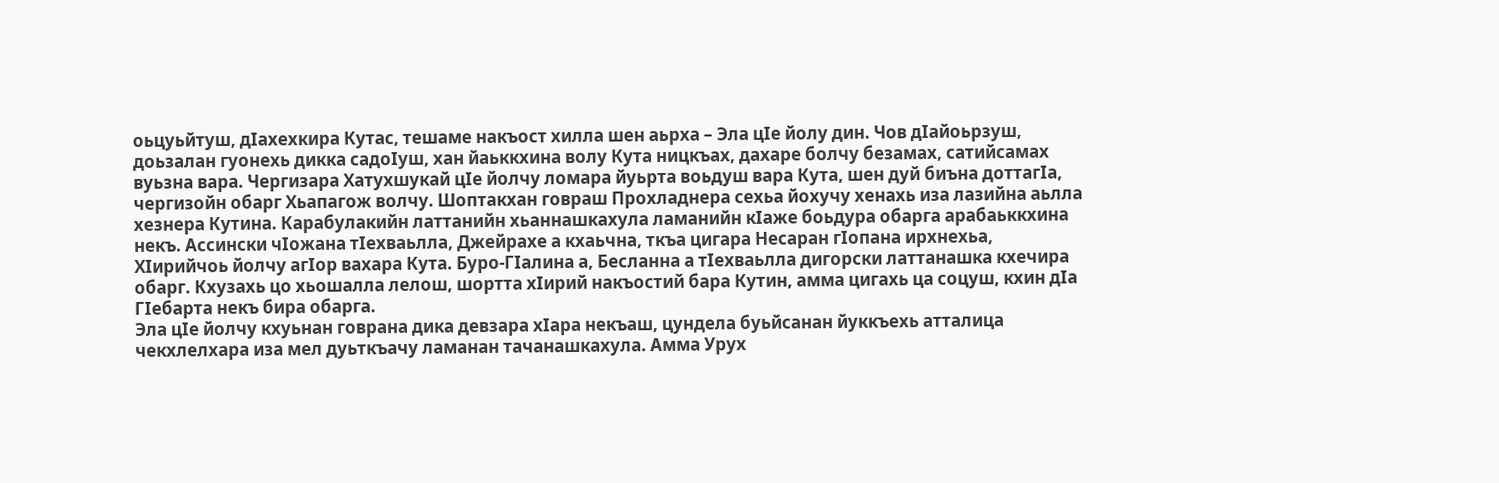оьцуьйтуш, дIахехкира Кутас, тешаме накъост хилла шен аьрха – Эла цIе йолу дин. Чов дIайоьрзуш, доьзалан гуонехь дикка садоIуш, хан йаьккхина волу Кута ницкъах, дахаре болчу безамах, сатийсамах вуьзна вара. Чергизара Хатухшукай цIе йолчу ломара йуьрта воьдуш вара Кута, шен дуй биъна доттагIа, чергизойн обарг Хьапагож волчу. Шоптакхан говраш Прохладнера сехьа йохучу хенахь иза лазийна аьлла хезнера Кутина. Карабулакийн латтанийн хьаннашкахула ламанийн кIаже боьдура обарга арабаьккхина некъ. Ассински чIожана тIехваьлла, Джейрахе а кхаьчна, ткъа цигара Несаран гIопана ирхнехьа, ХIирийчоь йолчу агIор вахара Кута. Буро-ГIалина а, Бесланна а тIехваьлла дигорски латтанашка кхечира обарг. Кхузахь цо хьошалла лелош, шортта хIирий накъостий бара Кутин, амма цигахь ца соцуш, кхин дIа ГIебарта некъ бира обарга.
Эла цIе йолчу кхуьнан говрана дика девзара хIара некъаш, цундела буьйсанан йуккъехь атталица чекхлелхара иза мел дуьткъачу ламанан тачанашкахула. Амма Урух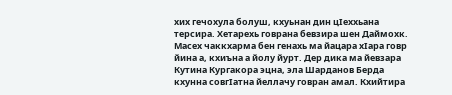хих гечохула болуш, кхуьнан дин цIеххьана терсира. Хетарехь говрана бевзира шен Даймохк. Масех чаккхарма бен генахь ма йацара хIара говр йина а, кхиъна а йолу йурт. Дер дика ма йевзара Кутина Кургакора эцна, эла Шарданов Берда кхунна совгIатна йеллачу говран амал. Кхийтира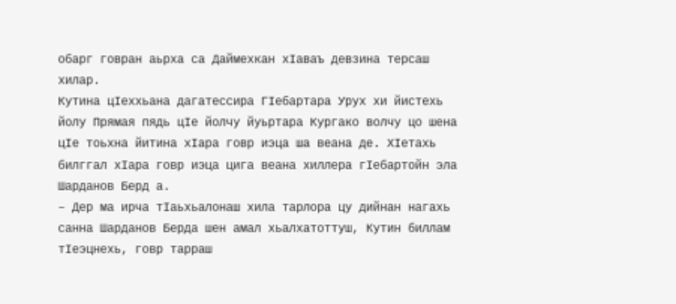обарг говран аьрха са Даймехкан хIаваъ девзина терсаш хилар.
Кутина цIеххьана дагатессира ГIебартара Урух хи йистехь йолу Прямая пядь цIе йолчу йуьртара Кургако волчу цо шена цIе тоьхна йитина хIара говр иэца ша веана де. ХIетахь билггал хIара говр иэца цига веана хиллера гIебартойн эла Шарданов Берд а.
– Дер ма ирча тIаьхьалонаш хила тарлора цу дийнан нагахь санна Шарданов Берда шен амал хьалхатоттуш, Кутин биллам тIеэцнехь, говр тарраш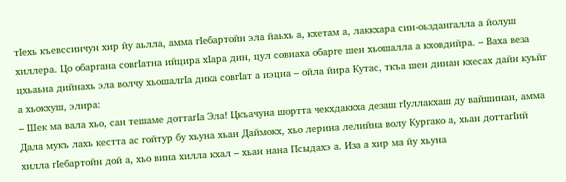тIехь къевссинчун хир йу аьлла, амма гIебартойн эла йаьхь а, кхетам а, лаккхара син-оьздангалла а йолуш хиллера. Цо обаргана совгIатна ийцира хIара дин, цул совнаха обарге шен хьошалла а кховдийра. – Ваха веза цхьаьна дийнахь эла волчу хьошалгIа дика совгIат а иэцна – ойла йира Кутас, ткъа шен динан кхесах дайн куьйг а хьокхуш, элира:
– Шек ма вала хьо, сан тешаме доттагIа Эла! Цкъачуна шортта чекхдаккха дезаш гIуллакхаш ду вайшинан, амма Дала мукъ лахь кестта ас гойтур бу хьуна хьан Даймокх, хьо лерина лелийна волу Кургако а, хьан доттагIий хилла гIебартойн дой а, хьо вина хилла кхал – хьан нана Псыдахэ а. Иза а хир ма йу хьуна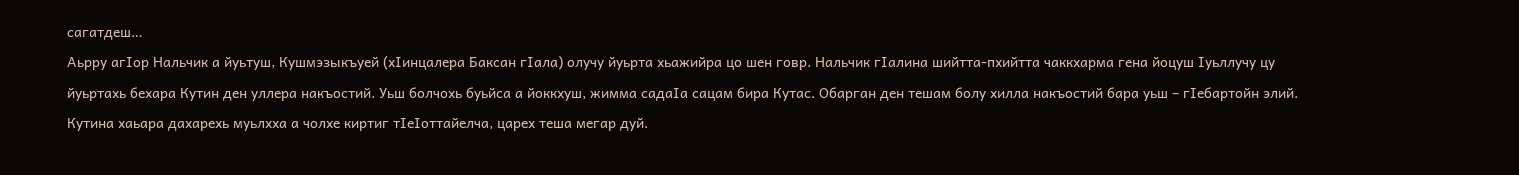сагатдеш…
Аьрру агIор Нальчик а йуьтуш, Кушмэзыкъуей (хIинцалера Баксан гIала) олучу йуьрта хьажийра цо шен говр. Нальчик гIалина шийтта-пхийтта чаккхарма гена йоцуш Iуьллучу цу йуьртахь бехара Кутин ден уллера накъостий. Уьш болчохь буьйса а йоккхуш, жимма садаIа сацам бира Кутас. Обарган ден тешам болу хилла накъостий бара уьш – гIебартойн элий. Кутина хаьара дахарехь муьлхха а чолхе киртиг тIеIоттайелча, царех теша мегар дуй.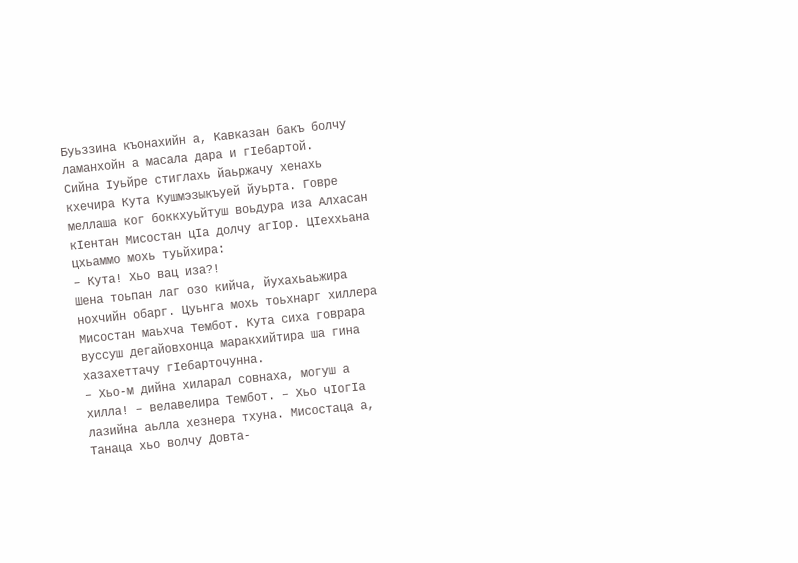Буьззина къонахийн а, Кавказан бакъ болчу ламанхойн а масала дара и гIебартой.
Сийна Iуьйре стиглахь йаьржачу хенахь кхечира Кута Кушмэзыкъуей йуьрта. Говре меллаша ког боккхуьйтуш воьдура иза Алхасан кIентан Мисостан цIа долчу агIор. ЦIеххьана цхьаммо мохь туьйхира:
– Кута! Хьо вац иза?!
Шена тоьпан лаг озо кийча, йухахьаьжира нохчийн обарг. Цуьнга мохь тоьхнарг хиллера Мисостан маьхча Тембот. Кута сиха говрара вуссуш дегайовхонца маракхийтира ша гина хазахеттачу гIебарточунна.
– Хьо-м дийна хиларал совнаха, могуш а хилла! – велавелира Тембот. – Хьо чIогIа лазийна аьлла хезнера тхуна. Мисостаца а, Танаца хьо волчу Довта-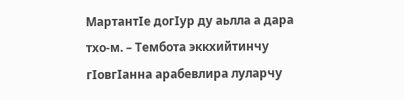МартантIе догIур ду аьлла а дара тхо-м. – Тембота эккхийтинчу гIовгIанна арабевлира луларчу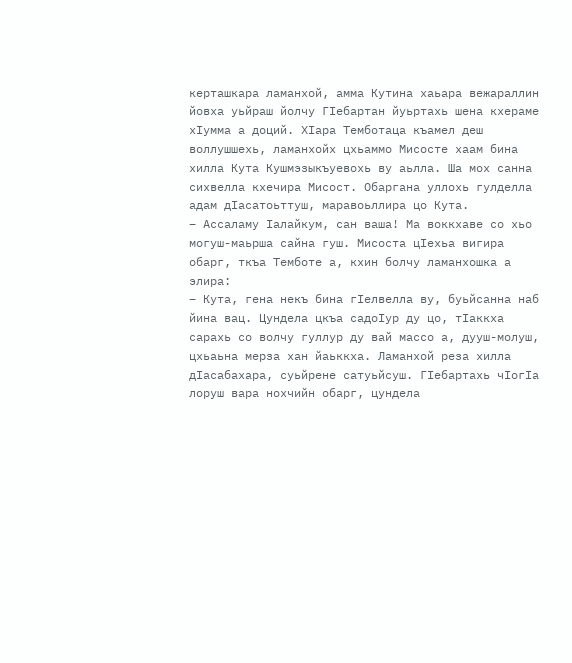керташкара ламанхой, амма Кутина хаьара вежараллин йовха уьйраш йолчу ГIебартан йуьртахь шена кхераме хIумма а доций. ХIара Темботаца къамел деш воллушшехь, ламанхойх цхьаммо Мисосте хаам бина хилла Кута Кушмэзыкъуевохь ву аьлла. Ша мох санна сихвелла кхечира Мисост. Обаргана уллохь гулделла адам дIасатоьттуш, маравоьллира цо Кута.
– Ассаламу Iалайкум, сан ваша! Ма воккхаве со хьо могуш-маьрша сайна гуш. Мисоста цIехьа вигира обарг, ткъа Темботе а, кхин болчу ламанхошка а элира:
– Кута, гена некъ бина гIелвелла ву, буьйсанна наб йина вац. Цундела цкъа садоIур ду цо, тIаккха сарахь со волчу гуллур ду вай массо а, дууш-молуш, цхьаьна мерза хан йаьккха. Ламанхой реза хилла дIасабахара, суьйрене сатуьйсуш. ГIебартахь чIогIа лоруш вара нохчийн обарг, цундела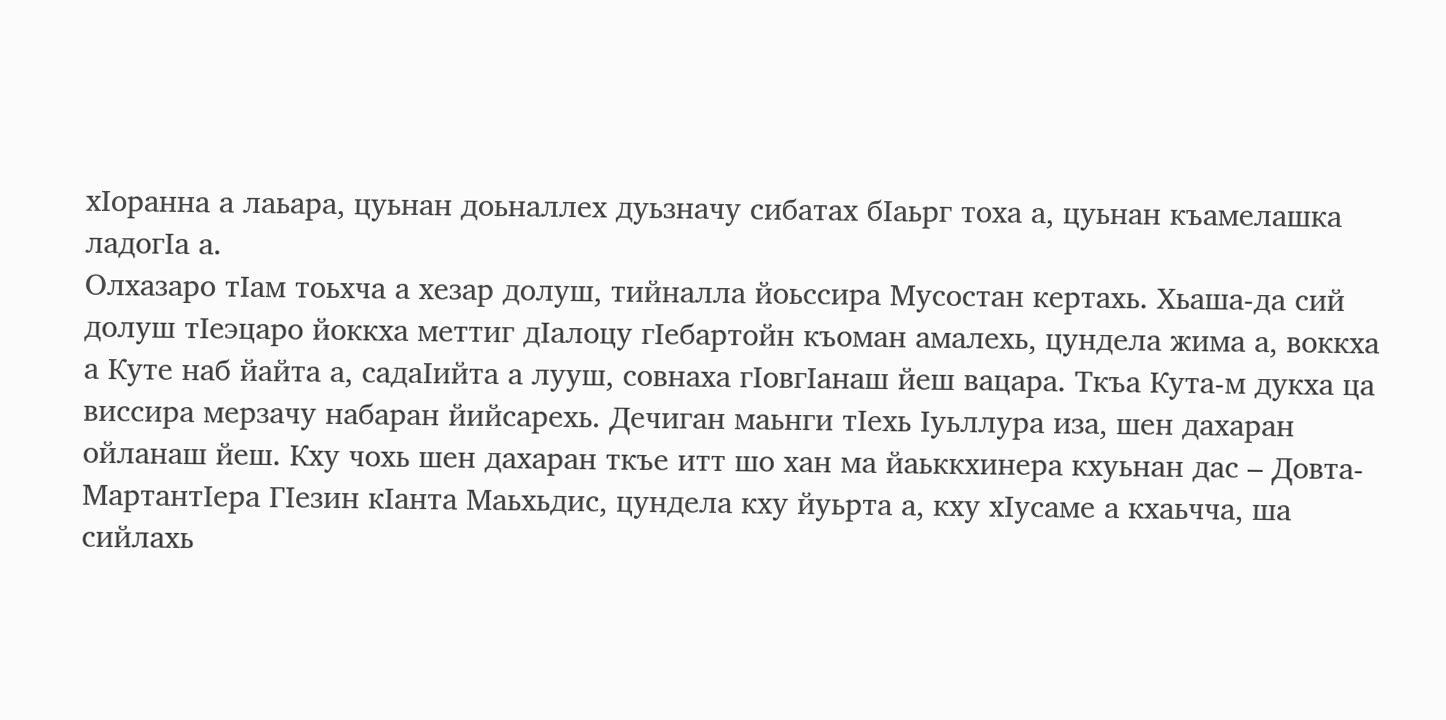хIоранна а лаьара, цуьнан доьналлех дуьзначу сибатах бIаьрг тоха а, цуьнан къамелашка ладогIа а.
Олхазаро тIам тоьхча а хезар долуш, тийналла йоьссира Мусостан кертахь. Хьаша-да сий долуш тIеэцаро йоккха меттиг дIалоцу гIебартойн къоман амалехь, цундела жима а, воккха а Куте наб йайта а, садаIийта а лууш, совнаха гIовгIанаш йеш вацара. Ткъа Кута-м дукха ца виссира мерзачу набаран йийсарехь. Дечиган маьнги тIехь Iуьллура иза, шен дахаран ойланаш йеш. Кху чохь шен дахаран ткъе итт шо хан ма йаьккхинера кхуьнан дас – Довта-МартантIера ГIезин кIанта Маьхьдис, цундела кху йуьрта а, кху хIусаме а кхаьчча, ша сийлахь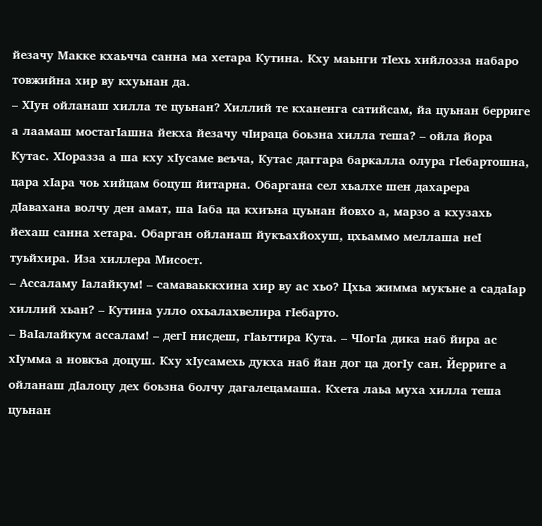йезачу Макке кхаьчча санна ма хетара Кутина. Кху маьнги тIехь хийлозза набаро товжийна хир ву кхуьнан да.
– ХIун ойланаш хилла те цуьнан? Хиллий те кханенга сатийсам, йа цуьнан берриге а лаамаш мостагIашна йекха йезачу чIираца боьзна хилла теша? – ойла йора Кутас. ХIоразза а ша кху хIусаме веъча, Кутас даггара баркалла олура гIебартошна, цара хIара чоь хийцам боцуш йитарна. Обаргана сел хьалхе шен дахарера дIавахана волчу ден амат, ша Iаба ца кхиъна цуьнан йовхо а, марзо а кхузахь йехаш санна хетара. Обарган ойланаш йукъахйохуш, цхьаммо меллаша неI туьйхира. Иза хиллера Мисост.
– Ассаламу Iалайкум! – самаваьккхина хир ву ас хьо? Цхьа жимма мукъне а садаIар хиллий хьан? – Кутина улло охьалахвелира гIебарто.
– ВаIалайкум ассалам! – дегI нисдеш, гIаьттира Кута. – ЧIогIа дика наб йира ас хIумма а новкъа доцуш. Кху хIусамехь дукха наб йан дог ца догIу сан. Йерриге а ойланаш дIалоцу дех боьзна болчу дагалецамаша. Кхета лаьа муха хилла теша цуьнан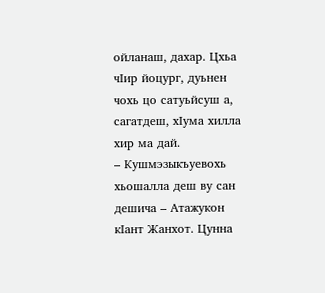ойланаш, дахар. Цхьа чIир йоцург, дуьнен чохь цо сатуьйсуш а, сагатдеш, хIума хилла хир ма дай.
– Кушмэзыкъуевохь хьошалла деш ву сан дешича – Атажукон кIант Жанхот. Цунна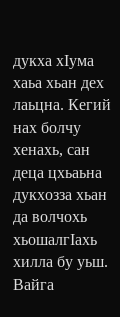дукха хIума хаьа хьан дех лаьцна. Кегий нах болчу хенахь, сан деца цхьаьна дукхозза хьан да волчохь хьошалгIахь хилла бу уьш. Вайга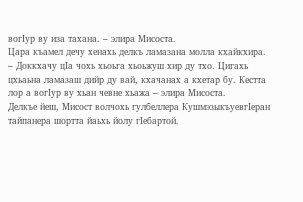вогIур ву иза тахана. – элира Мисоста.
Цара къамел дечу хенахь делкъ ламазана молла кхайкхира.
– Доккхачу цIа чохь хьоьга хьоьжуш хир ду тхо. Цигахь цхьаьна ламазаш дийр ду вай, кхачанах а кхетар бу. Кестта лор а вогIур ву хьан чевне хьажа – элира Мисоста.
Делкъе йеш, Мисост волчохь гулбеллера КушмэзыкъуевгIеран тайпанера шортта йаьхь йолу гIебартой.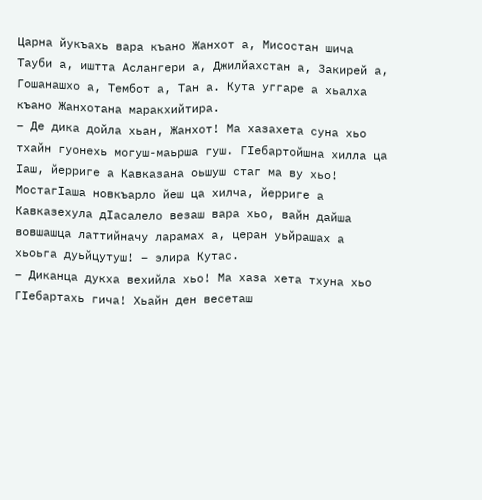Царна йукъахь вара къано Жанхот а, Мисостан шича Тауби а, иштта Аслангери а, Джилйахстан а, Закирей а, Гошанашхо а, Тембот а, Тан а. Кута уггаре а хьалха къано Жанхотана маракхийтира.
– Де дика дойла хьан, Жанхот! Ма хазахета суна хьо тхайн гуонехь могуш-маьрша гуш. ГIебартойшна хилла ца Iаш, йерриге а Кавказана оьшуш стаг ма ву хьо! МостагIаша новкъарло йеш ца хилча, йерриге а Кавказехула дIасалело везаш вара хьо, вайн дайша вовшашца латтийначу ларамах а, церан уьйрашах а хьоьга дуьйцутуш! – элира Кутас.
– Диканца дукха вехийла хьо! Ма хаза хета тхуна хьо ГIебартахь гича! Хьайн ден весеташ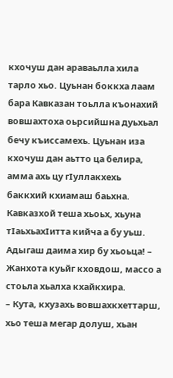кхочуш дан араваьлла хила тарло хьо. Цуьнан боккха лаам бара Кавказан тоьлла къонахий вовшахтоха оьрсийшна дуьхьал бечу къиссамехь. Цуьнан иза кхочуш дан аьтто ца белира, амма ахь цу гIуллакхехь баккхий кхиамаш баьхна. Кавказхой теша хьоьх, хьуна тIаьхьахIитта кийча а бу уьш. Адыгаш даима хир бу хьоьца! – Жанхота куьйг кховдош, массо а стоьла хьалха кхайкхира.
– Кута, кхузахь вовшахкхеттарш, хьо теша мегар долуш, хьан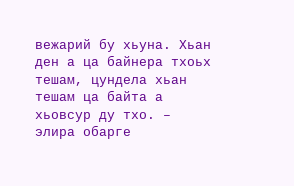вежарий бу хьуна. Хьан ден а ца байнера тхоьх тешам, цундела хьан тешам ца байта а хьовсур ду тхо. – элира обарге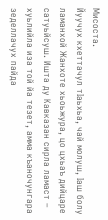Мисоста.
Йуучух кхеттачул тIаьхьа, чай молуш, Iаш болу ламанхой Жанхоте хьоьжура, цо цхьаъ дийцаре сатуьйсуш. Ишта ду Кавказан сирла ламаст – хуьлийла иза той йа тезет, амма къаночунгара зеделлачух пайда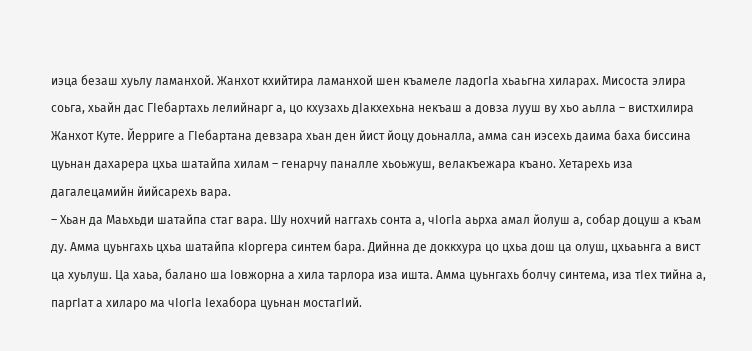иэца безаш хуьлу ламанхой. Жанхот кхийтира ламанхой шен къамеле ладогIа хьаьгна хиларах. Мисоста элира соьга, хьайн дас ГIебартахь лелийнарг а, цо кхузахь дIакхехьна некъаш а довза лууш ву хьо аьлла – вистхилира Жанхот Куте. Йерриге а ГIебартана девзара хьан ден йист йоцу доьналла, амма сан иэсехь даима баха биссина цуьнан дахарера цхьа шатайпа хилам – генарчу паналле хьоьжуш, велакъежара къано. Хетарехь иза дагалецамийн йийсарехь вара.
– Хьан да Маьхьди шатайпа стаг вара. Шу нохчий наггахь сонта а, чIогIа аьрха амал йолуш а, собар доцуш а къам ду. Амма цуьнгахь цхьа шатайпа кIоргера синтем бара. Дийнна де доккхура цо цхьа дош ца олуш, цхьаьнга а вист ца хуьлуш. Ца хаьа, балано ша Iовжорна а хила тарлора иза ишта. Амма цуьнгахь болчу синтема, иза тIех тийна а, паргIат а хиларо ма чIогIа Iехабора цуьнан мостагIий.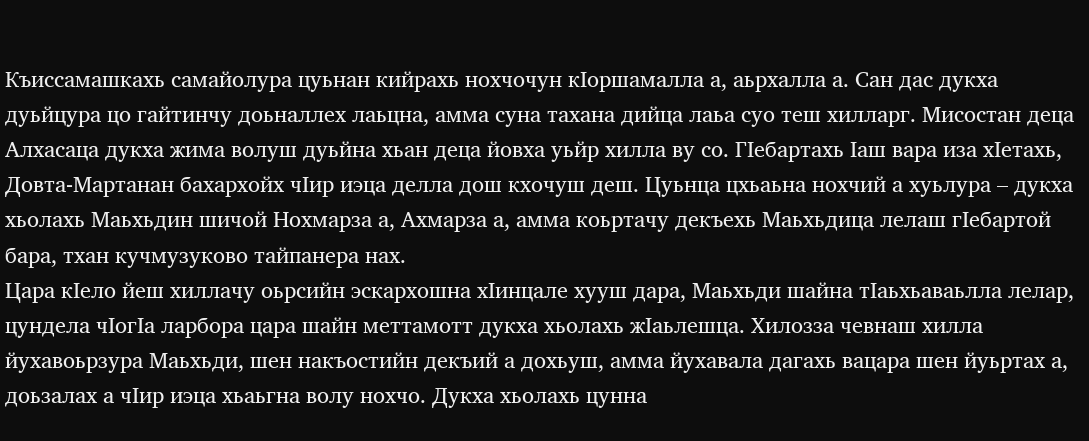Къиссамашкахь самайолура цуьнан кийрахь нохчочун кIоршамалла а, аьрхалла а. Сан дас дукха дуьйцура цо гайтинчу доьналлех лаьцна, амма суна тахана дийца лаьа суо теш хилларг. Мисостан деца Алхасаца дукха жима волуш дуьйна хьан деца йовха уьйр хилла ву со. ГIебартахь Iаш вара иза хIетахь, Довта-Мартанан бахархойх чIир иэца делла дош кхочуш деш. Цуьнца цхьаьна нохчий а хуьлура – дукха хьолахь Маьхьдин шичой Нохмарза а, Ахмарза а, амма коьртачу декъехь Маьхьдица лелаш гIебартой бара, тхан кучмузуково тайпанера нах.
Цара кIело йеш хиллачу оьрсийн эскархошна хIинцале хууш дара, Маьхьди шайна тIаьхьаваьлла лелар, цундела чIогIа ларбора цара шайн меттамотт дукха хьолахь жIаьлешца. Хилозза чевнаш хилла йухавоьрзура Маьхьди, шен накъостийн декъий а дохьуш, амма йухавала дагахь вацара шен йуьртах а, доьзалах а чIир иэца хьаьгна волу нохчо. Дукха хьолахь цунна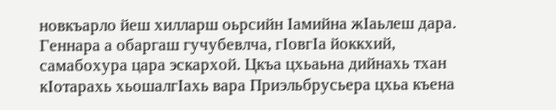новкъарло йеш хилларш оьрсийн Iамийна жIаьлеш дара. Геннара а обаргаш гучубевлча, гIовгIа йоккхий, самабохура цара эскархой. Цкъа цхьаьна дийнахь тхан кIотарахь хьошалгIахь вара Приэльбрусьера цхьа къена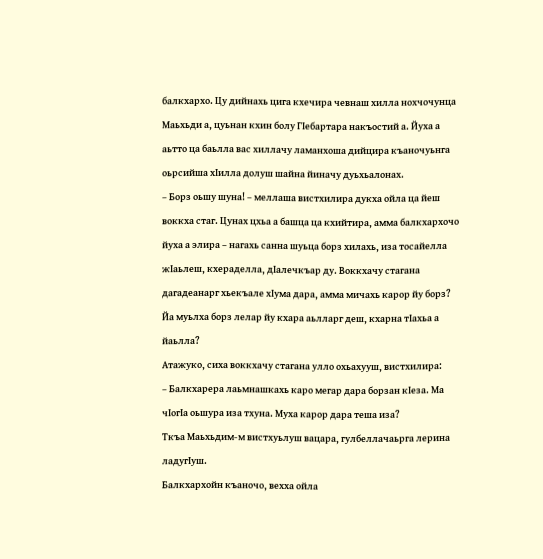балкхархо. Цу дийнахь цига кхечира чевнаш хилла нохчочунца Маьхьди а, цуьнан кхин болу ГIебартара накъостий а. Йуха а аьтто ца баьлла вас хиллачу ламанхоша дийцира къаночуьнга оьрсийша хIилла долуш шайна йиначу дуьхьалонах.
– Борз оьшу шуна! – меллаша вистхилира дукха ойла ца йеш воккха стаг. Цунах цхьа а башца ца кхийтира, амма балкхархочо йуха а элира – нагахь санна шуьца борз хилахь, иза тосайелла жIаьлеш, кхераделла, дIалечкъар ду. Воккхачу стагана дагадеанарг хьекъале хIума дара, амма мичахь карор йу борз? Йа муьлха борз лелар йу кхара аьлларг деш, кхарна тIахьа а йаьлла?
Атажуко, сиха воккхачу стагана улло охьахууш, вистхилира:
– Балкхарера лаьмнашкахь каро мегар дара борзан кIеза. Ма чIогIа оьшура иза тхуна. Муха карор дара теша иза?
Ткъа Маьхьдим-м вистхуьлуш вацара, гулбеллачаьрга лерина ладугIуш.
Балкхархойн къаночо, вехха ойла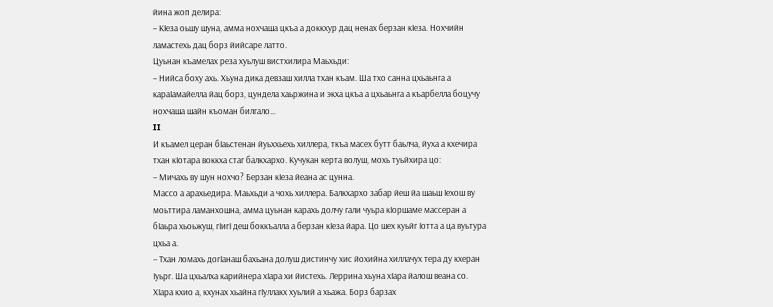йина жоп делира:
– КIеза оьшу шуна, амма нохчаша цкъа а доккхур дац ненах берзан кIеза. Нохчийн ламастехь дац борз йийсаре латто.
Цуьнан къамелах реза хуьлуш вистхилира Маьхьди:
– Нийса боху ахь. Хьуна дика девзаш хилла тхан къам. Ша тхо санна цхьаьнга а караIамайелла йац борз, цундела хаьржина и экха цкъа а цхьаьнга а къарбелла боцучу нохчаша шайн къоман билгало…
II
И къамел церан бIаьстенан йуьххьехь хиллера, ткъа масех бутт баьлча, йуха а кхечира тхан кIотара воккха стаг балкхархо. Кучукан керта волуш, мохь туьйхира цо:
– Мичахь ву шун нохчо? Берзан кIеза йеана ас цунна.
Массо а арахьедира. Маьхьди а чохь хиллера. Балкхархо забар йеш йа шаьш Iехош ву моьттира ламанхошна, амма цуьнан карахь долчу гали чуьра кIоршаме массеран а бIаьра хьоьжуш, гIигI деш боккъалла а берзан кIеза йара. Цо шех куьйг Iотта а ца вуьтура цхьа а.
– Тхан ломахь догIанаш бахьана долуш дистинчу хис йохийна хиллачух тера ду кхеран Iуьрг. Ша цхьалха карийнера хIара хи йистехь. Леррина хьуна хIара йалош веана со. ХIара кхио а, кхунах хьайна гIуллакх хуьлий а хьажа. Борз барзах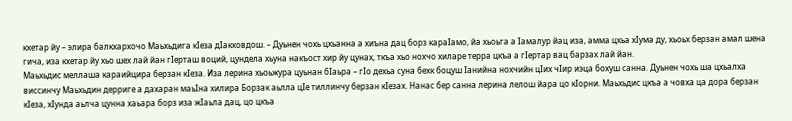кхетар йу – элира балкхархочо Маьхьдига кIеза дIакховдош. – Дуьнен чохь цхьанна а хиъна дац борз караIамо, йа хьоьга а Iамалур йац иза, амма цхьа хIума ду, хьоьх берзан амал шена гича, иза кхетар йу хьо шех лай йан гIерташ воций, цундела хьуна накъост хир йу цунах, ткъа хьо нохчо хиларе терра цкъа а гIертар вац барзах лай йан.
Маьхьдис меллаша караийцира берзан кIеза. Иза лерина хьоьжура цуьнан бIаьра – гIо дехьа суна бехк боцуш Iанийна нохчийн цIих чIир иэца бохуш санна. Дуьнен чохь ша цхьалха виссинчу Маьхьдин дерриге а дахаран маьIна хилира Борзак аьлла цIе тиллинчу берзан кIезах. Нанас бер санна лерина лелош йара цо кIорни. Маьхьдис цкъа а човха ца дора берзан кIеза, хIунда аьлча цунна хаьара борз иза жIаьла дац, цо цкъа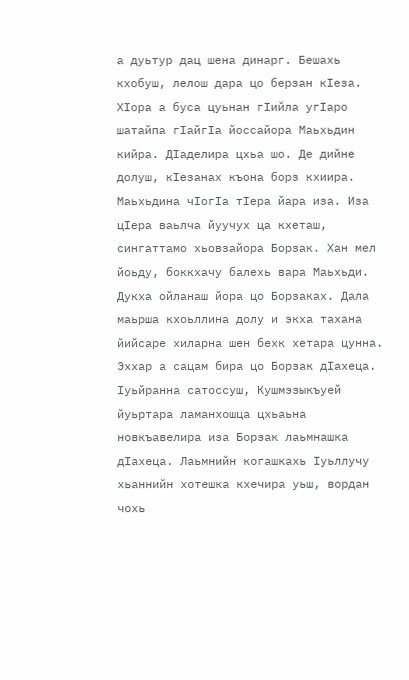а дуьтур дац шена динарг. Бешахь кхобуш, лелош дара цо берзан кIеза. ХIора а буса цуьнан гIийла угIаро шатайпа гIайгIа йоссайора Маьхьдин кийра. ДIаделира цхьа шо. Де дийне долуш, кIезанах къона борз кхиира. Маьхьдина чIогIа тIера йара иза. Иза цIера ваьлча йуучух ца кхеташ, сингаттамо хьовзайора Борзак. Хан мел йоьду, боккхачу балехь вара Маьхьди. Дукха ойланаш йора цо Борзаках. Дала маьрша кхоьллина долу и экха тахана йийсаре хиларна шен бехк хетара цунна. Эххар а сацам бира цо Борзак дIахеца. Iуьйранна сатоссуш, Кушмэзыкъуей йуьртара ламанхошца цхьаьна новкъавелира иза Борзак лаьмнашка дIахеца. Лаьмнийн когашкахь Iуьллучу хьаннийн хотешка кхечира уьш, вордан чохь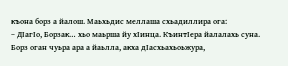къона борз а йалош. Маьхьдис меллаша схьадиллира ога:
– ДIагIо, Борзак… хьо маьрша йу хIинца. КъинтIера йалалахь суна.
Борз оган чуьра ара а йаьлла, акха дIасхьахьоьжура,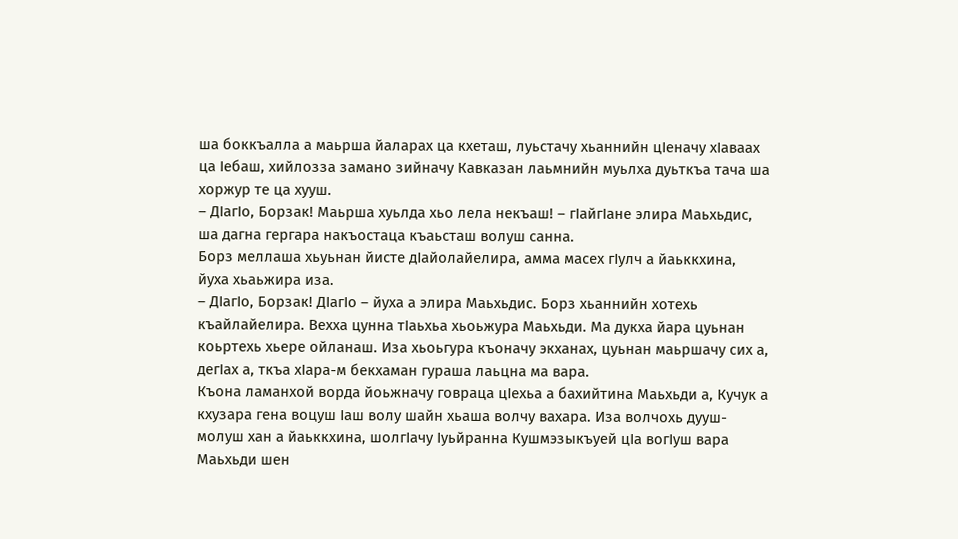ша боккъалла а маьрша йаларах ца кхеташ, луьстачу хьаннийн цIеначу хIаваах ца Iебаш, хийлозза замано зийначу Кавказан лаьмнийн муьлха дуьткъа тача ша хоржур те ца хууш.
– ДIагIо, Борзак! Маьрша хуьлда хьо лела некъаш! – гIайгIане элира Маьхьдис, ша дагна гергара накъостаца къаьсташ волуш санна.
Борз меллаша хьуьнан йисте дIайолайелира, амма масех гIулч а йаьккхина, йуха хьаьжира иза.
– ДIагIо, Борзак! ДIагIо – йуха а элира Маьхьдис. Борз хьаннийн хотехь къайлайелира. Вехха цунна тIаьхьа хьоьжура Маьхьди. Ма дукха йара цуьнан коьртехь хьере ойланаш. Иза хьоьгура къоначу экханах, цуьнан маьршачу сих а, дегIах а, ткъа хIара-м бекхаман гураша лаьцна ма вара.
Къона ламанхой ворда йоьжначу говраца цIехьа а бахийтина Маьхьди а, Кучук а кхузара гена воцуш Iаш волу шайн хьаша волчу вахара. Иза волчохь дууш-молуш хан а йаьккхина, шолгIачу Iуьйранна Кушмэзыкъуей цIа вогIуш вара Маьхьди шен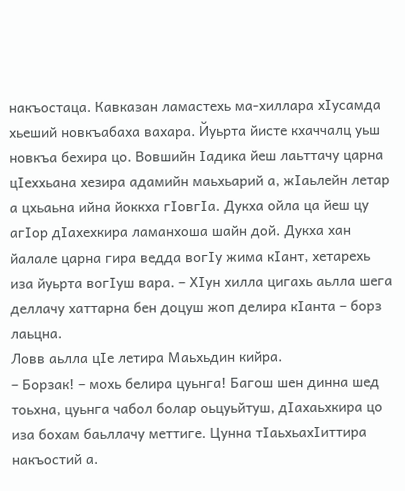накъостаца. Кавказан ламастехь ма-хиллара хIусамда хьеший новкъабаха вахара. Йуьрта йисте кхаччалц уьш новкъа бехира цо. Вовшийн Iадика йеш лаьттачу царна цIеххьана хезира адамийн маьхьарий а, жIаьлейн летар а цхьаьна ийна йоккха гIовгIа. Дукха ойла ца йеш цу агIор дIахехкира ламанхоша шайн дой. Дукха хан йалале царна гира ведда вогIу жима кIант, хетарехь иза йуьрта вогIуш вара. – ХIун хилла цигахь аьлла шега деллачу хаттарна бен доцуш жоп делира кIанта – борз лаьцна.
Ловв аьлла цIе летира Маьхьдин кийра.
– Борзак! – мохь белира цуьнга! Багош шен динна шед тоьхна, цуьнга чабол болар оьцуьйтуш, дIахаьхкира цо иза бохам баьллачу меттиге. Цунна тIаьхьахIиттира накъостий а.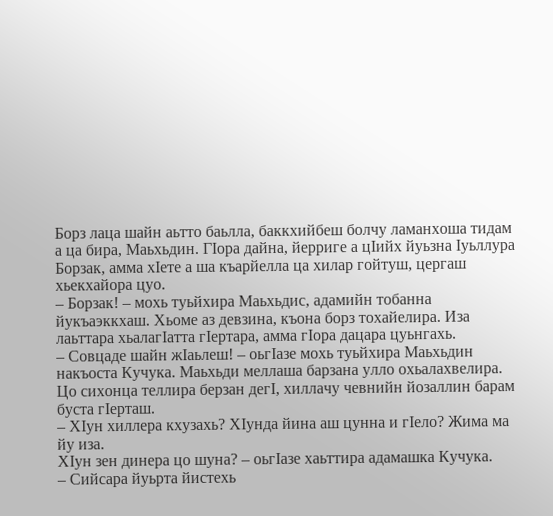Борз лаца шайн аьтто баьлла, баккхийбеш болчу ламанхоша тидам а ца бира, Маьхьдин. ГIора дайна, йерриге а цIийх йуьзна Iуьллура Борзак, амма хIете а ша къарйелла ца хилар гойтуш, цергаш хьекхайора цуо.
– Борзак! – мохь туьйхира Маьхьдис, адамийн тобанна йукъаэккхаш. Хьоме аз девзина, къона борз тохайелира. Иза лаьттара хьалагIатта гIертара, амма гIора дацара цуьнгахь.
– Совцаде шайн жIаьлеш! – оьгIазе мохь туьйхира Маьхьдин накъоста Кучука. Маьхьди меллаша барзана улло охьалахвелира. Цо сихонца теллира берзан дегI, хиллачу чевнийн йозаллин барам буста гIерташ.
– ХIун хиллера кхузахь? ХIунда йина аш цунна и гIело? Жима ма йу иза.
ХIун зен динера цо шуна? – оьгIазе хаьттира адамашка Кучука.
– Сийсара йуьрта йистехь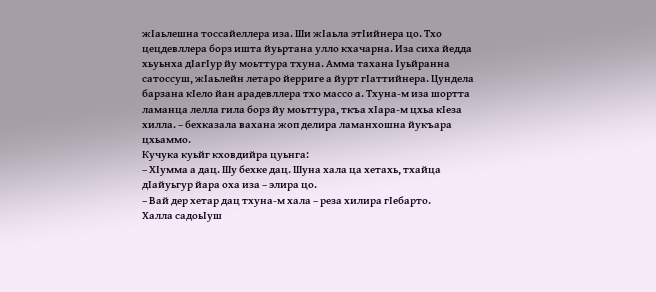жIаьлешна тоссайеллера иза. Ши жIаьла этIийнера цо. Тхо цецдевллера борз ишта йуьртана улло кхачарна. Иза сиха йедда хьуьнха дIагIур йу моьттура тхуна. Амма тахана Iуьйранна сатоссуш, жIаьлейн летаро йерриге а йурт гIаттийнера. Цундела барзана кIело йан арадевллера тхо массо а. Тхуна-м иза шортта ламанца лелла гила борз йу моьттура, ткъа хIара-м цхьа кIеза хилла. – бехказала вахана жоп делира ламанхошна йукъара цхьаммо.
Кучука куьйг кховдийра цуьнга:
– ХIумма а дац. Шу бехке дац. Шуна хала ца хетахь, тхайца дIайуьгур йара оха иза – элира цо.
– Вай дер хетар дац тхуна-м хала – реза хилира гIебарто.
Халла садоьIуш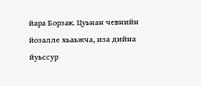йара Борзак. Цуьнан чевнийн йозалле хьаьжча, иза дийна йуьссур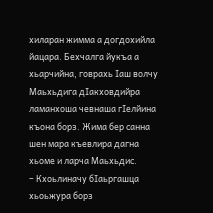хиларан жимма а догдохийла йацара. Бехчалга йукъа а хьарчийна, говрахь Iаш волчу Маьхьдига дIакховдийра ламанхоша чевнаша гIелйина къона борз. Жима бер санна шен мара къевлира дагна хьоме и ларча Маьхьдис.
– Кхоьлиначу бIаьргашца хьоьжура борз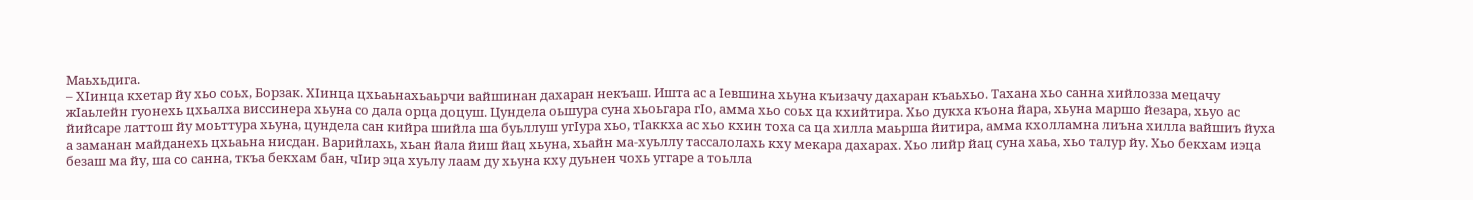Маьхьдига.
– ХIинца кхетар йу хьо соьх, Борзак. ХIинца цхьаьнахьаьрчи вайшинан дахаран некъаш. Ишта ас а Iевшина хьуна къизачу дахаран къаьхьо. Тахана хьо санна хийлозза мецачу жIаьлейн гуонехь цхьалха виссинера хьуна со дала орца доцуш. Цундела оьшура суна хьоьгара гIо, амма хьо соьх ца кхийтира. Хьо дукха къона йара, хьуна маршо йезара, хьуо ас йийсаре латтош йу моьттура хьуна, цундела сан кийра шийла ша буьллуш угIура хьо, тIаккха ас хьо кхин тоха са ца хилла маьрша йитира, амма кхолламна лиъна хилла вайшиъ йуха а заманан майданехь цхьаьна нисдан. Варийлахь, хьан йала йиш йац хьуна, хьайн ма-хуьллу тассалолахь кху мекара дахарах. Хьо лийр йац суна хаьа, хьо талур йу. Хьо бекхам иэца безаш ма йу, ша со санна, ткъа бекхам бан, чIир эца хуьлу лаам ду хьуна кху дуьнен чохь уггаре а тоьлла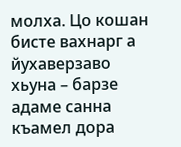молха. Цо кошан бисте вахнарг а йухаверзаво хьуна – барзе адаме санна къамел дора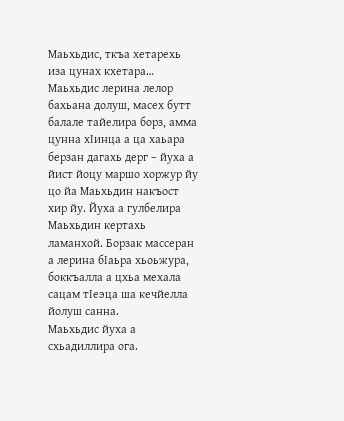Маьхьдис, ткъа хетарехь иза цунах кхетара…
Маьхьдис лерина лелор бахьана долуш, масех бутт балале тайелира борз, амма цунна хIинца а ца хаьара берзан дагахь дерг – йуха а йист йоцу маршо хоржур йу цо йа Маьхьдин накъост хир йу. Йуха а гулбелира Маьхьдин кертахь ламанхой. Борзак массеран а лерина бIаьра хьоьжура, боккъалла а цхьа мехала сацам тIеэца ша кечйелла йолуш санна.
Маьхьдис йуха а схьадиллира ога.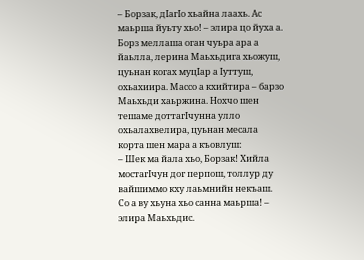– Борзак, дIагIо хьайна лаахь. Ас маьрша йуьту хьо! – элира цо йуха а.
Борз меллаша оган чуьра ара а йаьлла, лерина Маьхьдига хьожуш, цуьнан когах муцIар а Iуттуш, охьахиира. Массо а кхийтира – барзо Маьхьди хаьржина. Нохчо шен тешаме доттагIчунна улло охьалахвелира, цуьнан месала корта шен мара а къовлуш:
– Шек ма йала хьо, Борзак! Хийла мостагIчун дог перпош, толлур ду вайшиммо кху лаьмнийн некъаш. Со а ву хьуна хьо санна маьрша! – элира Маьхьдис.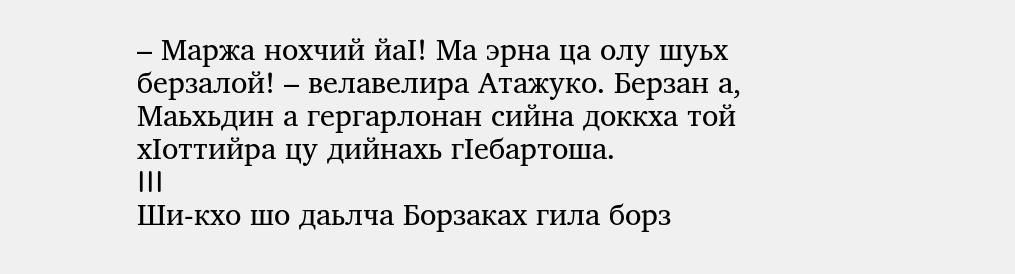– Маржа нохчий йаI! Ма эрна ца олу шуьх берзалой! – велавелира Атажуко. Берзан а, Маьхьдин а гергарлонан сийна доккха той хIоттийра цу дийнахь гIебартоша.
III
Ши-кхо шо даьлча Борзаках гила борз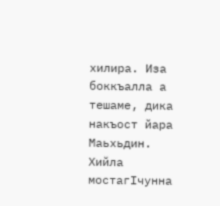хилира. Иза боккъалла а тешаме, дика накъост йара Маьхьдин. Хийла мостагIчунна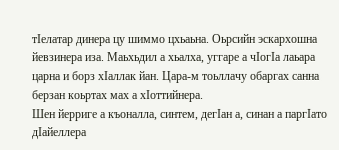тIелатар динера цу шиммо цхьаьна. Оьрсийн эскархошна йевзинера иза. Маьхьдил а хьалха, уггаре а чIогIа лаьара царна и борз хIаллак йан. Цара-м тоьллачу обаргах санна берзан коьртах мах а хIоттийнера.
Шен йерриге а къоналла, синтем, дегIан а, синан а паргIато дIайеллера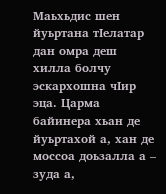Маьхьдис шен йуьртана тIелатар дан омра деш хилла болчу эскархошна чIир эца. Царма байинера хьан де йуьртахой а, хан де моссоа доьзалла а – зуда а,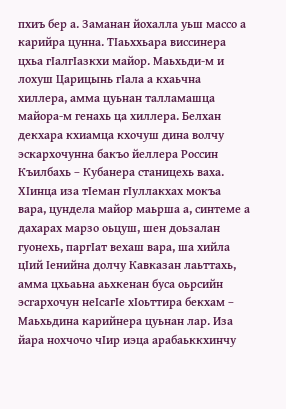пхиъ бер а. Заманан йохалла уьш массо а карийра цунна. ТIаьххьара виссинера цхьа гIалгIазкхи майор. Маьхьди-м и лохуш Царицынь гIала а кхаьчна хиллера, амма цуьнан талламашца майора-м генахь ца хиллера. Белхан декхара кхиамца кхочуш дина волчу эскархочунна бакъо йеллера Россин Къилбахь – Кубанера станицехь ваха. ХIинца иза тIеман гIуллакхах мокъа вара, цундела майор маьрша а, синтеме а дахарах марзо оьцуш, шен доьзалан гуонехь, паргIат вехаш вара, ша хийла цIий Iенийна долчу Кавказан лаьттахь, амма цхьаьна аьхкенан буса оьрсийн эсrархочун неIсагIе хIоьттира бекхам – Маьхьдина карийнера цуьнан лар. Иза йара нохчочо чIир иэца арабаьккхинчу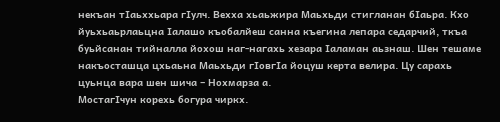некъан тIаьххьара гIулч. Вехха хьаьжира Маьхьди стигланан бIаьра. Кхо йуьхьаьрлаьцна Iалашо къобалйеш санна къегина лепара седарчий, ткъа буьйсанан тийналла йохош наг-нагахь хезара Iаламан аьзнаш. Шен тешаме накъосташца цхьаьна Маьхьди гIовгIа йоцуш керта велира. Цу сарахь цуьнца вара шен шича – Нохмарза а.
МостагIчун корехь богура чиркх.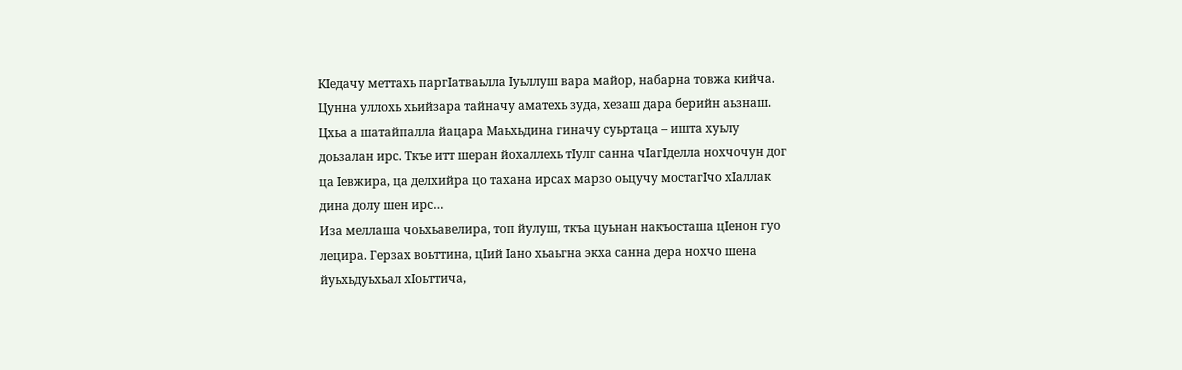КIедачу меттахь паргIатваьлла Iуьллуш вара майор, набарна товжа кийча. Цунна уллохь хьийзара тайначу аматехь зуда, хезаш дара берийн аьзнаш. Цхьа а шатайпалла йацара Маьхьдина гиначу суьртаца – ишта хуьлу доьзалан ирс. Ткъе итт шеран йохаллехь тIулг санна чIагIделла нохчочун дог ца Iевжира, ца делхийра цо тахана ирсах марзо оьцучу мостагIчо хIаллак дина долу шен ирс…
Иза меллаша чоьхьавелира, топ йулуш, ткъа цуьнан накъосташа цIенон гуо лецира. Герзах воьттина, цIий Iано хьаьгна экха санна дера нохчо шена йуьхьдуьхьал хIоьттича,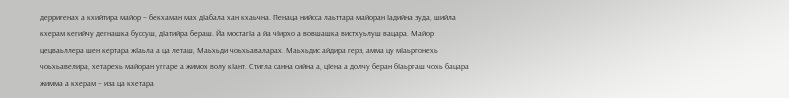дерригенах а кхийтира майор – бекхаман мах дIабала хан кхаьчна. Пенаца нийсса лаьттара майоран Iадийна зуда, шийла кхерам кегийчу дегнашка буссуш, дIатийра бераш. Йа мостагIа а йа чIирхо а вовшашка вистхуьлуш вацара. Майор цецваьллера шен кертара жIаьла а ца леташ, Маьхьди чоьхьаваларах. Маьхьдис айдира герз, амма цу мIаьргонехь чоьхьавелира, хетарехь майоран уггаре а жимох волу кIант. Стигла санна сийна а, цIена а долчу беран бIаьргаш чохь бацара жимма а кхерам – иза ца кхетара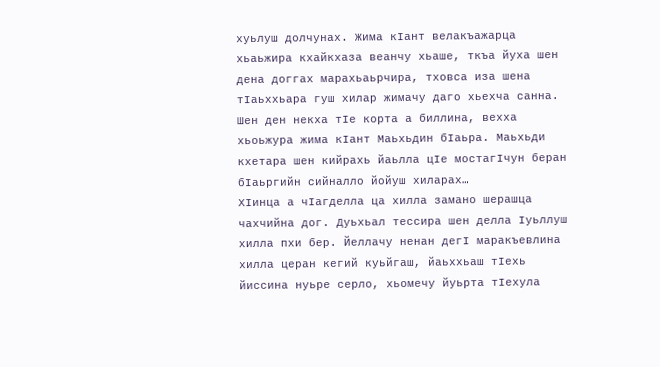хуьлуш долчунах. Жима кIант велакъажарца хьаьжира кхайкхаза веанчу хьаше, ткъа йуха шен дена доггах марахьаьрчира, тховса иза шена тIаьххьара гуш хилар жимачу даго хьехча санна. Шен ден некха тIе корта а биллина, вехха хьоьжура жима кIант Маьхьдин бIаьра. Маьхьди кхетара шен кийрахь йаьлла цIе мостагIчун беран бIаьргийн сийналло йойуш хиларах…
ХIинца а чIагделла ца хилла замано шерашца чахчийна дог. Дуьхьал тессира шен делла Iуьллуш хилла пхи бер. Йеллачу ненан дегI маракъевлина хилла церан кегий куьйгаш, йаьххьаш тIехь йиссина нуьре серло, хьомечу йуьрта тIехула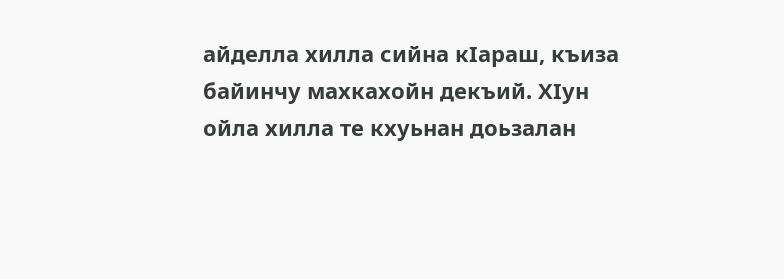айделла хилла сийна кIараш, къиза байинчу махкахойн декъий. ХIун ойла хилла те кхуьнан доьзалан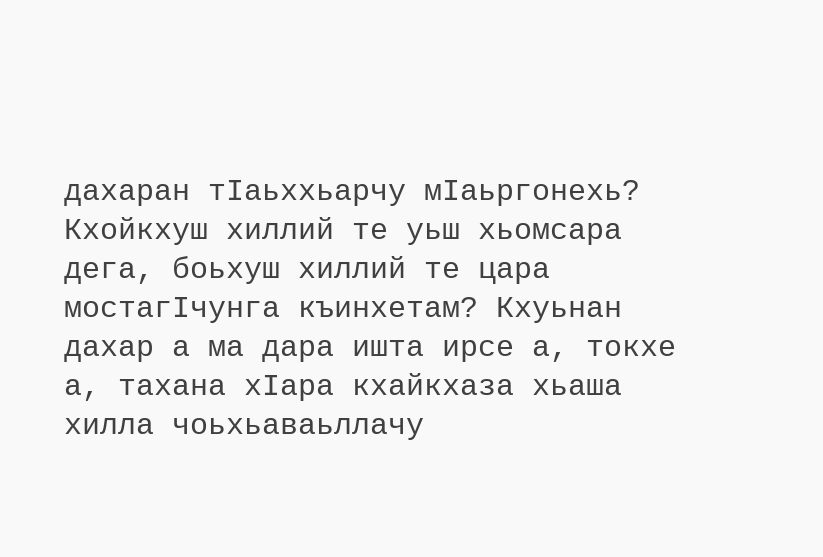дахаран тIаьххьарчу мIаьргонехь? Кхойкхуш хиллий те уьш хьомсара дега, боьхуш хиллий те цара мостагIчунга къинхетам? Кхуьнан дахар а ма дара ишта ирсе а, токхе а, тахана хIара кхайкхаза хьаша хилла чоьхьаваьллачу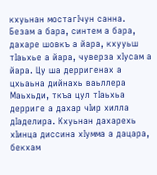кхуьнан мостагIчун санна. Безам а бара, синтем а бара, дахаре шовкъ а йара, кхууьш тIаьхье а йара, чуверза хIусам а йара. Цу ша дерригенах а цхьаьна дийнахь ваьллера Маьхьди, ткъа цул тIаьхьа дерриге а дахар чIир хилла дIаделира. Кхуьнан дахарехь хIинца диссина хIумма а дацара, бекхам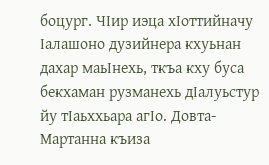боцург. ЧIир иэца хIоттийначу Iалашоно дузийнера кхуьнан дахар маьIнехь, ткъа кху буса бекхаман рузманехь дIалуьстур йу тIаьххьара агIо. Довта-Мартанна къиза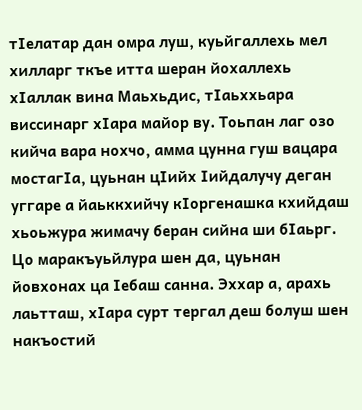тIелатар дан омра луш, куьйгаллехь мел хилларг ткъе итта шеран йохаллехь хIаллак вина Маьхьдис, тIаьххьара виссинарг хIара майор ву. Тоьпан лаг озо кийча вара нохчо, амма цунна гуш вацара мостагIа, цуьнан цIийх Iийдалучу деган уггаре а йаьккхийчу кIоргенашка кхийдаш хьоьжура жимачу беран сийна ши бIаьрг. Цо маракъуьйлура шен да, цуьнан йовхонах ца Iебаш санна. Эххар а, арахь лаьтташ, хIара сурт тергал деш болуш шен накъостий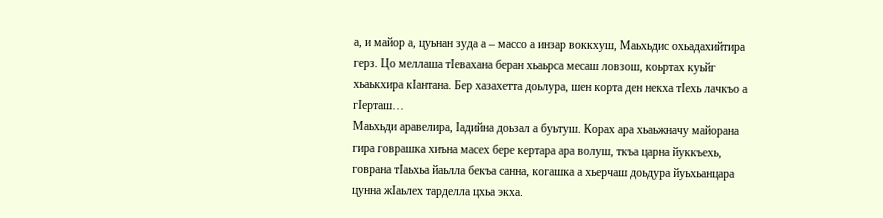а, и майор а, цуьнан зуда а – массо а инзар воккхуш, Маьхьдис охьадахийтира герз. Цо меллаша тIевахана беран хьаьрса месаш ловзош, коьртах куьйг хьаькхира кIантана. Бер хазахетта доьлура, шен корта ден некха тIехь лачкъо а гIерташ…
Маьхьди аравелира, Iадийна доьзал а буьтуш. Корах ара хьаьжначу майорана гира говрашка хиъна масех бере кертара ара волуш, ткъа царна йуккъехь, говрана тIаьхьа йаьлла бекъа санна, когашка а хьерчаш доьдура йуьхьанцара цунна жIаьлех тарделла цхьа экха.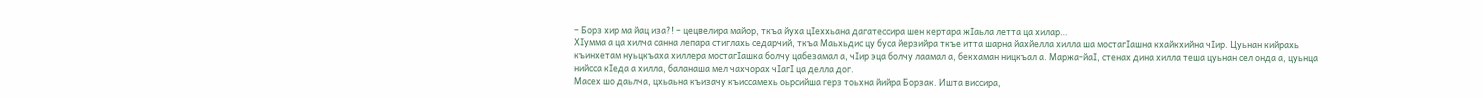– Борз хир ма йац иза?! – цецвелира майор, ткъа йуха цIеххьана дагатессира шен кертара жIаьла летта ца хилар…
ХIумма а ца хилча санна лепара стиглахь седарчий, ткъа Маьхьдис цу буса йерзийра ткъе итта шарна йахйелла хилла ша мостагIашна кхайкхийна чIир. Цуьнан кийрахь къинхетам нуьцкъаха хиллера мостагIашка болчу цабезамал а, чIир эца болчу лаамал а, бекхаман ницкъал а. Маржа-йаI, стенах дина хилла теша цуьнан сел онда а, цуьнца нийсса кIеда а хилла, баланаша мел чахчорах чIагI ца делла дог.
Масех шо даьлча, цхьаьна къизачу къиссамехь оьрсийша герз тоьхна йийра Борзак. Ишта виссира,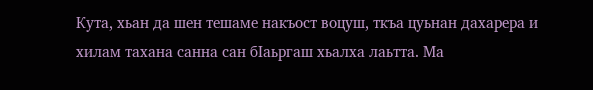Кута, хьан да шен тешаме накъост воцуш, ткъа цуьнан дахарера и хилам тахана санна сан бIаьргаш хьалха лаьтта. Ма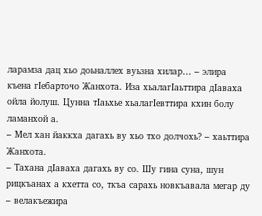ларамза дац хьо доьналлех вуьзна хилар… – элира къена гIебарточо Жанхота. Иза хьалагIаьттира дIаваха ойла йолуш. Цунна тIаьхье хьалагIевттира кхин болу ламанхой а.
– Мел хан йаккха дагахь ву хьо тхо долчохь? – хаьттира Жанхота.
– Тахана дIаваха дагахь ву со. Шу гина суна, шун рицкъанах а кхетта со, ткъа сарахь новкъавала мегар ду – велакъежира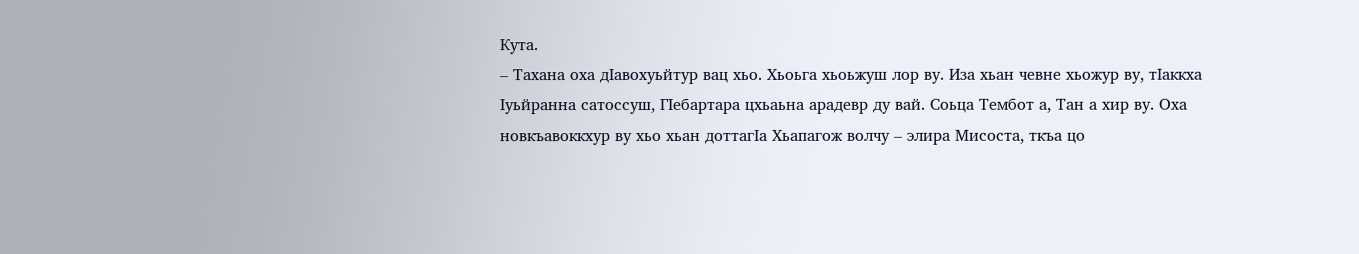Кута.
– Тахана оха дIавохуьйтур вац хьо. Хьоьга хьоьжуш лор ву. Иза хьан чевне хьожур ву, тIаккха Iуьйранна сатоссуш, ГIебартара цхьаьна арадевр ду вай. Соьца Тембот а, Тан а хир ву. Оха новкъавоккхур ву хьо хьан доттагIа Хьапагож волчу – элира Мисоста, ткъа цо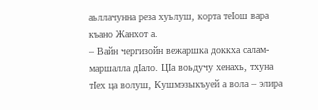аьллачунна реза хуьлуш, корта теIош вара къано Жанхот а.
– Вайн чергизойн вежаршка доккха салам-маршалла дIало. ЦIа воьдучу хенахь, тхуна тIех ца волуш, Кушмэзыкъуей а вола – элира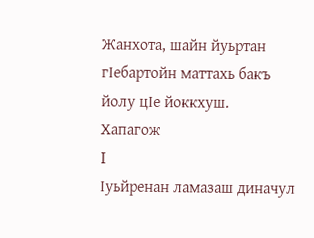Жанхота, шайн йуьртан гIебартойн маттахь бакъ йолу цIе йоккхуш.
Хапагож
I
Iуьйренан ламазаш диначул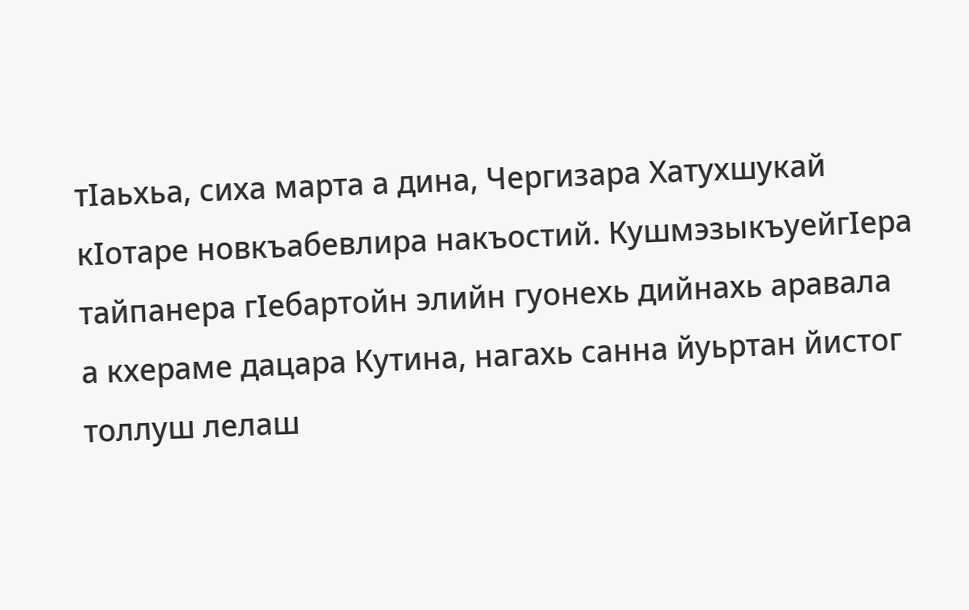тIаьхьа, сиха марта а дина, Чергизара Хатухшукай кIотаре новкъабевлира накъостий. КушмэзыкъуейгIера тайпанера гIебартойн элийн гуонехь дийнахь аравала а кхераме дацара Кутина, нагахь санна йуьртан йистог толлуш лелаш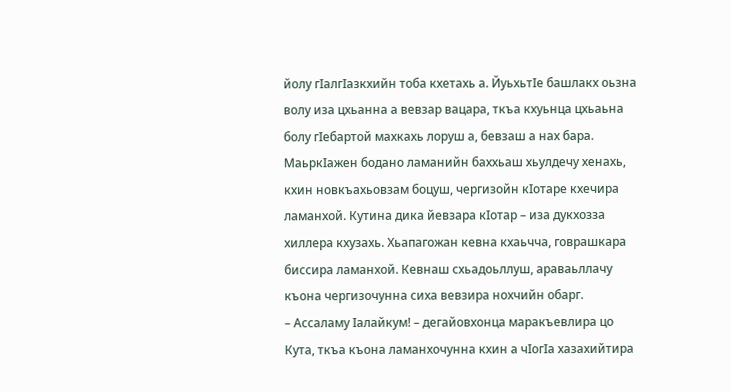йолу гIалгIазкхийн тоба кхетахь а. ЙуьхьтIе башлакх оьзна волу иза цхьанна а вевзар вацара, ткъа кхуьнца цхьаьна болу гIебартой махкахь лоруш а, бевзаш а нах бара.
МаьркIажен бодано ламанийн баххьаш хьулдечу хенахь, кхин новкъахьовзам боцуш, чергизойн кIотаре кхечира ламанхой. Кутина дика йевзара кIотар – иза дукхозза хиллера кхузахь. Хьапагожан кевна кхаьчча, говрашкара биссира ламанхой. Кевнаш схьадоьллуш, араваьллачу къона чергизочунна сиха вевзира нохчийн обарг.
– Ассаламу Iалайкум! – дегайовхонца маракъевлира цо Кута, ткъа къона ламанхочунна кхин а чIогIа хазахийтира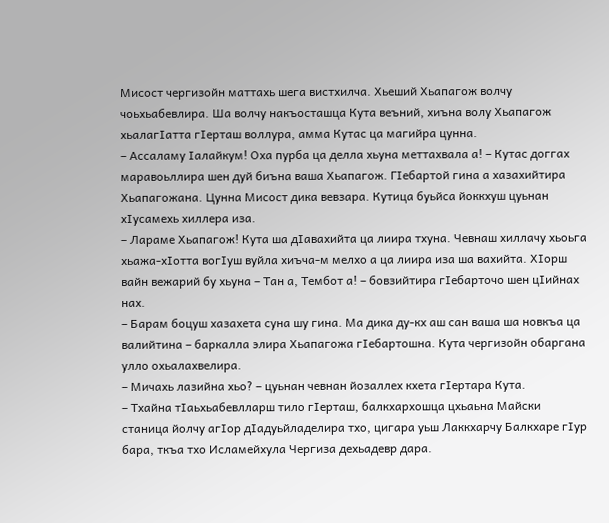Мисост чергизойн маттахь шега вистхилча. Хьеший Хьапагож волчу чоьхьабевлира. Ша волчу накъосташца Кута веъний, хиъна волу Хьапагож хьалагIатта гIерташ воллура, амма Кутас ца магийра цунна.
– Ассаламу Iалайкум! Оха пурба ца делла хьуна меттахвала а! – Кутас доггах маравоьллира шен дуй биъна ваша Хьапагож. ГIебартой гина а хазахийтира Хьапагожана. Цунна Мисост дика вевзара. Кутица буьйса йоккхуш цуьнан хIусамехь хиллера иза.
– Лараме Хьапагож! Кута ша дIавахийта ца лиира тхуна. Чевнаш хиллачу хьоьга хьажа-хIотта вогIуш вуйла хиъча-м мелхо а ца лиира иза ша вахийта. ХIорш вайн вежарий бу хьуна – Тан а, Тембот а! – бовзийтира гIебарточо шен цIийнах нах.
– Барам боцуш хазахета суна шу гина. Ма дика ду-кх аш сан ваша ша новкъа ца валийтина – баркалла элира Хьапагожа гIебартошна. Кута чергизойн обаргана улло охьалахвелира.
– Мичахь лазийна хьо? – цуьнан чевнан йозаллех кхета гIертара Кута.
– Тхайна тIаьхьабевлларш тило гIерташ, балкхархошца цхьаьна Майски станица йолчу агIор дIадуьйладелира тхо, цигара уьш Лаккхарчу Балкхаре гIур бара, ткъа тхо Исламейхула Чергиза дехьадевр дара.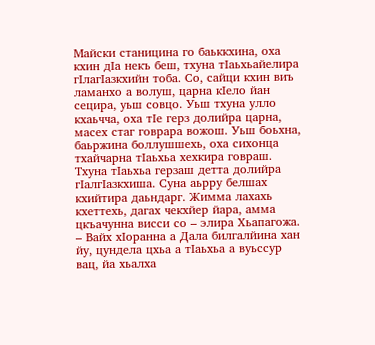Майски станицина го баьккхина, оха кхин дIа некъ беш, тхуна тIаьхьайелира гIлагIазкхийн тоба. Со, сайци кхин виъ ламанхо а волуш, царна кIело йан сецира, уьш совцо. Уьш тхуна улло кхаьчча, оха тIе герз долийра царна, масех стаг говрара вожош. Уьш боьхна, баьржина боллушшехь, оха сихонца тхайчарна тIаьхьа хехкира говраш. Тхуна тIаьхьа герзаш детта долийра гIалгIазкхиша. Суна аьрру белшах кхийтира даьндарг. Жимма лахахь кхеттехь, дагах чекхйер йара, амма цкъачунна висси со – элира Хьапагожа.
– Вайх хIоранна а Дала билгалйина хан йу, цундела цхьа а тIаьхьа а вуьссур вац, йа хьалха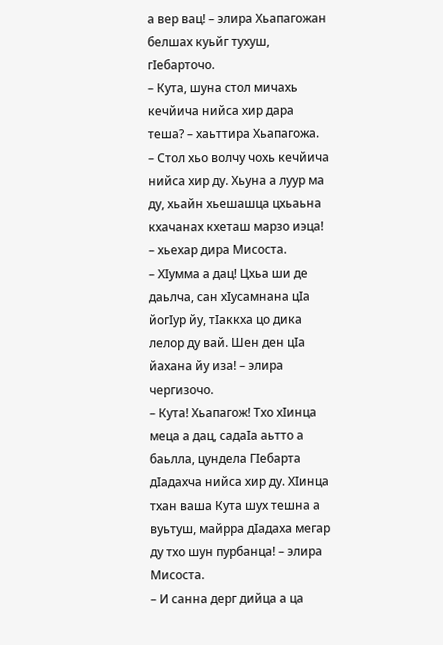а вер вац! – элира Хьапагожан белшах куьйг тухуш, гIебарточо.
– Кута, шуна стол мичахь кечйича нийса хир дара теша? – хаьттира Хьапагожа.
– Стол хьо волчу чохь кечйича нийса хир ду. Хьуна а луур ма ду, хьайн хьешашца цхьаьна кхачанах кхеташ марзо иэца! – хьехар дира Мисоста.
– ХIумма а дац! Цхьа ши де даьлча, сан хIусамнана цIа йогIур йу, тIаккха цо дика лелор ду вай. Шен ден цIа йахана йу иза! – элира чергизочо.
– Кута! Хьапагож! Тхо хIинца меца а дац, садаIа аьтто а баьлла, цундела ГIебарта дIадахча нийса хир ду. ХIинца тхан ваша Кута шух тешна а вуьтуш, майрра дIадаха мегар ду тхо шун пурбанца! – элира Мисоста.
– И санна дерг дийца а ца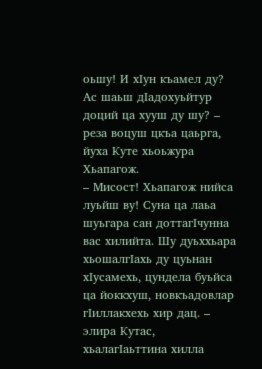оьшу! И хIун къамел ду? Ас шаьш дIадохуьйтур доций ца хууш ду шу? – реза воцуш цкъа цаьрга, йуха Куте хьоьжура Хьапагож.
– Мисост! Хьапагож нийса луьйш ву! Суна ца лаьа шуьгара сан доттагIчунна вас хилийта. Шу дуьххьара хьошалгIахь ду цуьнан хIусамехь, цундела буьйса ца йоккхуш, новкъадовлар гIиллакхехь хир дац. – элира Кутас, хьалагIаьттина хилла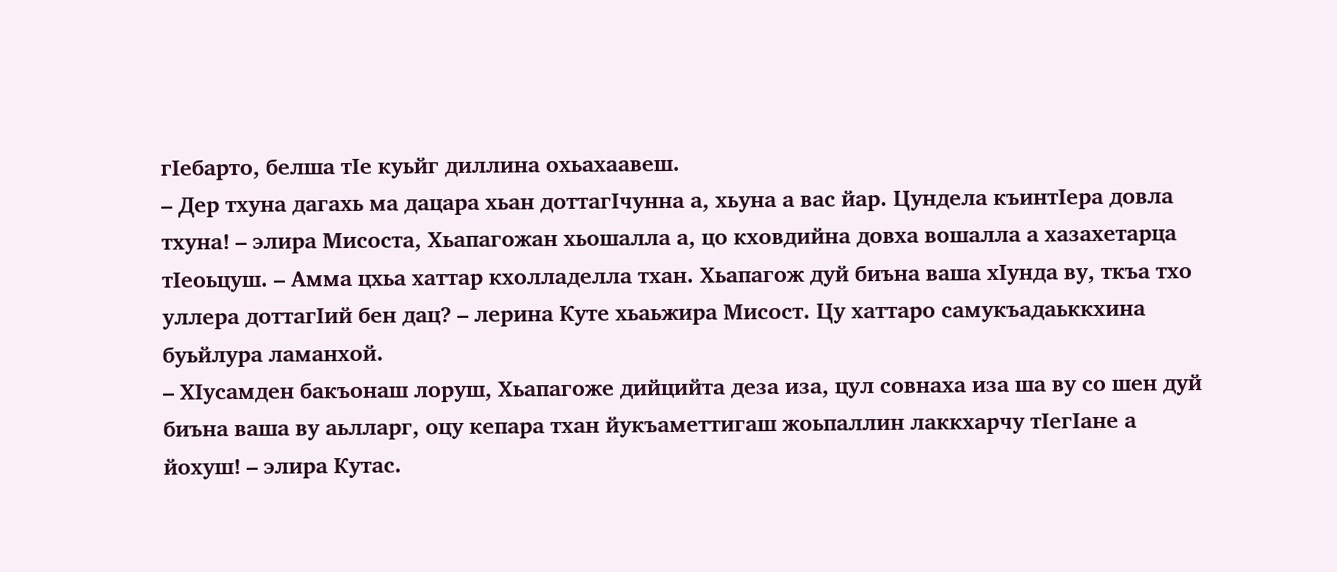гIебарто, белша тIе куьйг диллина охьахаавеш.
– Дер тхуна дагахь ма дацара хьан доттагIчунна а, хьуна а вас йар. Цундела къинтIера довла тхуна! – элира Мисоста, Хьапагожан хьошалла а, цо кховдийна довха вошалла а хазахетарца тIеоьцуш. – Амма цхьа хаттар кхолладелла тхан. Хьапагож дуй биъна ваша хIунда ву, ткъа тхо уллера доттагIий бен дац? – лерина Куте хьаьжира Мисост. Цу хаттаро самукъадаьккхина буьйлура ламанхой.
– ХIусамден бакъонаш лоруш, Хьапагоже дийцийта деза иза, цул совнаха иза ша ву со шен дуй биъна ваша ву аьлларг, оцу кепара тхан йукъаметтигаш жоьпаллин лаккхарчу тIегIане а йохуш! – элира Кутас.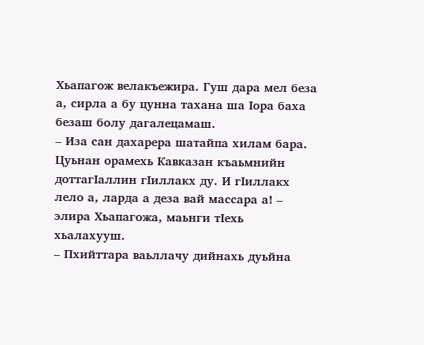Хьапагож велакъежира. Гуш дара мел беза а, сирла а бу цунна тахана ша Iора баха безаш болу дагалецамаш.
– Иза сан дахарера шатайпа хилам бара. Цуьнан орамехь Кавказан къаьмнийн доттагIаллин гIиллакх ду. И гIиллакх лело а, ларда а деза вай массара а! – элира Хьапагожа, маьнги тIехь хьалахууш.
– Пхийттара ваьллачу дийнахь дуьйна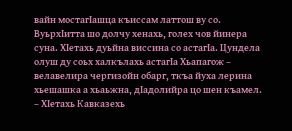вайн мостагIашца къиссам латтош ву со. ВуьрхIитта шо долчу хенахь, голех чов йинера суна. ХIетахь дуьйна виссина со астагIа. Цундела олуш ду соьх халкълахь астагIа Хьапагож – велавелира чергизойн обарг, ткъа йуха лерина хьешашка а хьаьжна, дIадолийра цо шен къамел.
– ХIетахь Кавказехь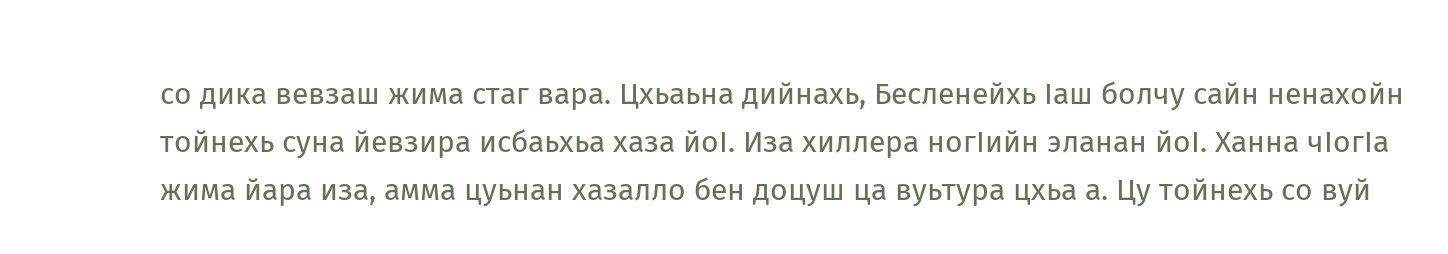со дика вевзаш жима стаг вара. Цхьаьна дийнахь, Бесленейхь Iаш болчу сайн ненахойн тойнехь суна йевзира исбаьхьа хаза йоI. Иза хиллера ногIийн эланан йоI. Ханна чIогIа жима йара иза, амма цуьнан хазалло бен доцуш ца вуьтура цхьа а. Цу тойнехь со вуй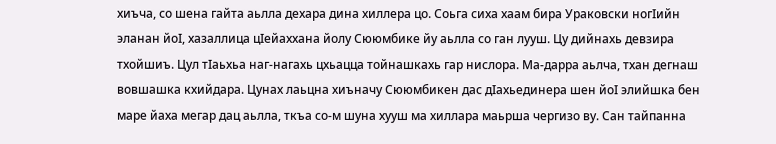хиъча, со шена гайта аьлла дехара дина хиллера цо. Соьга сиха хаам бира Ураковски ногIийн эланан йоI, хазаллица цIейаххана йолу Сююмбике йу аьлла со ган лууш. Цу дийнахь девзира тхойшиъ. Цул тIаьхьа наг-нагахь цхьацца тойнашкахь гар нислора. Ма-дарра аьлча, тхан дегнаш вовшашка кхийдара. Цунах лаьцна хиъначу Сююмбикен дас дIахьединера шен йоI элийшка бен маре йаха мегар дац аьлла, ткъа со-м шуна хууш ма хиллара маьрша чергизо ву. Сан тайпанна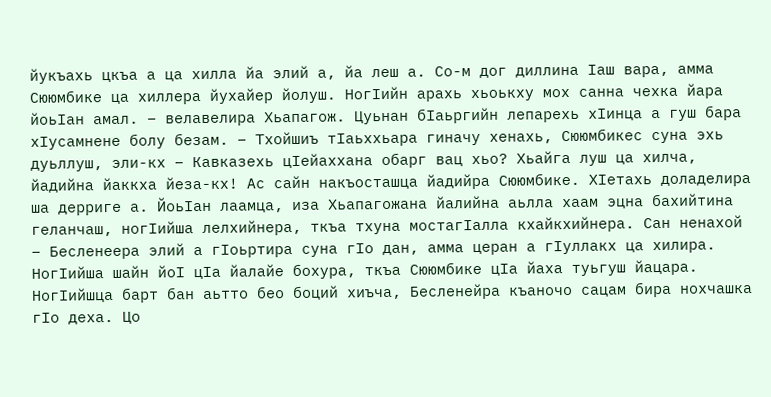йукъахь цкъа а ца хилла йа элий а, йа леш а. Со-м дог диллина Iаш вара, амма Сююмбике ца хиллера йухайер йолуш. НогIийн арахь хьоькху мох санна чехка йара йоьIан амал. – велавелира Хьапагож. Цуьнан бIаьргийн лепарехь хIинца а гуш бара хIусамнене болу безам. – Тхойшиъ тIаьххьара гиначу хенахь, Сююмбикес суна эхь дуьллуш, эли-кх – Кавказехь цIейаххана обарг вац хьо? Хьайга луш ца хилча, йадийна йаккха йеза-кх! Ас сайн накъосташца йадийра Сююмбике. ХIетахь доладелира ша дерриге а. ЙоьIан лаамца, иза Хьапагожана йалийна аьлла хаам эцна бахийтина геланчаш, ногIийша лелхийнера, ткъа тхуна мостагIалла кхайкхийнера. Сан ненахой – Бесленеера элий а гIоьртира суна гIо дан, амма церан а гIуллакх ца хилира. НогIийша шайн йоI цIа йалайе бохура, ткъа Сююмбике цIа йаха туьгуш йацара. НогIийшца барт бан аьтто бео боций хиъча, Бесленейра къаночо сацам бира нохчашка гIо деха. Цо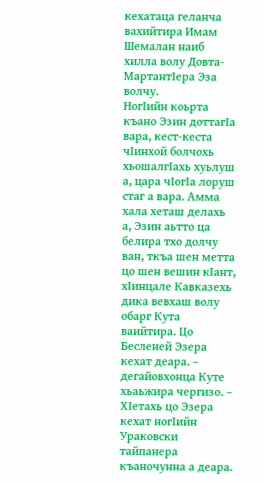кехатаца геланча вахийтира Имам Шемалан наиб хилла волу Довта-МартантIера Эза волчу.
НогIийн коьрта къано Эзин доттагIа вара, кест-кеста чIинхой болчохь хьошалгIахь хуьлуш а, цара чIогIа лоруш стаг а вара. Амма хала хеташ делахь а, Эзин аьтто ца белира тхо долчу ван, ткъа шен метта цо шен вешин кIант, хIинцале Кавказехь дика вевхаш волу обарг Кута ваийтира. Цо Бесленей Эзера кехат деара. – дегайовхонца Куте хьаьжира чергизо. – ХIетахь цо Эзера кехат ногIийн Ураковски тайпанера къаночунна а деара.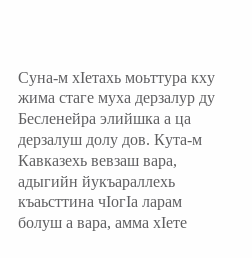Суна-м хIетахь моьттура кху жима стаге муха дерзалур ду Бесленейра элийшка а ца дерзалуш долу дов. Кута-м Кавказехь вевзаш вара, адыгийн йукъараллехь къаьсттина чIогIа ларам болуш а вара, амма хIете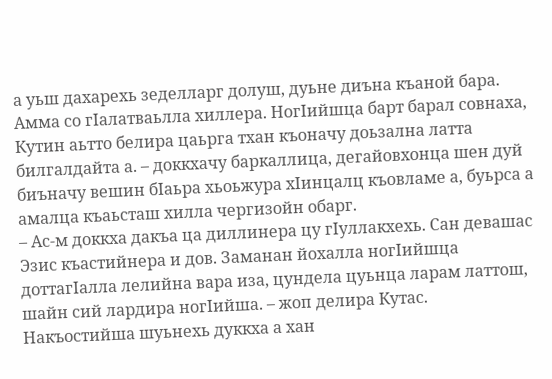а уьш дахарехь зеделларг долуш, дуьне диъна къаной бара. Амма со гIалатваьлла хиллера. НогIийшца барт барал совнаха, Кутин аьтто белира цаьрга тхан къоначу доьзална латта билгалдайта а. – доккхачу баркаллица, дегайовхонца шен дуй биъначу вешин бIаьра хьоьжура хIинцалц къовламе а, буьрса а амалца къаьсташ хилла чергизойн обарг.
– Ас-м доккха дакъа ца диллинера цу гIуллакхехь. Сан девашас Эзис къастийнера и дов. Заманан йохалла ногIийшца доттагIалла лелийна вара иза, цундела цуьнца ларам латтош, шайн сий лардира ногIийша. – жоп делира Кутас.
Накъостийша шуьнехь дуккха а хан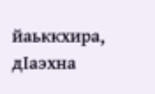йаьккхира, дIаэхна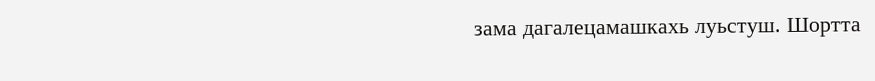зама дагалецамашкахь луьстуш. Шортта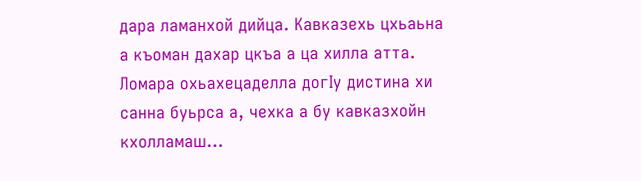дара ламанхой дийца. Кавказехь цхьаьна а къоман дахар цкъа а ца хилла атта. Ломара охьахецаделла догIу дистина хи санна буьрса а, чехка а бу кавказхойн кхолламаш…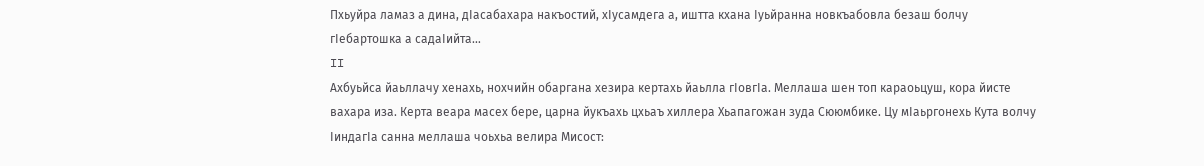Пхьуйра ламаз а дина, дIасабахара накъостий, хIусамдега а, иштта кхана Iуьйранна новкъабовла безаш болчу гIебартошка а садаIийта…
II
Ахбуьйса йаьллачу хенахь, нохчийн обаргана хезира кертахь йаьлла гIовгIа. Меллаша шен топ караоьцуш, кора йисте вахара иза. Керта веара масех бере, царна йукъахь цхьаъ хиллера Хьапагожан зуда Сююмбике. Цу мIаьргонехь Кута волчу IиндагIа санна меллаша чоьхьа велира Мисост: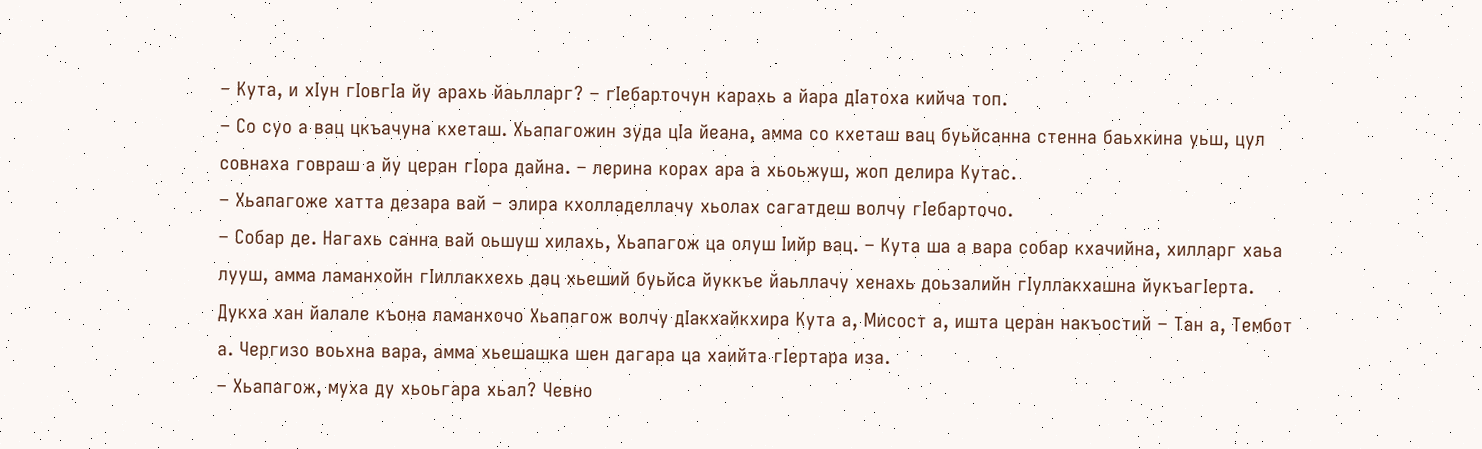– Кута, и хIун гIовгIа йу арахь йаьлларг? – гIебарточун карахь а йара дIатоха кийча топ.
– Со суо а вац цкъачуна кхеташ. Хьапагожин зуда цIа йеана, амма со кхеташ вац буьйсанна стенна баьхкина уьш, цул совнаха говраш а йу церан гIора дайна. – лерина корах ара а хьоьжуш, жоп делира Кутас.
– Хьапагоже хатта дезара вай – элира кхолладеллачу хьолах сагатдеш волчу гIебарточо.
– Собар де. Нагахь санна вай оьшуш хилахь, Хьапагож ца олуш Iийр вац. – Кута ша а вара собар кхачийна, хилларг хаьа лууш, амма ламанхойн гIиллакхехь дац хьеший буьйса йуккъе йаьллачу хенахь доьзалийн гIуллакхашна йукъагIерта.
Дукха хан йалале къона ламанхочо Хьапагож волчу дIакхайкхира Кута а, Мисост а, ишта церан накъостий – Тан а, Тембот а. Чергизо воьхна вара, амма хьешашка шен дагара ца хаийта гIертара иза.
– Хьапагож, муха ду хьоьгара хьал? Чевно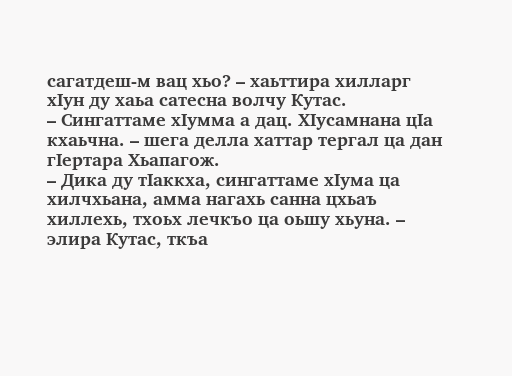сагатдеш-м вац хьо? – хаьттира хилларг хIун ду хаьа сатесна волчу Кутас.
– Сингаттаме хIумма а дац. ХIусамнана цIа кхаьчна. – шега делла хаттар тергал ца дан гIертара Хьапагож.
– Дика ду тIаккха, сингаттаме хIума ца хилчхьана, амма нагахь санна цхьаъ хиллехь, тхоьх лечкъо ца оьшу хьуна. – элира Кутас, ткъа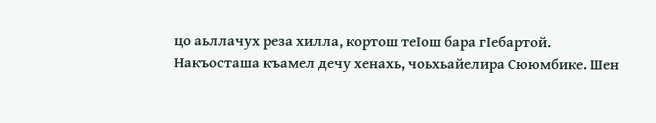цо аьллачух реза хилла, кортош теIош бара гIебартой.
Накъосташа къамел дечу хенахь, чоьхьайелира Сююмбике. Шен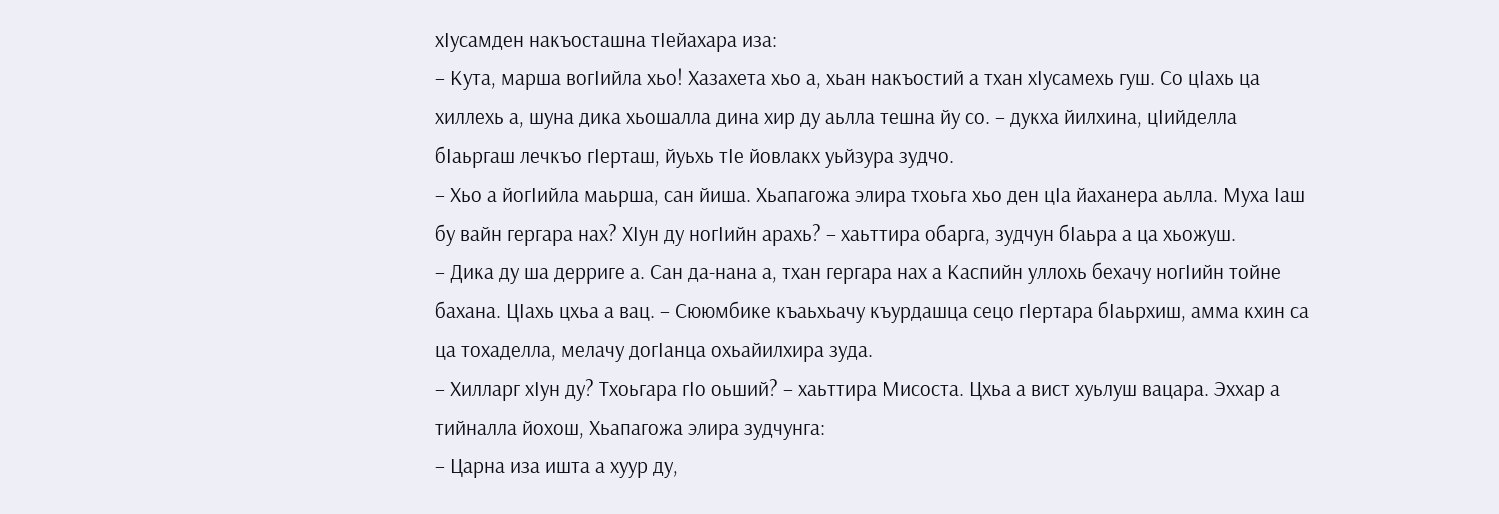хIусамден накъосташна тIейахара иза:
– Кута, марша вогIийла хьо! Хазахета хьо а, хьан накъостий а тхан хIусамехь гуш. Со цIахь ца хиллехь а, шуна дика хьошалла дина хир ду аьлла тешна йу со. – дукха йилхина, цIийделла бIаьргаш лечкъо гIерташ, йуьхь тIе йовлакх уьйзура зудчо.
– Хьо а йогIийла маьрша, сан йиша. Хьапагожа элира тхоьга хьо ден цIа йаханера аьлла. Муха Iаш бу вайн гергара нах? ХIун ду ногIийн арахь? – хаьттира обарга, зудчун бIаьра а ца хьожуш.
– Дика ду ша дерриге а. Сан да-нана а, тхан гергара нах а Каспийн уллохь бехачу ногIийн тойне бахана. ЦIахь цхьа а вац. – Сююмбике къаьхьачу къурдашца сецо гIертара бIаьрхиш, амма кхин са ца тохаделла, мелачу догIанца охьайилхира зуда.
– Хилларг хIун ду? Тхоьгара гIо оьший? – хаьттира Мисоста. Цхьа а вист хуьлуш вацара. Эххар а тийналла йохош, Хьапагожа элира зудчунга:
– Царна иза ишта а хуур ду,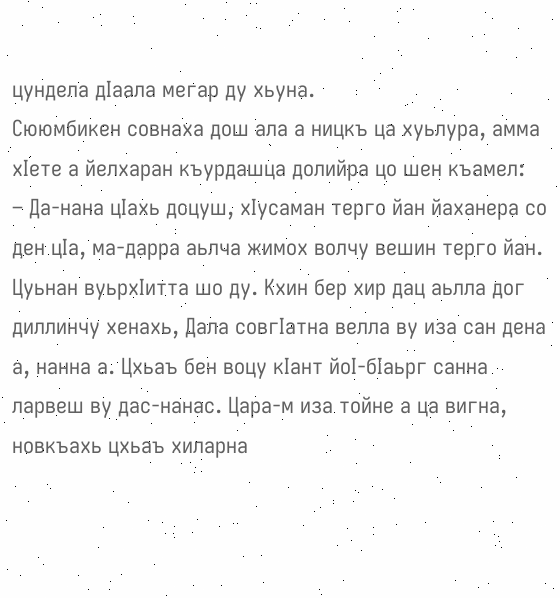цундела дIаала мегар ду хьуна.
Сююмбикен совнаха дош ала а ницкъ ца хуьлура, амма хIете а йелхаран къурдашца долийра цо шен къамел:
– Да-нана цIахь доцуш, хIусаман терго йан йаханера со ден цIа, ма-дарра аьлча жимох волчу вешин терго йан. Цуьнан вуьрхIитта шо ду. Кхин бер хир дац аьлла дог диллинчу хенахь, Дала совгIатна велла ву иза сан дена а, нанна а. Цхьаъ бен воцу кIант йоI-бIаьрг санна ларвеш ву дас-нанас. Цара-м иза тойне а ца вигна, новкъахь цхьаъ хиларна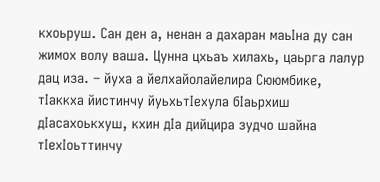кхоьруш. Сан ден а, ненан а дахаран маьIна ду сан жимох волу ваша. Цунна цхьаъ хилахь, цаьрга лалур дац иза. – йуха а йелхайолайелира Сююмбике, тIаккха йистинчу йуьхьтIехула бIаьрхиш дIасахоькхуш, кхин дIа дийцира зудчо шайна тIехIоьттинчу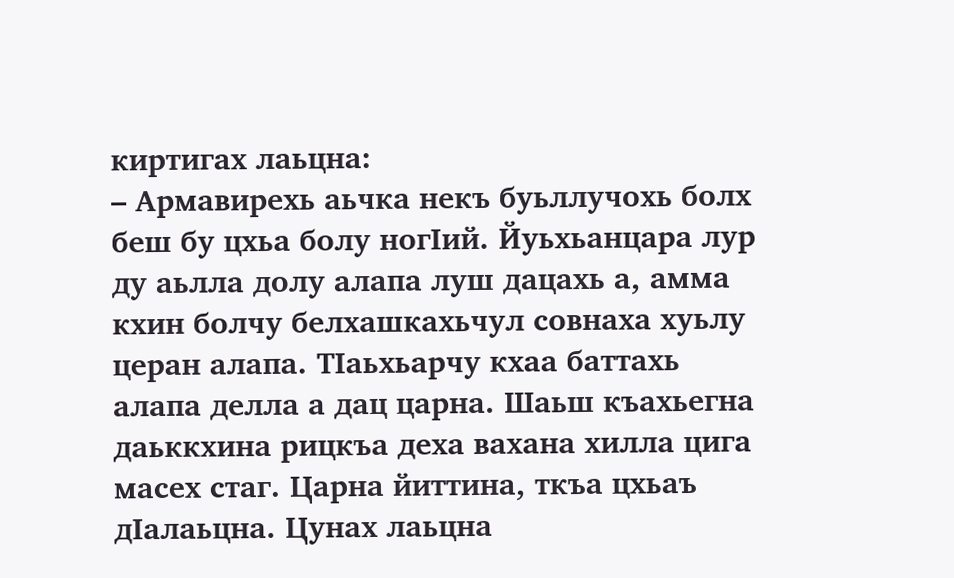киртигах лаьцна:
– Армавирехь аьчка некъ буьллучохь болх беш бу цхьа болу ногIий. Йуьхьанцара лур ду аьлла долу алапа луш дацахь а, амма кхин болчу белхашкахьчул совнаха хуьлу церан алапа. ТIаьхьарчу кхаа баттахь алапа делла а дац царна. Шаьш къахьегна даьккхина рицкъа деха вахана хилла цига масех стаг. Царна йиттина, ткъа цхьаъ дIалаьцна. Цунах лаьцна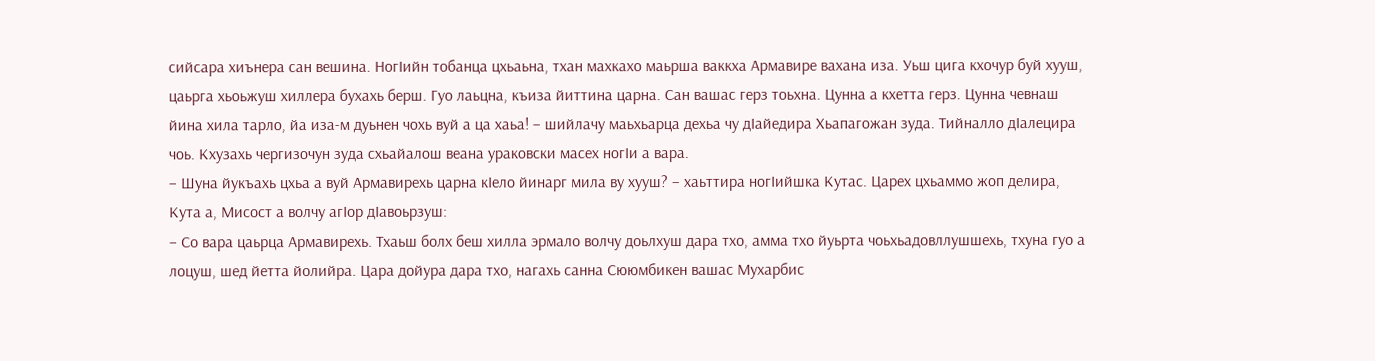сийсара хиънера сан вешина. НогIийн тобанца цхьаьна, тхан махкахо маьрша ваккха Армавире вахана иза. Уьш цига кхочур буй хууш, цаьрга хьоьжуш хиллера бухахь берш. Гуо лаьцна, къиза йиттина царна. Сан вашас герз тоьхна. Цунна а кхетта герз. Цунна чевнаш йина хила тарло, йа иза-м дуьнен чохь вуй а ца хаьа! – шийлачу маьхьарца дехьа чу дIайедира Хьапагожан зуда. Тийналло дIалецира чоь. Кхузахь чергизочун зуда схьайалош веана ураковски масех ногIи а вара.
– Шуна йукъахь цхьа а вуй Армавирехь царна кIело йинарг мила ву хууш? – хаьттира ногIийшка Кутас. Царех цхьаммо жоп делира, Кута а, Мисост а волчу агIор дIавоьрзуш:
– Со вара цаьрца Армавирехь. Тхаьш болх беш хилла эрмало волчу доьлхуш дара тхо, амма тхо йуьрта чоьхьадовллушшехь, тхуна гуо а лоцуш, шед йетта йолийра. Цара дойура дара тхо, нагахь санна Сююмбикен вашас Мухарбис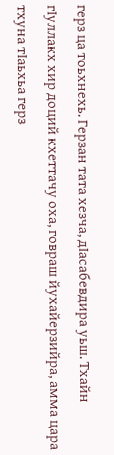герз ца тоьхнехь. Герзан тата хезча, дIасабевдира уьш. Тхайн гIуллакх хир доций кхеттачу оха, говраш йухайерзийра, амма цара тхуна тIаьхьа герз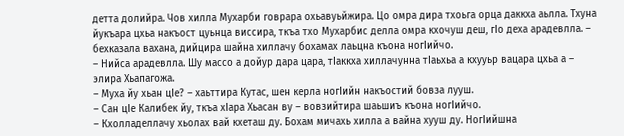детта долийра. Чов хилла Мухарби говрара охьавуьйжира. Цо омра дира тхоьга орца даккха аьлла. Тхуна йукъара цхьа накъост цуьнца виссира, ткъа тхо Мухарбис делла омра кхочуш деш, гIо деха арадевлла. – бехказала вахана, дийцира шайна хиллачу бохамах лаьцна къона ногIийчо.
– Нийса арадевлла. Шу массо а дойур дара цара, тIаккха хиллачунна тIаьхьа а кхууьр вацара цхьа а – элира Хьапагожа.
– Муха йу хьан цIе? – хаьттира Кутас, шен керла ногIийн накъостий бовза лууш.
– Сан цIе Калибек йу, ткъа хIара Хьасан ву – вовзийтира шаьшиъ къона ногIийчо.
– Кхолладеллачу хьолах вай кхеташ ду. Бохам мичахь хилла а вайна хууш ду. НогIийшна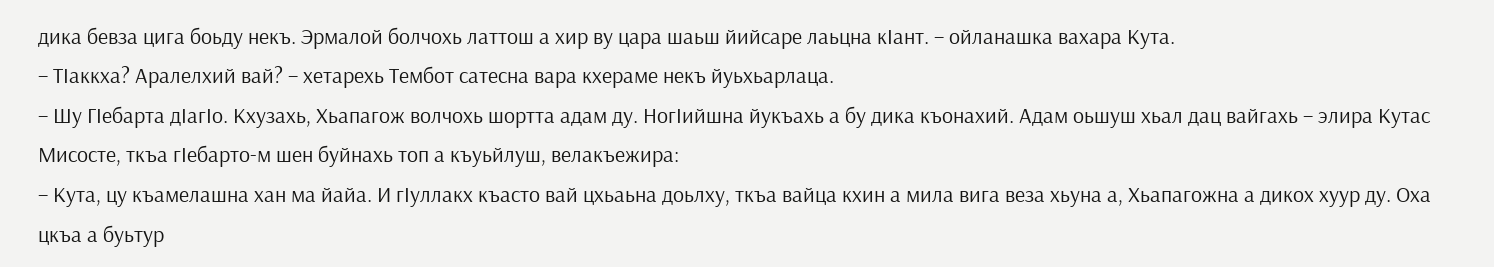дика бевза цига боьду некъ. Эрмалой болчохь латтош а хир ву цара шаьш йийсаре лаьцна кIант. – ойланашка вахара Кута.
– ТIаккха? Аралелхий вай? – хетарехь Тембот сатесна вара кхераме некъ йуьхьарлаца.
– Шу ГIебарта дIагIо. Кхузахь, Хьапагож волчохь шортта адам ду. НогIийшна йукъахь а бу дика къонахий. Адам оьшуш хьал дац вайгахь – элира Кутас Мисосте, ткъа гIебарто-м шен буйнахь топ а къуьйлуш, велакъежира:
– Кута, цу къамелашна хан ма йайа. И гIуллакх къасто вай цхьаьна доьлху, ткъа вайца кхин а мила вига веза хьуна а, Хьапагожна а дикох хуур ду. Оха цкъа а буьтур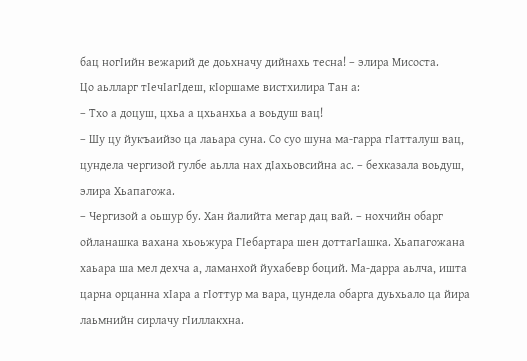бац ногIийн вежарий де доьхначу дийнахь тесна! – элира Мисоста.
Цо аьлларг тIечIагIдеш, кIоршаме вистхилира Тан а:
– Тхо а доцуш, цхьа а цхьанхьа а воьдуш вац!
– Шу цу йукъаийзо ца лаьара суна. Со суо шуна ма-гарра гIатталуш вац, цундела чергизой гулбе аьлла нах дIахьовсийна ас. – бехказала воьдуш, элира Хьапагожа.
– Чергизой а оьшур бу. Хан йалийта мегар дац вай. – нохчийн обарг ойланашка вахана хьоьжура ГIебартара шен доттагIашка. Хьапагожана хаьара ша мел дехча а, ламанхой йухабевр боций. Ма-дарра аьлча, ишта царна орцанна хIара а гIоттур ма вара, цундела обарга дуьхьало ца йира лаьмнийн сирлачу гIиллакхна.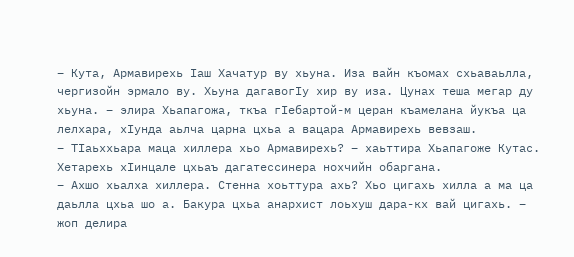– Кута, Армавирехь Iаш Хачатур ву хьуна. Иза вайн къомах схьаваьлла, чергизойн эрмало ву. Хьуна дагавогIу хир ву иза. Цунах теша мегар ду хьуна. – элира Хьапагожа, ткъа гIебартой-м церан къамелана йукъа ца лелхара, хIунда аьлча царна цхьа а вацара Армавирехь вевзаш.
– ТIаьххьара маца хиллера хьо Армавирехь? – хаьттира Хьапагоже Кутас. Хетарехь хIинцале цхьаъ дагатессинера нохчийн обаргана.
– Ахшо хьалха хиллера. Стенна хоьттура ахь? Хьо цигахь хилла а ма ца даьлла цхьа шо а. Бакура цхьа анархист лоьхуш дара-кх вай цигахь. – жоп делира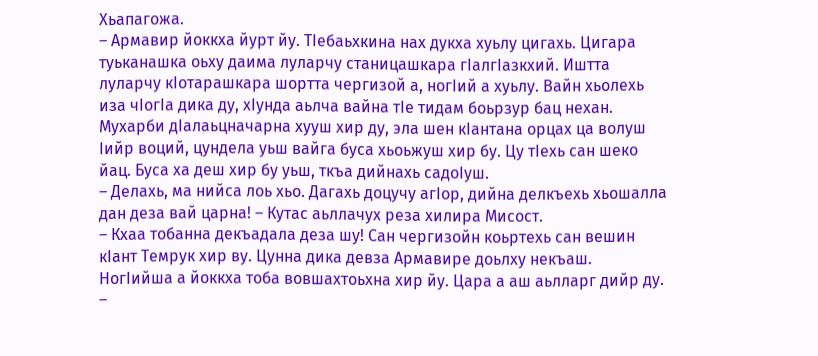Хьапагожа.
– Армавир йоккха йурт йу. ТIебаьхкина нах дукха хуьлу цигахь. Цигара туьканашка оьху даима луларчу станицашкара гIалгIазкхий. Иштта луларчу кIотарашкара шортта чергизой а, ногIий а хуьлу. Вайн хьолехь иза чIогIа дика ду, хIунда аьлча вайна тIе тидам боьрзур бац нехан. Мухарби дIалаьцначарна хууш хир ду, эла шен кIантана орцах ца волуш Iийр воций, цундела уьш вайга буса хьоьжуш хир бу. Цу тIехь сан шеко йац. Буса ха деш хир бу уьш, ткъа дийнахь садоIуш.
– Делахь, ма нийса лоь хьо. Дагахь доцучу агIор, дийна делкъехь хьошалла дан деза вай царна! – Кутас аьллачух реза хилира Мисост.
– Кхаа тобанна декъадала деза шу! Сан чергизойн коьртехь сан вешин кIант Темрук хир ву. Цунна дика девза Армавире доьлху некъаш. НогIийша а йоккха тоба вовшахтоьхна хир йу. Цара а аш аьлларг дийр ду. –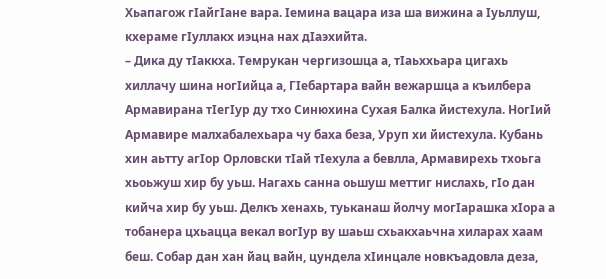Хьапагож гIайгIане вара. Iемина вацара иза ша вижина а Iуьллуш, кхераме гIуллакх иэцна нах дIаэхийта.
– Дика ду тIаккха. Темрукан чергизошца а, тIаьххьара цигахь хиллачу шина ногIийца а, ГIебартара вайн вежаршца а къилбера Армавирана тIегIур ду тхо Синюхина Сухая Балка йистехула. НогIий Армавире малхабалехьара чу баха беза, Уруп хи йистехула. Кубань хин аьтту агIор Орловски тIай тIехула а бевлла, Армавирехь тхоьга хьоьжуш хир бу уьш. Нагахь санна оьшуш меттиг нислахь, гIо дан кийча хир бу уьш. Делкъ хенахь, туьканаш йолчу могIарашка хIора а тобанера цхьацца векал вогIур ву шаьш схьакхаьчна хиларах хаам беш. Собар дан хан йац вайн, цундела хIинцале новкъадовла деза,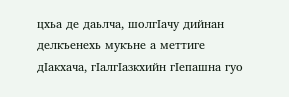цхьа де даьлча, шолгIачу дийнан делкъенехь мукъне а меттиге дIакхача, гIалгIазкхийн гIепашна гуо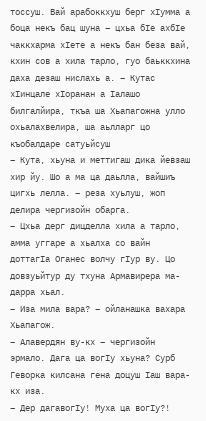тоссуш. Вай арабоккхуш берг хIумма а боца некъ бац шуна – цхьа бIе ахбIе чаккхарма хIете а некъ бан беза вай, кхин сов а хила тарло, гуо баьккхина даха дезаш нислахь а. – Кутас хIинцале хIоранан а Iалашо билгалйира, ткъа ша Хьапагожна улло охьалахвелира, ша аьлларг цо къобалдаре сатуьйсуш
– Кута, хьуна и меттигаш дика йевзаш хир йу. Шо а ма ца даьлла, вайшиъ цигхь лелла. – реза хуьлуш, жоп делира чергизойн обарга.
– Цхьа дерг дицделла хила а тарло, амма уггаре а хьалха со вайн доттагIа Оганес волчу гIур ву. Цо довзуьйтур ду тхуна Армавирера ма-дарра хьал.
– Иза мила вара? – ойланашка вахара Хьапагож.
– Алавердян ву-кх – чергизойн эрмало. Дага ца вогIу хьуна? Сурб Геворка килсана гена доцуш Iаш вара-кх иза.
– Дер дагавогIу! Муха ца вогIу?!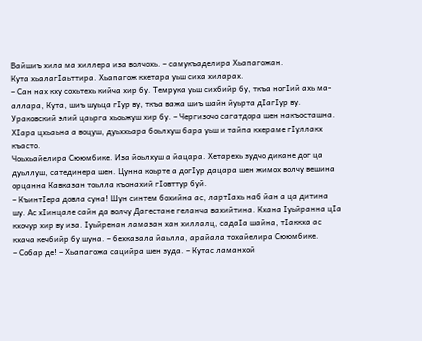Вайшиъ хила ма хиллера иза волчохь. – самукъаделира Хьапагожан.
Кута хьалагIаьттира. Хьапагож кхетара уьш сиха хиларах.
– Сан нах кху сохьтехь кийча хир бу. Темрука уьш сихбийр бу, ткъа ногIий ахь ма-аллара, Кута, шиъ шуьца гIур ву, ткъа важа шиъ шайн йуьрта дIагIур ву. Ураковский элий цаьрга хьоьжуш хир бу. – Чергизочо сагатдора шен накъосташна. ХIара цхьаьна а воцуш, дуьххьара боьлхуш бара уьш и тайпа кхераме гIуллакх къасто.
Чоьхьайелира Сююмбике. Иза йоьлхуш а йацара. Хетарехь зудчо дикане дог ца дуьллуш, сатединера шен. Цунна коьрте а догIур дацара шен жимох волчу вешина орцанна Кавказан тоьлла къонахий гIовттур буй.
– КъинтIера довла суна! Шун синтем бохийна ас, лартIахь наб йан а ца дитина шу. Ас хIинцале сайн да волчу Дагестане геланча вахийтина. Кхана Iуьйранна цIа кхочур хир ву иза. Iуьйренан ламазан хан хиллалц, садаIа шайна, тIаккха ас кхача кечбийр бу шуна. – бехказала йаьлла, арайала тохайелира Сююмбике.
– Собар де! – Хьапагожа сацийра шен зуда. – Кутас ламанхой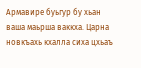Армавире буьгур бу хьан ваша маьрша ваккха. Царна новкъахь кхалла сиха цхьаъ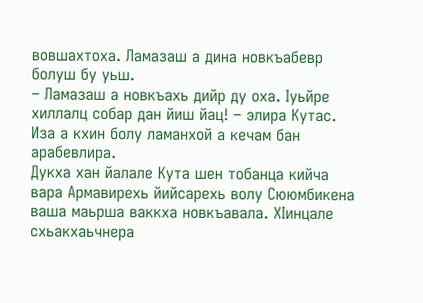вовшахтоха. Ламазаш а дина новкъабевр болуш бу уьш.
– Ламазаш а новкъахь дийр ду оха. Iуьйре хиллалц собар дан йиш йац! – элира Кутас. Иза а кхин болу ламанхой а кечам бан арабевлира.
Дукха хан йалале Кута шен тобанца кийча вара Армавирехь йийсарехь волу Сююмбикена ваша маьрша ваккха новкъавала. ХIинцале схьакхаьчнера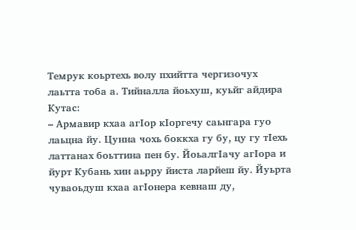Темрук коьртехь волу пхийтта чергизочух лаьтта тоба а. Тийналла йоьхуш, куьйг айдира Кутас:
– Армавир кхаа агIор кIоргечу саьнгара гуо лаьцна йу. Цунна чохь боккха гу бу, цу гу тIехь латтанах боьттина пен бу. ЙоьалгIачу агIора и йурт Кубань хин аьрру йиста ларйеш йу. Йуьрта чуваоьдуш кхаа агIонера кевнаш ду,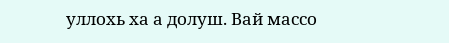уллохь ха а долуш. Вай массо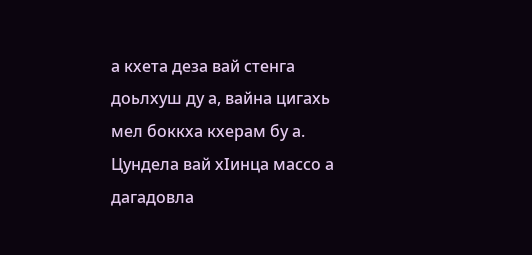а кхета деза вай стенга доьлхуш ду а, вайна цигахь мел боккха кхерам бу а. Цундела вай хIинца массо а дагадовла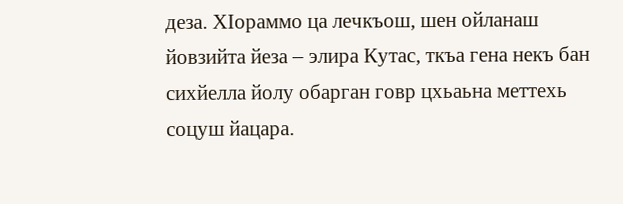деза. ХIораммо ца лечкъош, шен ойланаш йовзийта йеза – элира Кутас, ткъа гена некъ бан сихйелла йолу обарган говр цхьаьна меттехь соцуш йацара.